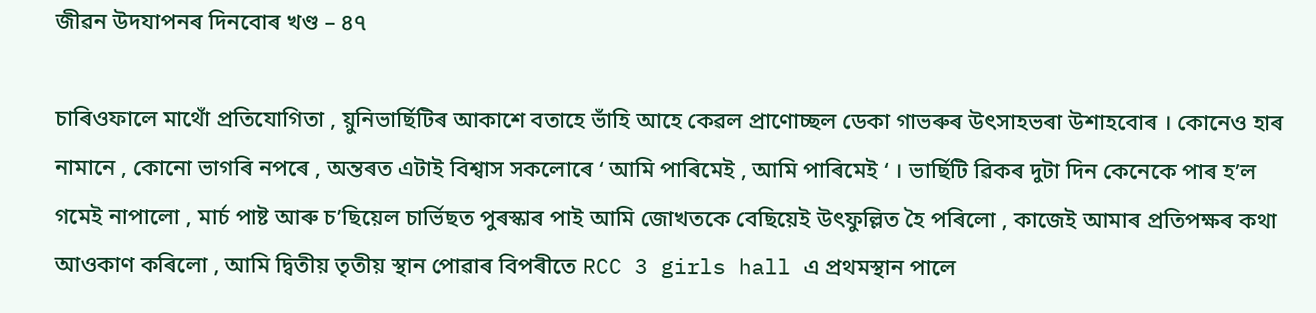জীৱন উদযাপনৰ দিনবোৰ খণ্ড – ৪৭

চাৰিওফালে মাথোঁ প্ৰতিযোগিতা , য়ুনিভাৰ্ছিটিৰ আকাশে বতাহে ভাঁহি আহে কেৱল প্ৰাণোচ্ছল ডেকা গাভৰুৰ উৎসাহভৰা উশাহবোৰ । কোনেও হাৰ নামানে , কোনো ভাগৰি নপৰে , অন্তৰত এটাই বিশ্বাস সকলোৰে ‘ আমি পাৰিমেই , আমি পাৰিমেই ‘ । ভাৰ্ছিটি ৱিকৰ দুটা দিন কেনেকে পাৰ হ’ল গমেই নাপালো , মাৰ্চ পাষ্ট আৰু চ’ছিয়েল চাৰ্ভিছত পুৰস্কাৰ পাই আমি জোখতকে বেছিয়েই উৎফুল্লিত হৈ পৰিলো , কাজেই আমাৰ প্ৰতিপক্ষৰ কথা আওকাণ কৰিলো , আমি দ্বিতীয় তৃতীয় স্থান পোৱাৰ বিপৰীতে RCC 3 girls hall এ প্ৰথমস্থান পালে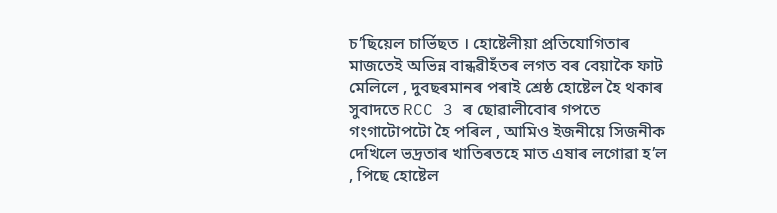চ’ছিয়েল চাৰ্ভিছত । হোষ্টেলীয়া প্ৰতিযোগিতাৰ মাজতেই অভিন্ন বান্ধৱীহঁতৰ লগত বৰ বেয়াকৈ ফাট মেলিলে , দুবছৰমানৰ পৰাই শ্ৰেষ্ঠ হোষ্টেল হৈ থকাৰ সুবাদতে RCC 3 ৰ ছোৱালীবোৰ গপতে গংগাটোপটো হৈ পৰিল , আমিও ইজনীয়ে সিজনীক দেখিলে ভদ্ৰতাৰ খাতিৰতহে মাত এষাৰ লগোৱা হ’ল , পিছে হোষ্টেল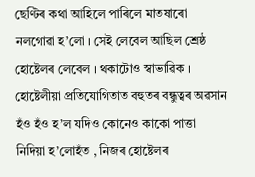ছেণ্টিৰ কথা আহিলে পাৰিলে মাতষাৰো নলগোৱা হ’লো । সেই লেবেল আছিল শ্ৰেষ্ঠ হোষ্টেলৰ লেবেল । থকাটোও স্বাভাৱিক । হোষ্টেলীয়া প্ৰতিযোগিতাত বহুতৰ বন্ধুত্বৰ অৱসান হঁও হঁও হ’ল যদিও কোনেও কাকো পাত্তা নিদিয়া হ’লোহঁত , নিজৰ হোষ্টেলৰ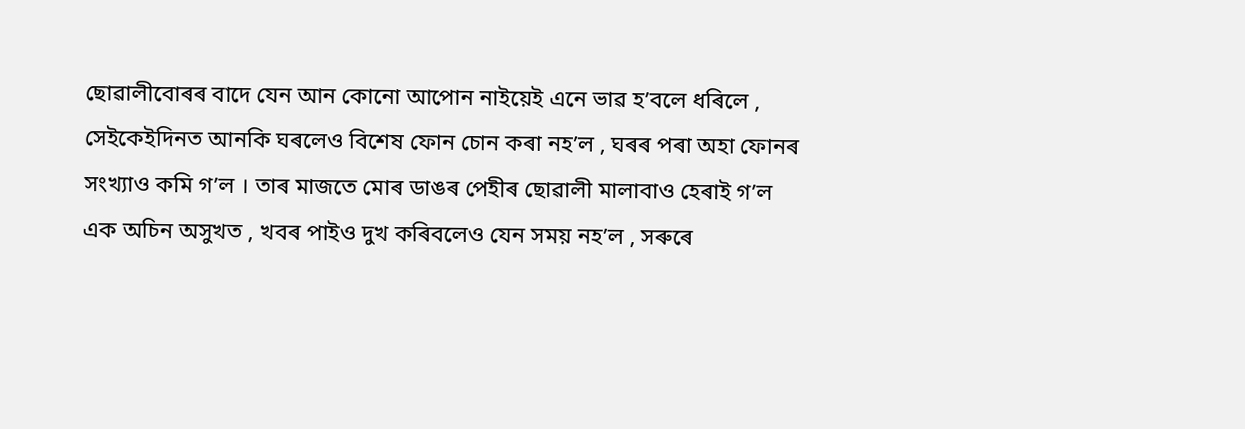ছোৱালীবোৰৰ বাদে যেন আন কোনো আপোন নাইয়েই এনে ভাৱ হ’বলে ধৰিলে , সেইকেইদিনত আনকি ঘৰলেও বিশেষ ফোন চোন কৰা নহ’ল , ঘৰৰ পৰা অহা ফোনৰ সংখ্যাও কমি গ’ল । তাৰ মাজতে মোৰ ডাঙৰ পেহীৰ ছোৱালী মালাবাও হেৰাই গ’ল এক অচিন অসুখত , খবৰ পাইও দুখ কৰিবলেও যেন সময় নহ’ল , সৰুৰে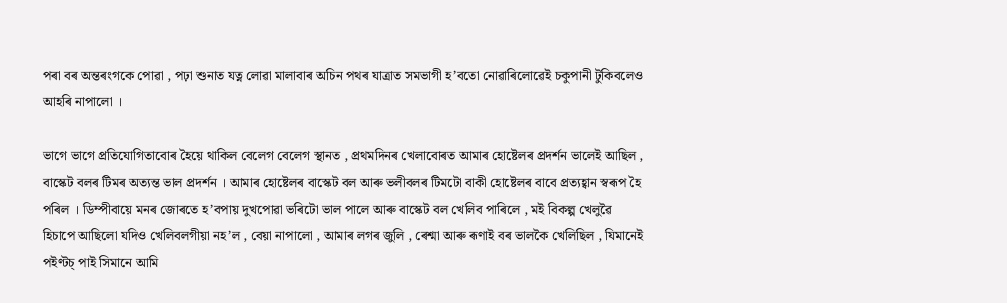পৰা বৰ অন্তৰংগকে পোৱা , পঢ়া শুনাত যত্ন লোৱা মালাবাৰ অচিন পথৰ যাত্ৰাত সমভাগী হ’বতো নোৱাৰিলোৱেই চকুপানী টুকিবলেও আহৰি নাপালো ।

ভাগে ভাগে প্ৰতিযোগিতাবোৰ হৈয়ে থাকিল বেলেগ বেলেগ স্থানত , প্ৰথমদিনৰ খেলাবোৰত আমাৰ হোষ্টেলৰ প্ৰদৰ্শন ভালেই আছিল , বাস্কেট বলৰ টিমৰ অত্যন্ত ভাল প্ৰদৰ্শন । আমাৰ হোষ্টেলৰ বাস্কেট বল আৰু ভলীবলৰ টিমটো বাকী হোষ্টেলৰ বাবে প্ৰত্যহ্বান স্বৰূপ হৈ পৰিল । ডিম্পীবায়ে মনৰ জোৰতে হ’বপায় দুখপোৱা ভৰিটো ভাল পালে আৰু বাস্কেট বল খেলিব পাৰিলে , মই বিকল্প খেলুৱৈ হিচাপে আছিলো যদিও খেলিবলগীয়া নহ’ল , বেয়া নাপালো , আমাৰ লগৰ জুলি , ৰেশ্মা আৰু ৰূণাই বৰ ভালকৈ খেলিছিল , যিমানেই পইণ্টচ্ পাই সিমানে আমি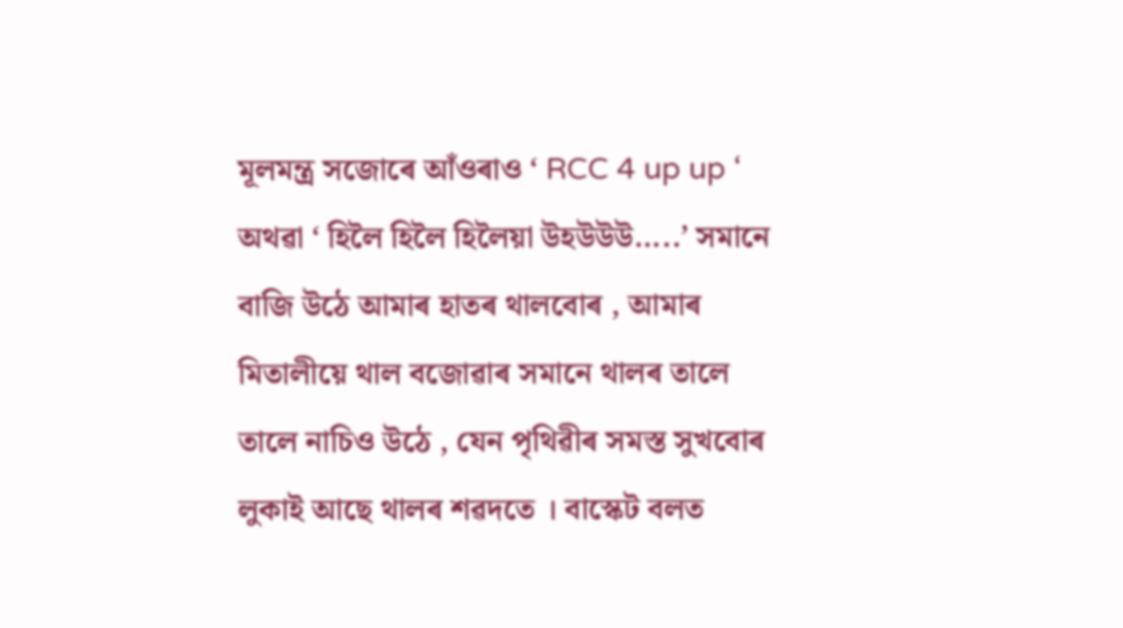মূলমন্ত্ৰ সজোৰে আঁওৰাও ‘ RCC 4 up up ‘ অথৱা ‘ হিলৈ হিলৈ হিলৈয়া উহউউউ…..’ সমানে বাজি উঠে আমাৰ হাতৰ থালবোৰ , আমাৰ মিতালীয়ে থাল বজোৱাৰ সমানে থালৰ তালে তালে নাচিও উঠে , যেন পৃথিৱীৰ সমস্ত সুখবোৰ লুকাই আছে থালৰ শৱদতে । বাস্কেট বলত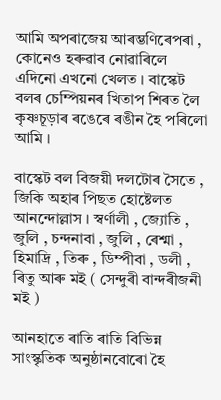আমি অপৰাজেয় আৰম্ভণিৰেপৰা , কোনেও হৰুৱাব নোৱাৰিলে এদিনো এখনো খেলত । বাস্কেট বলৰ চেম্পিয়নৰ খিতাপ শিৰত লৈ কৃষ্ণচূড়াৰ ৰঙেৰে ৰঙীন হৈ পৰিলো আমি ।

বাস্কেট বল বিজয়ী দলটোৰ সৈতে , জিকি অহাৰ পিছত হোষ্টেলত আনন্দোল্লাস । স্বৰ্ণালী , জ্যোতি , জুলি , চন্দনাবা , জুলি , ৰেশ্মা , হিমাদ্ৰি , তিৰু , ডিম্পীবা , ডলী , ৰিতু আৰু মই ( সেন্দুৰী বান্দৰীজনী মই )

আনহাতে ৰাতি ৰাতি বিভিন্ন সাংস্কৃতিক অনুষ্ঠানবোৰো হৈ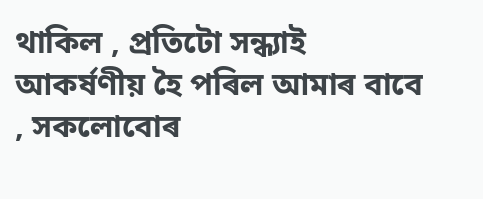থাকিল , প্ৰতিটো সন্ধ্যাই আকৰ্ষণীয় হৈ পৰিল আমাৰ বাবে , সকলোবোৰ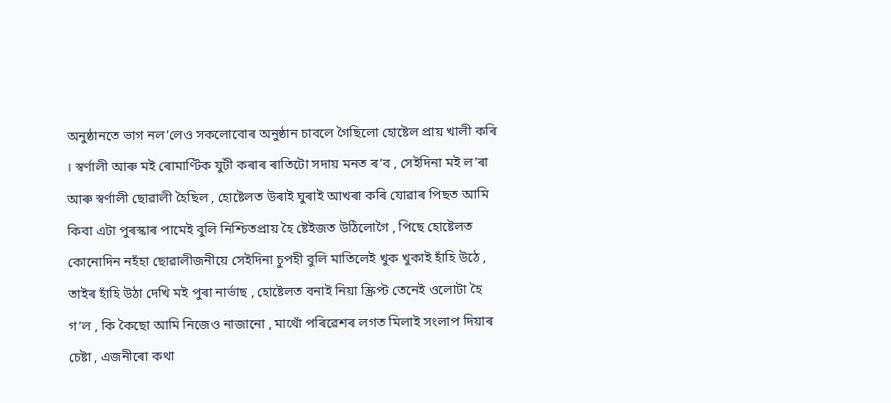অনুষ্ঠানতে ভাগ নল’লেও সকলোবোৰ অনুষ্ঠান চাবলে গৈছিলো হোষ্টেল প্ৰায় খালী কৰি । স্বৰ্ণালী আৰু মই ৰোমাণ্টিক যুটী কৰাৰ ৰাতিটো সদায় মনত ৰ’ব , সেইদিনা মই ল’ৰা আৰু স্বৰ্ণালী ছোৱালী হৈছিল , হোষ্টেলত উৰাই ঘুৰাই আখৰা কৰি যোৱাৰ পিছত আমি কিবা এটা পুৰস্কাৰ পামেই বুলি নিশ্চিতপ্ৰায় হৈ ষ্টেইজত উঠিলোগৈ , পিছে হোষ্টেলত কোনোদিন নহঁহা ছোৱালীজনীয়ে সেইদিনা চুপহী বুলি মাতিলেই খুক খুকাই হাঁহি উঠে , তাইৰ হাঁহি উঠা দেখি মই পুৰা নাৰ্ভাছ , হোষ্টেলত বনাই নিয়া স্ক্ৰিপ্ট তেনেই ওলোটা হৈ গ’ল , কি কৈছো আমি নিজেও নাজানো , মাথোঁ পৰিৱেশৰ লগত মিলাই সংলাপ দিয়াৰ চেষ্টা , এজনীৰো কথা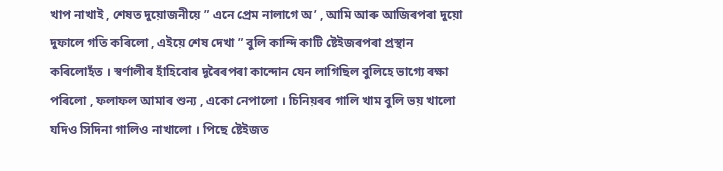খাপ নাখাই , শেষত দুয়োজনীয়ে ” এনে প্ৰেম নালাগে অ’ , আমি আৰু আজিৰপৰা দুয়ো দুফালে গতি কৰিলো , এইয়ে শেষ দেখা ” বুলি কান্দি কাটি ষ্টেইজৰপৰা প্ৰস্থান কৰিলোহঁত । স্বৰ্ণালীৰ হাঁহিবোৰ দূৰৈৰপৰা কান্দোন যেন লাগিছিল বুলিহে ভাগ্যে ৰক্ষা পৰিলো , ফলাফল আমাৰ শুন্য , একো নেপালো । চিনিয়ৰৰ গালি খাম বুলি ভয় খালো যদিও সিদিনা গালিও নাখালো । পিছে ষ্টেইজত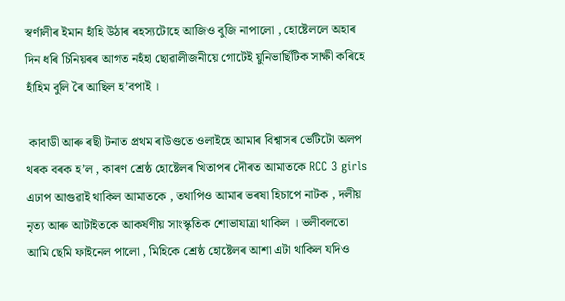স্বৰ্ণালীৰ ইমান হাঁহি উঠাৰ ৰহস্যটোহে আজিও বুজি নাপালো , হোষ্টেললে অহাৰ দিন ধৰি চিনিয়ৰৰ আগত নহঁহা ছোৱালীজনীয়ে গোটেই য়ুনিভাৰ্ছিটিক সাক্ষী কৰিহে হাঁহিম বুলি ৰৈ আছিল হ’বপাই ।

 কাবাডী আৰু ৰছী টনাত প্ৰথম ৰাউণ্ডতে ওলাইহে আমাৰ বিশ্বাসৰ ভেটিটো অলপ থৰক বৰক হ’ল , কাৰণ শ্ৰেষ্ঠ হোষ্টেলৰ খিতাপৰ দৌৰত আমাতকে RCC 3 girls এঢাপ আগুৱাই থাকিল আমাতকে , তথাপিও আমাৰ ভৰষা হিচাপে নাটক , দলীয় নৃত্য আৰু আটাইতকে আকৰ্ষণীয় সাংস্কৃতিক শোভাযাত্ৰা থাকিল । ভলীবলতো আমি ছেমি ফাইনেল পালো , মিহিকে শ্ৰেষ্ঠ হোষ্টেলৰ আশা এটা থাকিল যদিও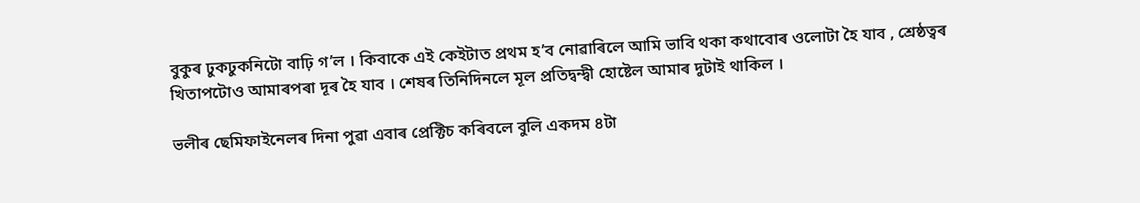বুকুৰ ঢুকঢুকনিটো বাঢ়ি গ’ল । কিবাকে এই কেইটাত প্ৰথম হ’ব নোৱাৰিলে আমি ভাবি থকা কথাবোৰ ওলোটা হৈ যাব , শ্ৰেষ্ঠত্বৰ খিতাপটোও আমাৰপৰা দূৰ হৈ যাব । শেষৰ তিনিদিনলে মূল প্ৰতিদ্বন্দ্বী হোষ্টেল আমাৰ দুটাই থাকিল ।

ভলীৰ ছেমিফাইনেলৰ দিনা পুৱা এবাৰ প্ৰেক্টিচ কৰিবলে বুলি একদম ৪টা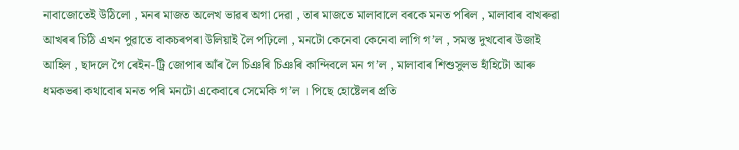নাবাজোতেই উঠিলো , মনৰ মাজত অলেখ ভাৱৰ অগা দেৱা , তাৰ মাজতে মালাবালে বৰকে মনত পৰিল , মালাবাৰ বাখৰুৱা আখৰৰ চিঠি এখন পুৱাতে বাকচৰপৰা উলিয়াই লৈ পঢ়িলো , মনটো কেনেবা কেনেবা লাগি গ’ল , সমস্ত দুখবোৰ উজাই আহিল , ছাদলে গৈ ৰেইন-ট্ৰি জোপাৰ আঁৰ লৈ চিঞৰি চিঞৰি কান্দিবলে মন গ’ল , মালাবাৰ শিশুসুলভ হাঁহিটো আৰু ধমকভৰা কথাবোৰ মনত পৰি মনটো একেবাৰে সেমেকি গ’ল । পিছে হোষ্টেলৰ প্ৰতি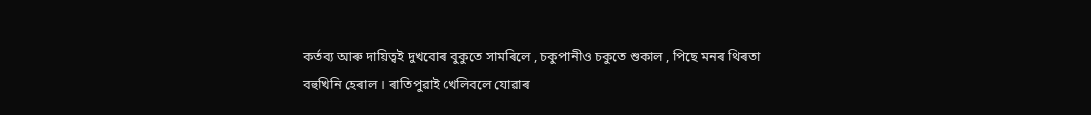কৰ্তব্য আৰু দায়িত্বই দুখবোৰ বুকুতে সামৰিলে , চকুপানীও চকুতে শুকাল , পিছে মনৰ থিৰতা বহুখিনি হেৰাল । ৰাতিপুৱাই খেলিবলে যোৱাৰ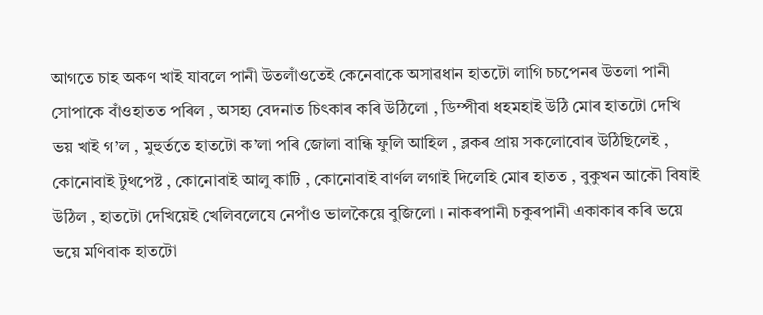আগতে চাহ অকণ খাই যাবলে পানী উতলাঁওতেই কেনেবাকে অসাৱধান হাতটো লাগি চচপেনৰ উতলা পানী সোপাকে বাঁওহাতত পৰিল , অসহ্য বেদনাত চিৎকাৰ কৰি উঠিলো , ডিম্পীবা ধহমহাই উঠি মোৰ হাতটো দেখি ভয় খাই গ’ল , মুহুৰ্ততে হাতটো ক’লা পৰি জোলা বান্ধি ফুলি আহিল , ব্লকৰ প্ৰায় সকলোবোৰ উঠিছিলেই , কোনোবাই টুথপেষ্ট , কোনোবাই আলু কাটি , কোনোবাই বাৰ্ণল লগাই দিলেহি মোৰ হাতত , বুকুখন আকৌ বিষাই উঠিল , হাতটো দেখিয়েই খেলিবলেযে নেপাঁও ভালকৈয়ে বুজিলো । নাকৰপানী চকুৰপানী একাকাৰ কৰি ভয়ে ভয়ে মণিবাক হাতটো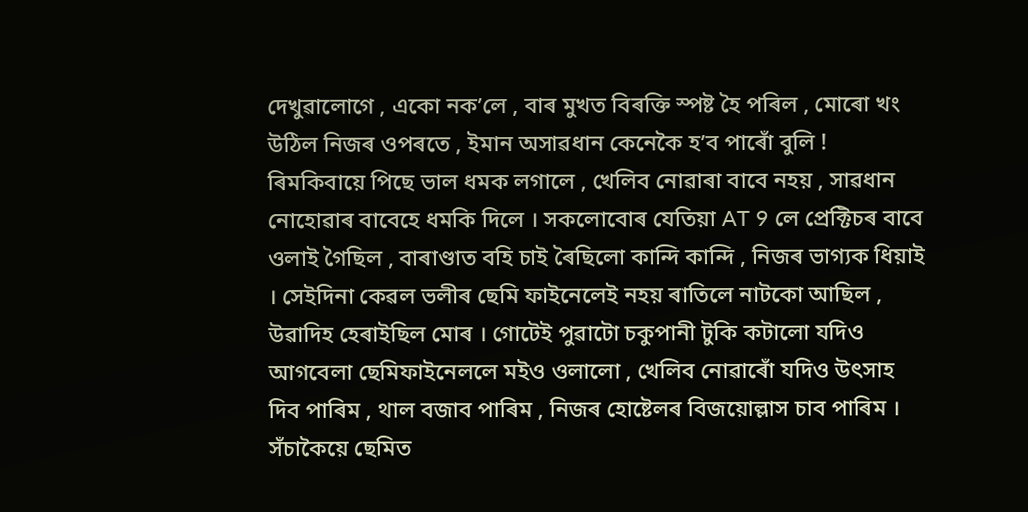দেখুৱালোগে , একো নক’লে , বাৰ মুখত বিৰক্তি স্পষ্ট হৈ পৰিল , মোৰো খং উঠিল নিজৰ ওপৰতে , ইমান অসাৱধান কেনেকৈ হ’ব পাৰোঁ বুলি ! ৰিমকিবায়ে পিছে ভাল ধমক লগালে , খেলিব নোৱাৰা বাবে নহয় , সাৱধান নোহোৱাৰ বাবেহে ধমকি দিলে । সকলোবোৰ যেতিয়া AT 9 লে প্ৰেক্টিচৰ বাবে ওলাই গৈছিল , বাৰাণ্ডাত বহি চাই ৰৈছিলো কান্দি কান্দি , নিজৰ ভাগ্যক ধিয়াই । সেইদিনা কেৱল ভলীৰ ছেমি ফাইনেলেই নহয় ৰাতিলে নাটকো আছিল , উৱাদিহ হেৰাইছিল মোৰ । গোটেই পুৱাটো চকুপানী টুকি কটালো যদিও আগবেলা ছেমিফাইনেললে মইও ওলালো , খেলিব নোৱাৰোঁ যদিও উৎসাহ দিব পাৰিম , থাল বজাব পাৰিম , নিজৰ হোষ্টেলৰ বিজয়োল্লাস চাব পাৰিম । সঁচাকৈয়ে ছেমিত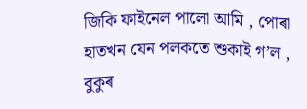জিকি ফাইনেল পালো আমি , পোৰা হাতখন যেন পলকতে শুকাই গ’ল , বুকুৰ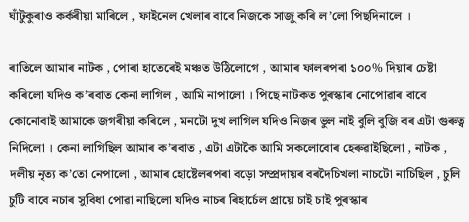ঘাঁটুকুৰাও কৰ্কৰীয়া মাৰিলে , ফাইনেল খেলাৰ বাবে নিজকে সাজু কৰি ল’লো পিছদিনালে ।

ৰাতিলে আমাৰ নাটক , পোৰা হাতেৰেই মঞ্চত উঠিলোগে , আমাৰ ফালৰপৰা ১০০% দিয়াৰ চেষ্টা কৰিলো যদিও ক’ৰবাত কেনা লাগিল , আমি নাপালো । পিছে নাটকত পুৰস্কাৰ নোপোৱাৰ বাবে কোনোবাই আমাকে জগৰীয়া কৰিলে , মনটো দুখ লাগিল যদিও নিজৰ ভুল নাই বুলি বুজি বৰ এটা গুৰুত্ব নিদিলো । কেনা লাগিছিল আমাৰ ক’ৰবাত , এটা এটাকৈ আমি সকলোবোৰ হেৰুৱাইছিলো , নাটক , দলীয় নৃত্য ক’তো নেপালো , আমাৰ হোষ্টেলৰপৰা বড়ো সম্প্ৰদায়ৰ বৰদৈচিখলা নাচটো নাচিছিল , চুলি চুটি বাবে নচাৰ সুবিধা পোৱা নাছিলো যদিও নাচৰ ৰিহাৰ্চেল প্ৰায়ে চাই চাই পুৰস্কাৰ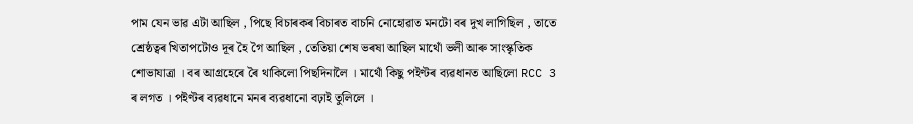পাম যেন ভাৱ এটা আছিল , পিছে বিচাৰকৰ বিচাৰত বাচনি নোহোৱাত মনটো বৰ দুখ লাগিছিল , তাতে শ্ৰেষ্ঠত্বৰ খিতাপটোও দূৰ হৈ গৈ আছিল , তেতিয়া শেষ ভৰষা আছিল মাথোঁ ভলী আৰু সাংস্কৃতিক শোভাযাত্ৰা । বৰ আগ্ৰহেৰে ৰৈ থাকিলো পিছদিনালৈ । মাথোঁ কিছু পইণ্টৰ ব্যৱধানত আছিলো RCC 3 ৰ লগত । পইণ্টৰ ব্যৱধানে মনৰ ব্যৱধানো বঢ়াই তুলিলে ।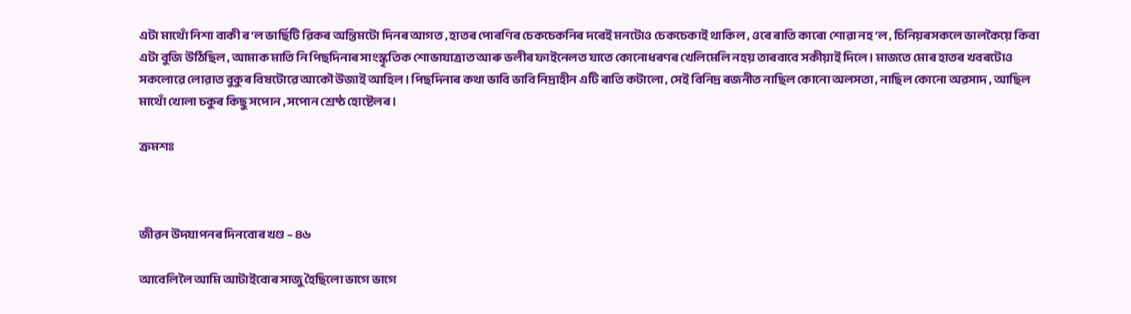এটা মাথোঁ নিশা বাকী ৰ’ল ভাৰ্ছিটি ৱিকৰ অন্তিমটো দিনৰ আগত , হাতৰ পোৰণিৰ চেকচেকনিৰ দৰেই মনটোও চেকচেকাই থাকিল , ওৰে ৰাতি কাৰো শোৱা নহ’ল , চিনিয়ৰসকলে ভালকৈয়ে কিবা এটা বুজি উঠিছিল , আমাক মাতি নি পিছদিনাৰ সাংস্কৃতিক শোভাযাত্ৰাত আৰু ভলীৰ ফাইনেলত যাতে কোনোধৰণৰ খেলিমেলি নহয় তাৰবাবে সকীয়াই দিলে । মাজতে মোৰ হাতৰ খবৰটোও সকলোৱে লোৱাত বুকুৰ বিষটোৱে আকৌ উজাই আহিল । পিছদিনাৰ কথা ভাবি ভাবি নিদ্ৰাহীন এটি ৰাতি কটালো , সেই বিনিদ্ৰ ৰজনীত নাছিল কোনো অলসতা , নাছিল কোনো অৱসাদ , আছিল মাথোঁ খোলা চকুৰ কিছু সপোন , সপোন শ্ৰেষ্ঠ হোষ্টেলৰ ।

ক্ৰমশঃ



জীৱন উদযাপনৰ দিনবোৰ খণ্ড – ৪৬

আবেলিলৈ আমি আটাইবোৰ সাজু হৈছিলো ভাগে ভাগে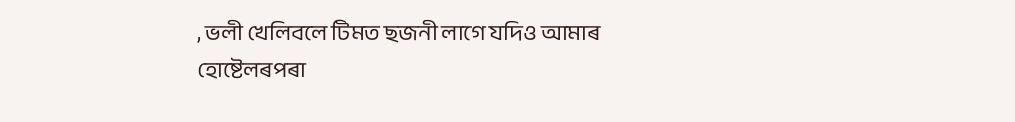, ভলী খেলিবলে টিমত ছজনী লাগে যদিও আমাৰ হোষ্টেলৰপৰা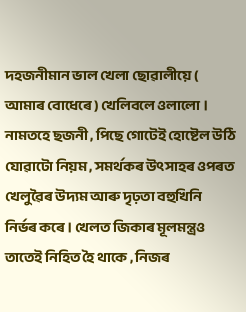দহজনীমান ভাল খেলা ছোৱালীয়ে ( আমাৰ বোধেৰে ) খেলিবলে ওলালো । নামতহে ছজনী , পিছে গোটেই হোষ্টেল উঠি যোৱাটো নিয়ম , সমৰ্থকৰ উৎসাহৰ ওপৰত খেলুৱৈৰ উদ্যম আৰু দৃঢ়তা বহুখিনি নিৰ্ভৰ কৰে । খেলত জিকাৰ মূলমন্ত্ৰও তাতেই নিহিত হৈ থাকে , নিজৰ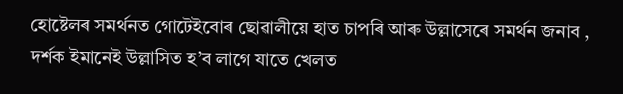হোষ্টেলৰ সমৰ্থনত গোটেইবোৰ ছোৱালীয়ে হাত চাপৰি আৰু উল্লাসেৰে সমৰ্থন জনাব , দৰ্শক ইমানেই উল্লাসিত হ’ব লাগে যাতে খেলত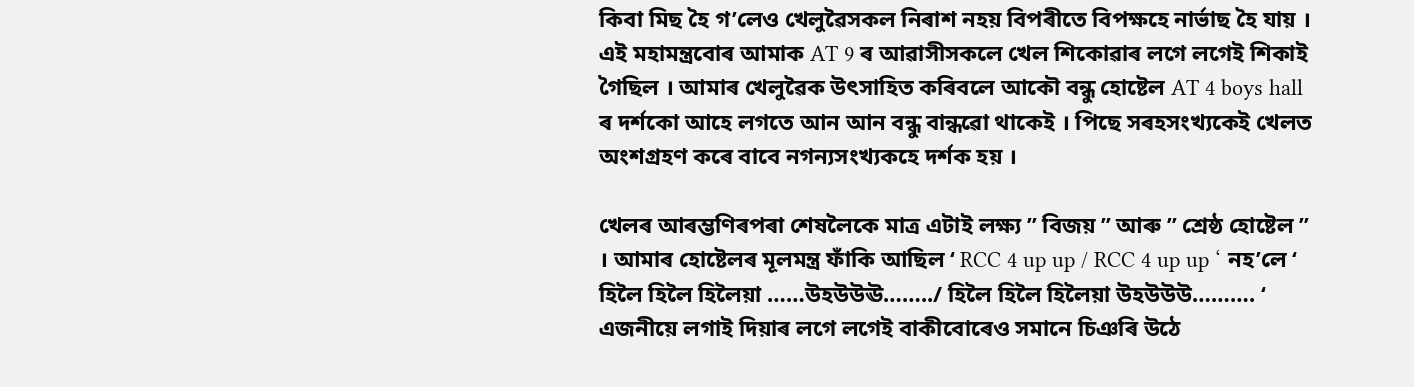কিবা মিছ হৈ গ’লেও খেলুৱৈসকল নিৰাশ নহয় বিপৰীতে বিপক্ষহে নাৰ্ভাছ হৈ যায় । এই মহামন্ত্ৰবোৰ আমাক AT 9 ৰ আৱাসীসকলে খেল শিকোৱাৰ লগে লগেই শিকাই গৈছিল । আমাৰ খেলুৱৈক উৎসাহিত কৰিবলে আকৌ বন্ধু হোষ্টেল AT 4 boys hall ৰ দৰ্শকো আহে লগতে আন আন বন্ধু বান্ধৱো থাকেই । পিছে সৰহসংখ্যকেই খেলত অংশগ্ৰহণ কৰে বাবে নগন্যসংখ্যকহে দৰ্শক হয় ।

খেলৰ আৰম্ভণিৰপৰা শেষলৈকে মাত্ৰ এটাই লক্ষ্য ” বিজয় ” আৰু ” শ্ৰেষ্ঠ হোষ্টেল ” । আমাৰ হোষ্টেলৰ মূলমন্ত্ৰ ফাঁকি আছিল ‘ RCC 4 up up / RCC 4 up up ‘ নহ’লে ‘ হিলৈ হিলৈ হিলৈয়া ……উহউউঊ……../ হিলৈ হিলৈ হিলৈয়া উহউউউ………. ‘ এজনীয়ে লগাই দিয়াৰ লগে লগেই বাকীবোৰেও সমানে চিঞৰি উঠে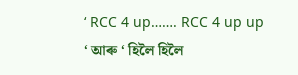‘ RCC 4 up……. RCC 4 up up ‘ আৰু ‘ হিলৈ হিলৈ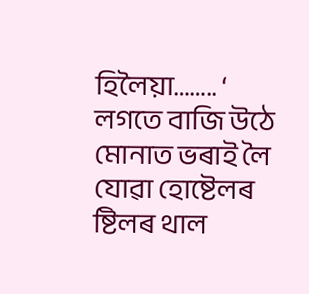হিলৈয়া…….. ‘ লগতে বাজি উঠে মোনাত ভৰাই লৈ যোৱা হোষ্টেলৰ ষ্টিলৰ থাল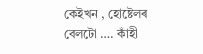কেইখন , হোষ্টেলৰ বেলটো …. কাঁহী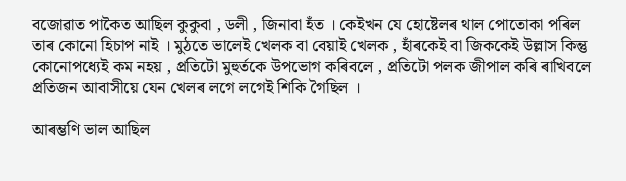বজোৱাত পাকৈত আছিল কুকুবা , ডলী , জিনাবা হঁত । কেইখন যে হোষ্টেলৰ থাল পোতোকা পৰিল তাৰ কোনো হিচাপ নাই । মুঠতে ভালেই খেলক বা বেয়াই খেলক , হাঁৰকেই বা জিককেই উল্লাস কিন্তু কোনোপধ্যেই কম নহয় , প্ৰতিটো মুহুৰ্তকে উপভোগ কৰিবলে , প্ৰতিটো পলক জীপাল কৰি ৰাখিবলে প্ৰতিজন আবাসীয়ে যেন খেলৰ লগে লগেই শিকি গৈছিল ।

আৰম্ভণি ভাল আছিল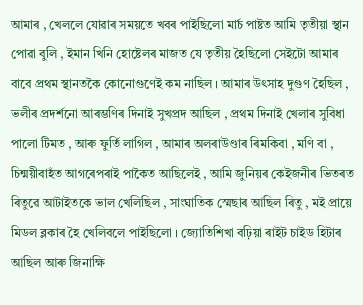আমাৰ , খেললে যোৱাৰ সময়তে খবৰ পাইছিলো মাৰ্চ পাষ্টত আমি তৃতীয়া স্থান পোৱা বুলি , ইমান খিনি হোষ্টেলৰ মাজত যে তৃতীয় হৈছিলো সেইটো আমাৰ বাবে প্ৰথম স্থানতকৈ কোনোগুণেই কম নাছিল । আমাৰ উৎসাহ দুগুণ হৈছিল , ভলীৰ প্ৰদৰ্শনো আৰম্ভণিৰ দিনাই সুখপ্ৰদ আছিল , প্ৰথম দিনাই খেলাৰ সুবিধা পালো টিমত , আৰু ফুৰ্তি লাগিল , আমাৰ অলৰাউণ্ডাৰ ৰিমকিবা , মণি বা , চিন্ময়ীবাহঁত আগৰেপৰাই পাকৈত আছিলেই , আমি জুনিয়ৰ কেইজনীৰ ভিতৰত ৰিতুৱে আটাইতকে ভাল খেলিছিল , সাংঘাতিক স্মেছাৰ আছিল ৰিতু , মই প্ৰায়ে মিডল ব্লকাৰ হৈ খেলিবলে পাইছিলো । জ্যোতিশিখা বঢ়িয়া ৰাইট চাইড হিটাৰ আছিল আৰু জিনাক্ষি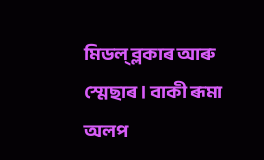মিডল্ ব্লকাৰ আৰু স্মেছাৰ । বাকী ৰূমা অলপ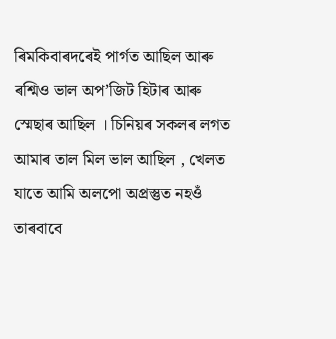ৰিমকিবাৰদৰেই পাৰ্গত আছিল আৰু ৰশ্মিও ভাল অপ’জিট হিটাৰ আৰু স্মেছাৰ আছিল । চিনিয়ৰ সকলৰ লগত আমাৰ তাল মিল ভাল আছিল , খেলত যাতে আমি অলপো অপ্ৰস্তুত নহওঁ তাৰবাবে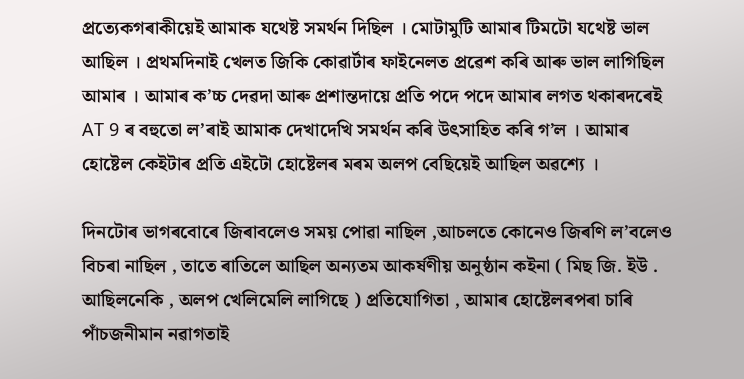প্ৰত্যেকগৰাকীয়েই আমাক যথেষ্ট সমৰ্থন দিছিল । মোটামুটি আমাৰ টিমটো যথেষ্ট ভাল আছিল । প্ৰথমদিনাই খেলত জিকি কোৱাৰ্টাৰ ফাইনেলত প্ৰৱেশ কৰি আৰু ভাল লাগিছিল আমাৰ । আমাৰ ক’চ্চ দেৱদা আৰু প্ৰশান্তদায়ে প্ৰতি পদে পদে আমাৰ লগত থকাৰদৰেই AT 9 ৰ বহুতো ল’ৰাই আমাক দেখাদেখি সমৰ্থন কৰি উৎসাহিত কৰি গ’ল । আমাৰ হোষ্টেল কেইটাৰ প্ৰতি এইটো হোষ্টেলৰ মৰম অলপ বেছিয়েই আছিল অৱশ্যে ।

দিনটোৰ ভাগৰবোৰে জিৰাবলেও সময় পোৱা নাছিল ,আচলতে কোনেও জিৰণি ল’বলেও বিচৰা নাছিল , তাতে ৰাতিলে আছিল অন্যতম আকৰ্ষণীয় অনুষ্ঠান কইনা ( মিছ জি. ইউ . আছিলনেকি , অলপ খেলিমেলি লাগিছে ) প্ৰতিযোগিতা , আমাৰ হোষ্টেলৰপৰা চাৰি পাঁচজনীমান নৱাগতাই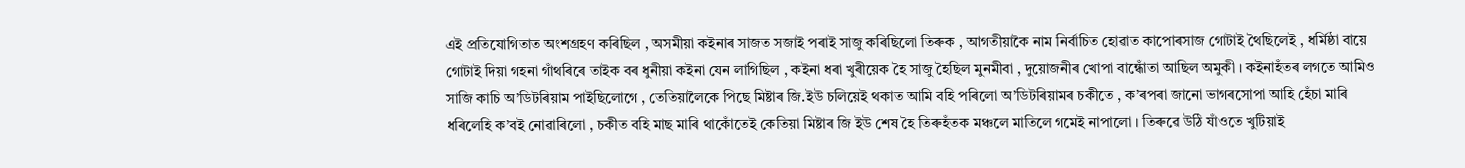এই প্ৰতিযোগিতাত অংশগ্ৰহণ কৰিছিল , অসমীয়া কইনাৰ সাজত সজাই পৰাই সাজু কৰিছিলো তিৰুক , আগতীয়াকৈ নাম নিৰ্বাচিত হোৱাত কাপোৰসাজ গোটাই থৈছিলেই , ধৰ্মিষ্ঠা বায়ে গোটাই দিয়া গহনা গাঁথৰিৰে তাইক বৰ ধুনীয়া কইনা যেন লাগিছিল , কইনা ধৰা খুৰীয়েক হৈ সাজু হৈছিল মুনমীবা , দুয়োজনীৰ খোপা বান্ধোঁতা আছিল অমুকী । কইনাহঁতৰ লগতে আমিও সাজি কাচি অ’ডিটৰিয়াম পাইছিলোগে , তেতিয়ালৈকে পিছে মিষ্টাৰ জি.ইউ চলিয়েই থকাত আমি বহি পৰিলো অ’ডিটৰিয়ামৰ চকীতে , ক’ৰপৰা জানো ভাগৰসোপা আহি হেঁচা মাৰি ধৰিলেহি ক’বই নোৱাৰিলো , চকীত বহি মাছ মাৰি থাকোঁতেই কেতিয়া মিষ্টাৰ জি ইউ শেষ হৈ তিৰুহঁতক মঞ্চলে মাতিলে গমেই নাপালো । তিৰুৱে উঠি যাঁওতে খুটিয়াই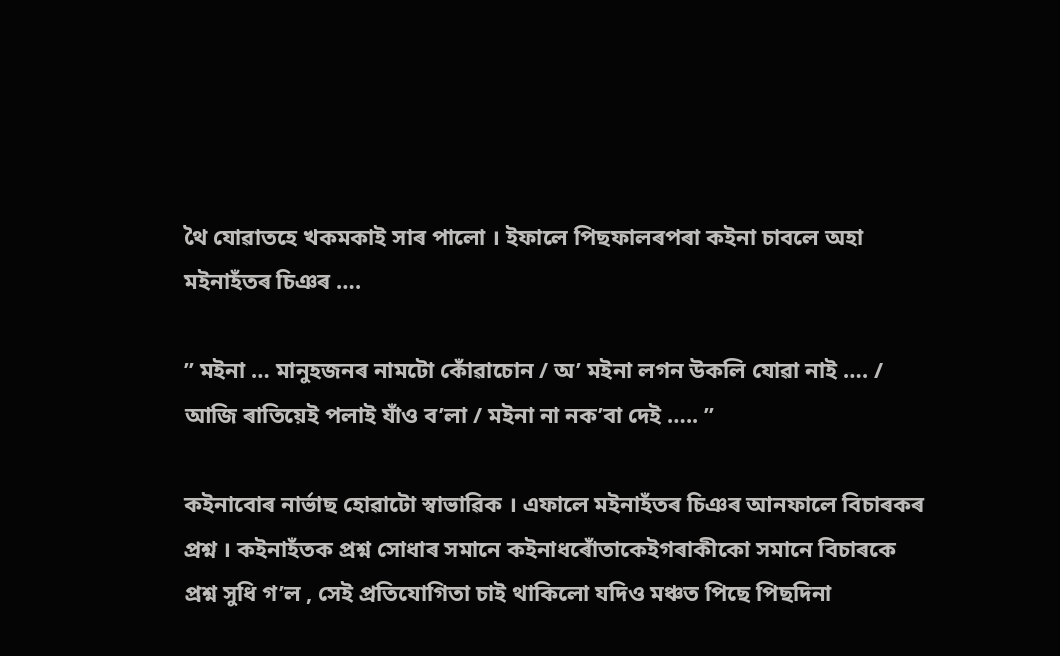থৈ যোৱাতহে খকমকাই সাৰ পালো । ইফালে পিছফালৰপৰা কইনা চাবলে অহা মইনাহঁতৰ চিঞৰ ….

” মইনা … মানুহজনৰ নামটো কোঁৱাচোন / অ’ মইনা লগন উকলি যোৱা নাই …. / আজি ৰাতিয়েই পলাই যাঁও ব’লা / মইনা না নক’বা দেই ….. ”

কইনাবোৰ নাৰ্ভাছ হোৱাটো স্বাভাৱিক । এফালে মইনাহঁতৰ চিঞৰ আনফালে বিচাৰকৰ প্ৰশ্ন । কইনাহঁতক প্ৰশ্ন সোধাৰ সমানে কইনাধৰোঁতাকেইগৰাকীকো সমানে বিচাৰকে প্ৰশ্ন সুধি গ’ল , সেই প্ৰতিযোগিতা চাই থাকিলো যদিও মঞ্চত পিছে পিছদিনা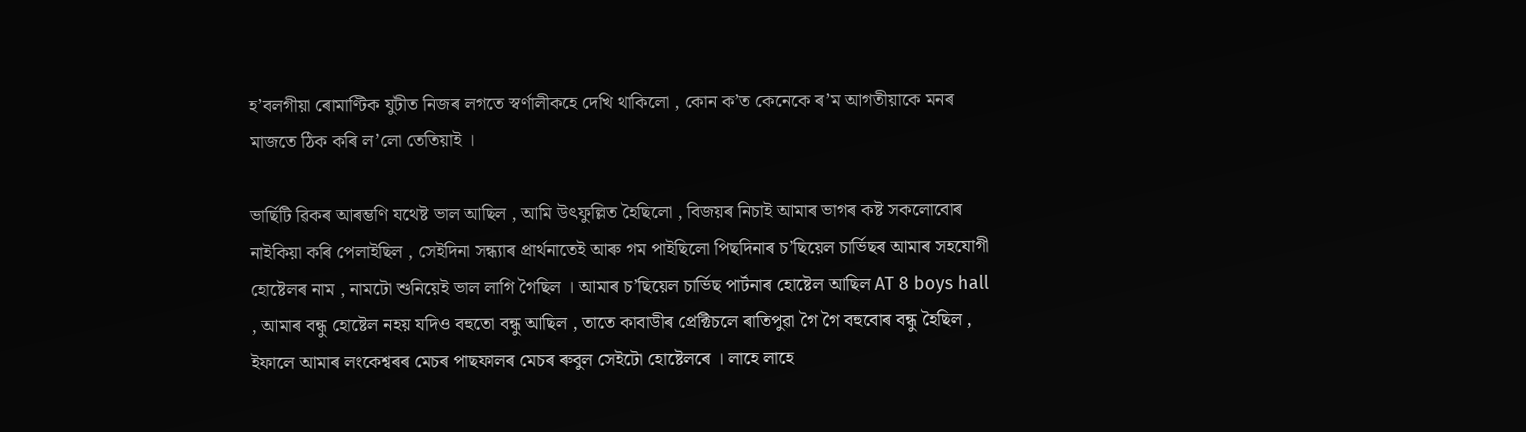হ’বলগীয়া ৰোমাণ্টিক যুটীত নিজৰ লগতে স্বৰ্ণালীকহে দেখি থাকিলো , কোন ক’ত কেনেকে ৰ’ম আগতীয়াকে মনৰ মাজতে ঠিক কৰি ল’লো তেতিয়াই ।

ভাৰ্ছিটি ৱিকৰ আৰম্ভণি যথেষ্ট ভাল আছিল , আমি উৎফুল্লিত হৈছিলো , বিজয়ৰ নিচাই আমাৰ ভাগৰ কষ্ট সকলোবোৰ নাইকিয়া কৰি পেলাইছিল , সেইদিনা সন্ধ্যাৰ প্ৰাৰ্থনাতেই আৰু গম পাইছিলো পিছদিনাৰ চ’ছিয়েল চাৰ্ভিছৰ আমাৰ সহযোগী হোষ্টেলৰ নাম , নামটো শুনিয়েই ভাল লাগি গৈছিল । আমাৰ চ’ছিয়েল চাৰ্ভিছ পাৰ্টনাৰ হোষ্টেল আছিল AT 8 boys hall , আমাৰ বন্ধু হোষ্টেল নহয় যদিও বহুতো বন্ধু আছিল , তাতে কাবাডীৰ প্ৰেক্টিচলে ৰাতিপুৱা গৈ গৈ বহুবোৰ বন্ধু হৈছিল , ইফালে আমাৰ লংকেশ্বৰৰ মেচৰ পাছফালৰ মেচৰ ৰুবুল সেইটো হোষ্টেলৰে । লাহে লাহে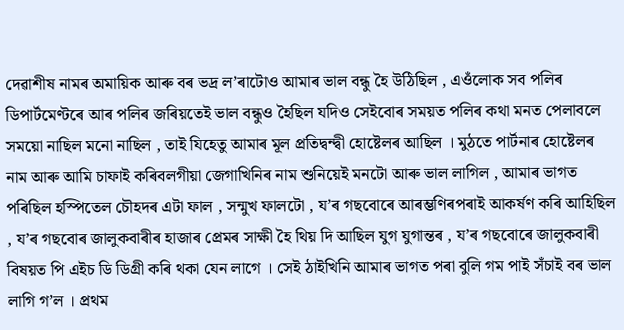দেৱাশীষ নামৰ অমায়িক আৰু বৰ ভদ্ৰ ল’ৰাটোও আমাৰ ভাল বন্ধু হৈ উঠিছিল , এওঁলোক সব পলিৰ ডিপাৰ্টমেণ্টৰে আৰ পলিৰ জৰিয়তেই ভাল বন্ধুও হৈছিল যদিও সেইবোৰ সময়ত পলিৰ কথা মনত পেলাবলে সময়ো নাছিল মনো নাছিল , তাই যিহেতু আমাৰ মূল প্ৰতিদ্বন্দ্বী হোষ্টেলৰ আছিল । মুঠতে পাৰ্টনাৰ হোষ্টেলৰ নাম আৰু আমি চাফাই কৰিবলগীয়া জেগাখিনিৰ নাম শুনিয়েই মনটো আৰু ভাল লাগিল , আমাৰ ভাগত পৰিছিল হস্পিতেল চৌহদৰ এটা ফাল , সন্মুখ ফালটো , য’ৰ গছবোৰে আৰম্ভণিৰপৰাই আকৰ্ষণ কৰি আহিছিল , য’ৰ গছবোৰ জালুকবাৰীৰ হাজাৰ প্ৰেমৰ সাক্ষী হৈ থিয় দি আছিল যুগ যুগান্তৰ , য’ৰ গছবোৰে জালুকবাৰী বিষয়ত পি এইচ ডি ডিগ্ৰী কৰি থকা যেন লাগে । সেই ঠাইখিনি আমাৰ ভাগত পৰা বুলি গম পাই সঁচাই বৰ ভাল লাগি গ’ল । প্ৰথম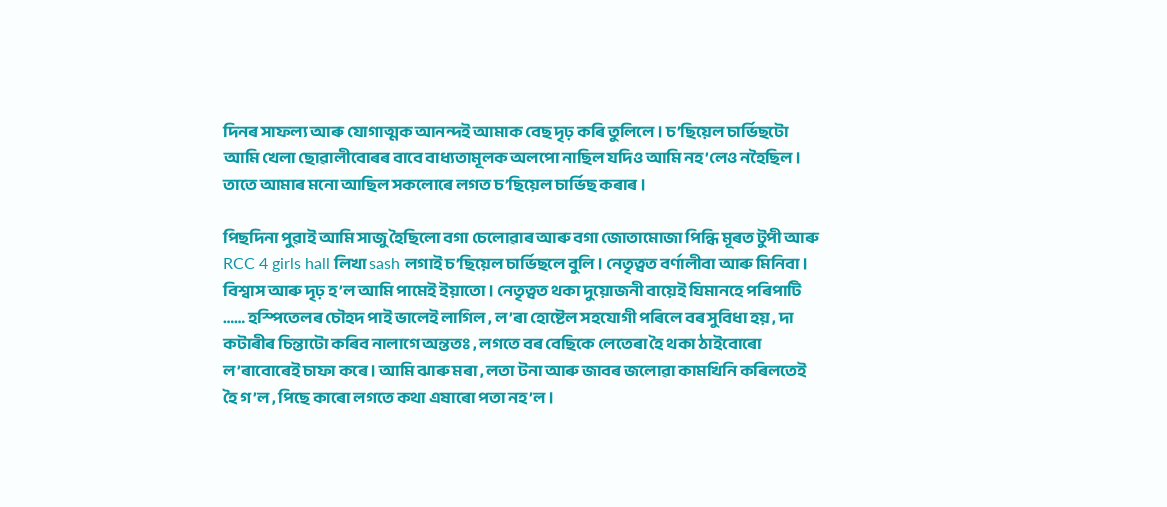দিনৰ সাফল্য আৰু যোগাত্মক আনন্দই আমাক বেছ দৃঢ় কৰি তুলিলে । চ’ছিয়েল চাৰ্ভিছটো আমি খেলা ছোৱালীবোৰৰ বাবে বাধ্যতামূলক অলপো নাছিল যদিও আমি নহ’লেও নহৈছিল । তাতে আমাৰ মনো আছিল সকলোৰে লগত চ’ছিয়েল চাৰ্ভিছ কৰাৰ ।

পিছদিনা পুৱাই আমি সাজু হৈছিলো বগা চেলোৱাৰ আৰু বগা জোতামোজা পিন্ধি মূৰত টুপী আৰু RCC 4 girls hall লিখা sash লগাই চ’ছিয়েল চাৰ্ভিছলে বুলি । নেতৃত্বত বৰ্ণালীবা আৰু মিনিবা । বিশ্বাস আৰু দৃঢ় হ’ল আমি পামেই ইয়াতো । নেতৃত্বত থকা দুয়োজনী বায়েই যিমানহে পৰিপাটি …… হস্পিতেলৰ চৌহদ পাই ভালেই লাগিল , ল’ৰা হোষ্টেল সহযোগী পৰিলে বৰ সুবিধা হয় , দা কটাৰীৰ চিন্তাটো কৰিব নালাগে অন্ততঃ , লগতে বৰ বেছিকে লেতেৰা হৈ থকা ঠাইবোৰো ল’ৰাবোৰেই চাফা কৰে । আমি ঝাৰু মৰা , লতা টনা আৰু জাবৰ জলোৱা কামখিনি কৰিলতেই হৈ গ’ল , পিছে কাৰো লগতে কথা এষাৰো পতা নহ’ল ।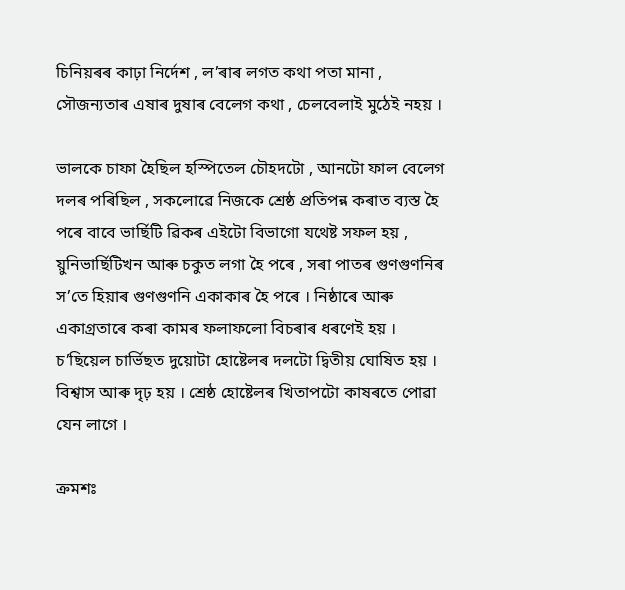চিনিয়ৰৰ কাঢ়া নিৰ্দেশ , ল’ৰাৰ লগত কথা পতা মানা , সৌজন্যতাৰ এষাৰ দুষাৰ বেলেগ কথা , চেলবেলাই মুঠেই নহয় ।

ভালকে চাফা হৈছিল হস্পিতেল চৌহদটো , আনটো ফাল বেলেগ দলৰ পৰিছিল , সকলোৱে নিজকে শ্ৰেষ্ঠ প্ৰতিপন্ন কৰাত ব্যস্ত হৈ পৰে বাবে ভাৰ্ছিটি ৱিকৰ এইটো বিভাগো যথেষ্ট সফল হয় , য়ুনিভাৰ্ছিটিখন আৰু চকুত লগা হৈ পৰে , সৰা পাতৰ গুণগুণনিৰ স’তে হিয়াৰ গুণগুণনি একাকাৰ হৈ পৰে । নিষ্ঠাৰে আৰু একাগ্ৰতাৰে কৰা কামৰ ফলাফলো বিচৰাৰ ধৰণেই হয় । চ’ছিয়েল চাৰ্ভিছত দুয়োটা হোষ্টেলৰ দলটো দ্বিতীয় ঘোষিত হয় । বিশ্বাস আৰু দৃঢ় হয় । শ্ৰেষ্ঠ হোষ্টেলৰ খিতাপটো কাষৰতে পোৱা যেন লাগে ।

ক্ৰমশঃ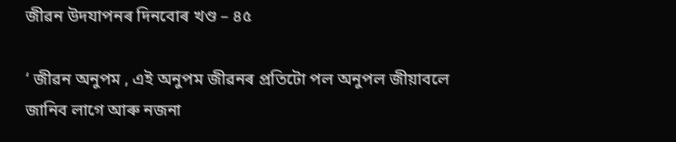জীৱন উদযাপনৰ দিনবোৰ খণ্ড – ৪৫

‘ জীৱন অনুপম , এই অনুপম জীৱনৰ প্ৰতিটো পল অনুপল জীয়াবলে জানিব লাগে আৰু নজনা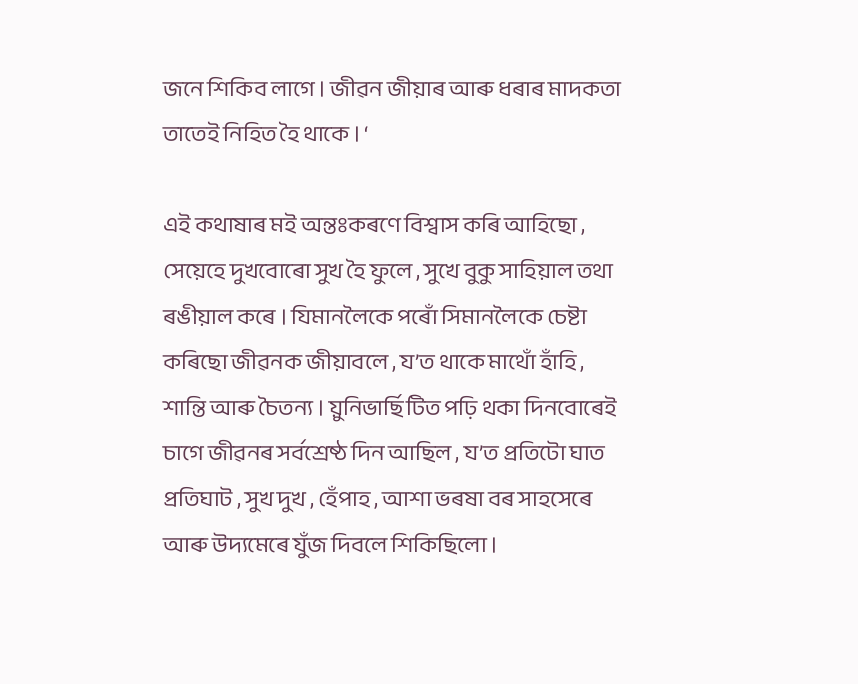জনে শিকিব লাগে । জীৱন জীয়াৰ আৰু ধৰাৰ মাদকতা তাতেই নিহিত হৈ থাকে । ‘

এই কথাষাৰ মই অন্তঃকৰণে বিশ্বাস কৰি আহিছো , সেয়েহে দুখবোৰো সুখ হৈ ফুলে , সুখে বুকু সাহিয়াল তথা ৰঙীয়াল কৰে । যিমানলৈকে পৰোঁ সিমানলৈকে চেষ্টা কৰিছো জীৱনক জীয়াবলে , য’ত থাকে মাথোঁ হাঁহি , শান্তি আৰু চৈতন্য । য়ুনিভাৰ্ছিটিত পঢ়ি থকা দিনবোৰেই চাগে জীৱনৰ সৰ্বশ্ৰেষ্ঠ দিন আছিল , য’ত প্ৰতিটো ঘাত প্ৰতিঘাট , সুখ দুখ , হেঁপাহ , আশা ভৰষা বৰ সাহসেৰে আৰু উদ্যমেৰে যুঁজ দিবলে শিকিছিলো ।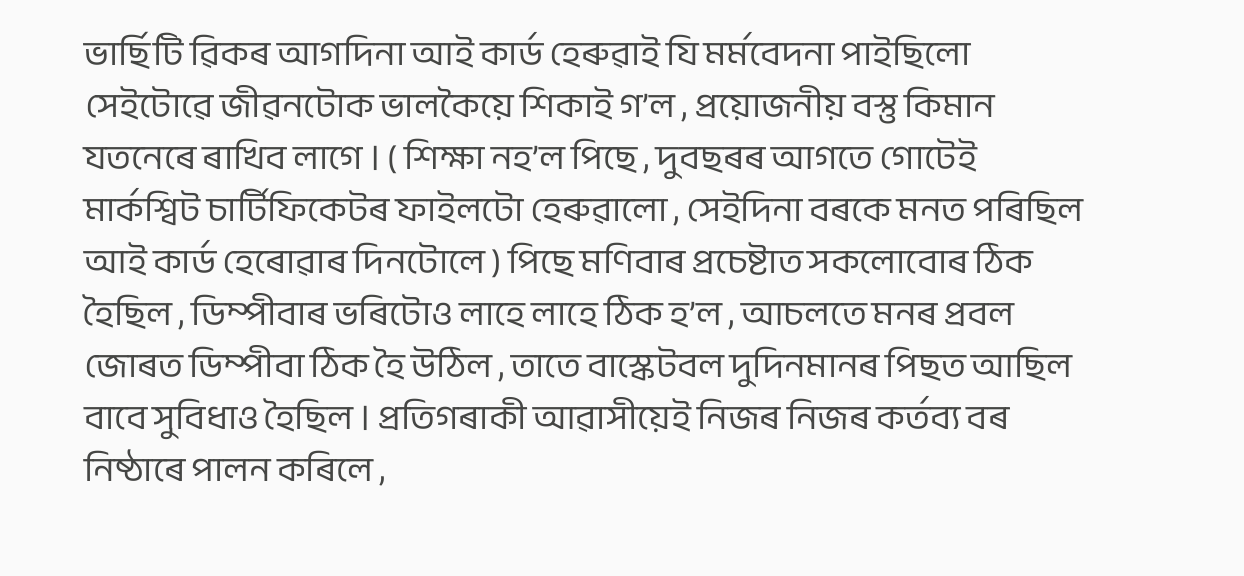ভাৰ্ছিটি ৱিকৰ আগদিনা আই কাৰ্ড হেৰুৱাই যি মৰ্মবেদনা পাইছিলো সেইটোৱে জীৱনটোক ভালকৈয়ে শিকাই গ’ল , প্ৰয়োজনীয় বস্তু কিমান যতনেৰে ৰাখিব লাগে । ( শিক্ষা নহ’ল পিছে , দুবছৰৰ আগতে গোটেই মাৰ্কশ্বিট চাৰ্টিফিকেটৰ ফাইলটো হেৰুৱালো , সেইদিনা বৰকে মনত পৰিছিল আই কাৰ্ড হেৰোৱাৰ দিনটোলে ) পিছে মণিবাৰ প্ৰচেষ্টাত সকলোবোৰ ঠিক হৈছিল , ডিম্পীবাৰ ভৰিটোও লাহে লাহে ঠিক হ’ল , আচলতে মনৰ প্ৰবল জোৰত ডিম্পীবা ঠিক হৈ উঠিল , তাতে বাস্কেটবল দুদিনমানৰ পিছত আছিল বাবে সুবিধাও হৈছিল । প্ৰতিগৰাকী আৱাসীয়েই নিজৰ নিজৰ কৰ্তব্য বৰ নিষ্ঠাৰে পালন কৰিলে ,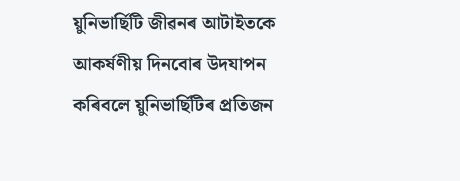য়ুনিভাৰ্ছিটি জীৱনৰ আটাইতকে আকৰ্ষণীয় দিনবোৰ উদযাপন কৰিবলে য়ুনিভাৰ্ছিটিৰ প্ৰতিজন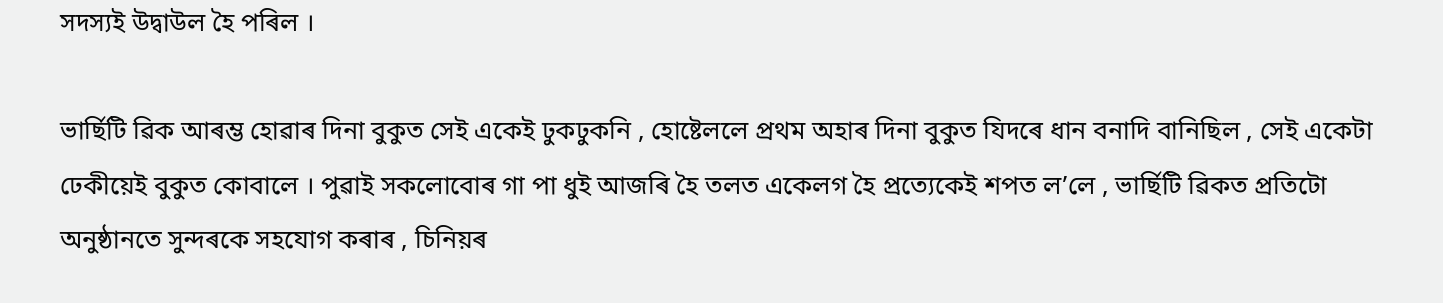সদস্যই উদ্বাউল হৈ পৰিল ।

ভাৰ্ছিটি ৱিক আৰম্ভ হোৱাৰ দিনা বুকুত সেই একেই ঢুকঢুকনি , হোষ্টেললে প্ৰথম অহাৰ দিনা বুকুত যিদৰে ধান বনাদি বানিছিল , সেই একেটা ঢেকীয়েই বুকুত কোবালে । পুৱাই সকলোবোৰ গা পা ধুই আজৰি হৈ তলত একেলগ হৈ প্ৰত্যেকেই শপত ল’লে , ভাৰ্ছিটি ৱিকত প্ৰতিটো অনুষ্ঠানতে সুন্দৰকে সহযোগ কৰাৰ , চিনিয়ৰ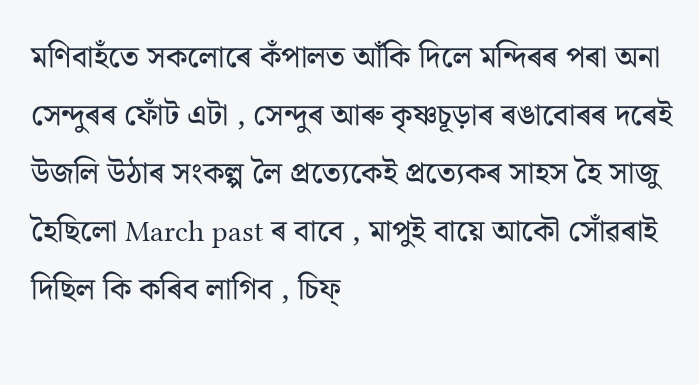মণিবাহঁতে সকলোৰে কঁপালত আঁকি দিলে মন্দিৰৰ পৰা অনা সেন্দুৰৰ ফোঁট এটা , সেন্দুৰ আৰু কৃষ্ণচূড়াৰ ৰঙাবোৰৰ দৰেই উজলি উঠাৰ সংকল্প লৈ প্ৰত্যেকেই প্ৰত্যেকৰ সাহস হৈ সাজু হৈছিলো March past ৰ বাবে , মাপুই বায়ে আকৌ সোঁৱৰাই দিছিল কি কৰিব লাগিব , চিফ্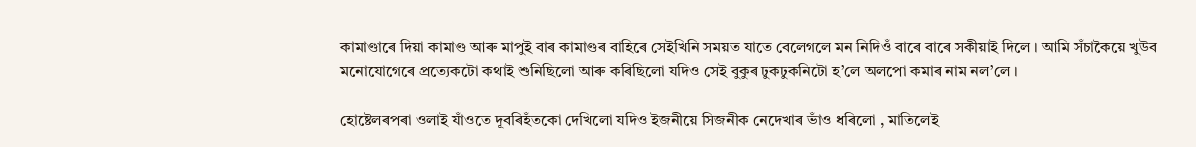কামাণ্ডাৰে দিয়া কামাণ্ড আৰু মাপুই বাৰ কামাণ্ডৰ বাহিৰে সেইখিনি সময়ত যাতে বেলেগলে মন নিদিওঁ বাৰে বাৰে সকীয়াই দিলে । আমি সঁচাকৈয়ে খুউব মনোযোগেৰে প্ৰত্যেকটো কথাই শুনিছিলো আৰু কৰিছিলো যদিও সেই বুকুৰ ঢুকঢুকনিটো হ’লে অলপো কমাৰ নাম নল’লে ।

হোষ্টেলৰপৰা ওলাই যাঁওতে দূবৰিহঁতকো দেখিলো যদিও ইজনীয়ে সিজনীক নেদেখাৰ ভাঁও ধৰিলো , মাতিলেই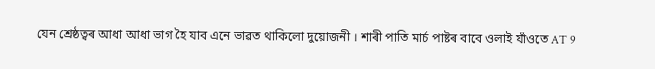যেন শ্ৰেষ্ঠত্বৰ আধা আধা ভাগ হৈ যাব এনে ভাৱত থাকিলো দুয়োজনী । শাৰী পাতি মাৰ্চ পাষ্টৰ বাবে ওলাই যাঁওতে AT 9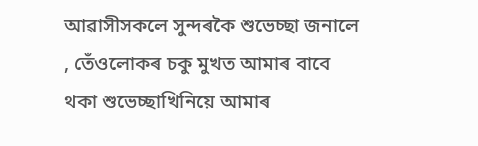আৱাসীসকলে সুন্দৰকৈ শুভেচ্ছা জনালে , তেঁওলোকৰ চকু মুখত আমাৰ বাবে থকা শুভেচ্ছাখিনিয়ে আমাৰ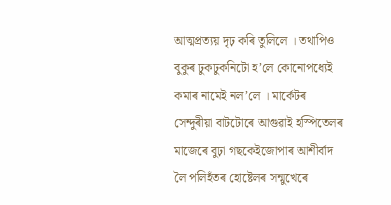আত্মপ্ৰত্যয় দৃঢ় কৰি তুলিলে । তথাপিও বুকুৰ ঢুকঢুকনিটো হ’লে কোনোপধ্যেই কমাৰ নামেই নল’লে । মাৰ্কেটৰ সেন্দুৰীয়া বাটটোৰে আগুৱাই হস্পিতেলৰ মাজেৰে বুঢ়া গছকেইজোপাৰ আশীৰ্বাদ লৈ পলিহঁতৰ হোষ্টেলৰ সন্মুখেৰে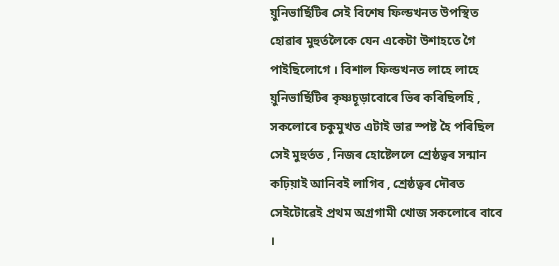য়ুনিভাৰ্ছিটিৰ সেই বিশেষ ফিল্ডখনত উপস্থিত হোৱাৰ মুহুৰ্তলৈকে যেন একেটা উশাহতে গৈ পাইছিলোগে । বিশাল ফিল্ডখনত লাহে লাহে য়ুনিভাৰ্ছিটিৰ কৃষ্ণচূড়াবোৰে ভিৰ কৰিছিলহি , সকলোৰে চকুমুখত এটাই ভাৱ স্পষ্ট হৈ পৰিছিল সেই মুহুৰ্তত , নিজৰ হোষ্টেললে শ্ৰেষ্ঠত্বৰ সন্মান কঢ়িয়াই আনিবই লাগিব , শ্ৰেষ্ঠত্বৰ দৌৰত সেইটোৱেই প্ৰথম অগ্ৰগামী খোজ সকলোৰে বাবে ।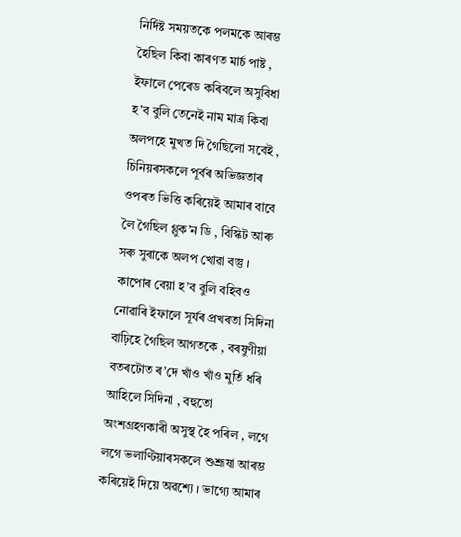নিৰ্দিষ্ট সময়তকে পলমকে আৰম্ভ হৈছিল কিবা কাৰণত মাৰ্চ পাষ্ট , ইফালে পেৰেড কৰিবলে অসুবিধা হ’ব বুলি তেনেই নাম মাত্ৰ কিবা অলপহে মুখত দি গৈছিলো সবেই , চিনিয়ৰসকলে পূৰ্বৰ অভিজ্ঞতাৰ ওপৰত ভিত্তি কৰিয়েই আমাৰ বাবে লৈ গৈছিল গ্লুক’ন ডি , বিস্কিট আৰু সৰু সুৰাকে অলপ খোৱা বস্তু । কাপোৰ বেয়া হ’ব বুলি বহিবও নোৱাৰি ইফালে সূৰ্যৰ প্ৰখৰতা সিদিনা বাঢ়িহে গৈছিল আগতকে , বৰষুণীয়া বতৰটোত ৰ’দে খাঁও খাঁও মুৰ্তি ধৰি আহিলে সিদিনা , বহুতো অংশগ্ৰহণকাৰী অসুস্থ হৈ পৰিল , লগে লগে ভলাণ্টিয়াৰসকলে শুশ্রূষা আৰম্ভ কৰিয়েই দিয়ে অৱশ্যে । ভাগ্যে আমাৰ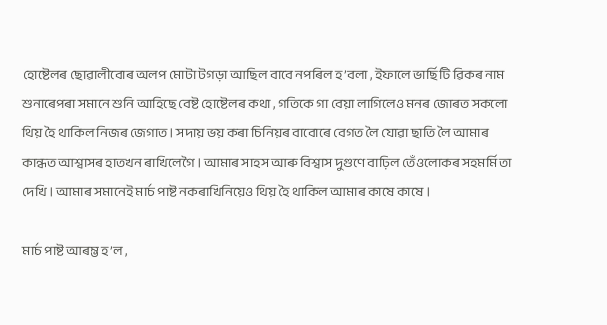হোষ্টেলৰ ছোৱালীবোৰ অলপ মোটা টগড়া আছিল বাবে নপৰিল হ’বলা , ইফালে ভাৰ্ছিটি ৱিকৰ নাম শুনাৰেপৰা সমানে শুনি অ‍াহিছে বেষ্ট হোষ্টেলৰ কথা , গতিকে গা বেয়া লাগিলেও মনৰ জোৰত সকলো থিয় হৈ থাকিল নিজৰ জেগাত । সদায় ভয় কৰা চিনিয়ৰ বাবোৰে বেগত লৈ যোৱা ছাতি লৈ আমাৰ কান্ধত আশ্বাসৰ হাতখন ৰাখিলেগৈ । আমাৰ সাহস আৰু বিশ্বাস দুগুণে বাঢ়িল তেঁওলোকৰ সহমৰ্মিতা দেখি । আমাৰ সমানেই মাৰ্চ পাষ্ট নকৰাখিনিয়েও থিয় হৈ থাকিল আমাৰ কাষে কাষে ।

মাৰ্চ পাষ্ট আৰম্ভ হ’ল ,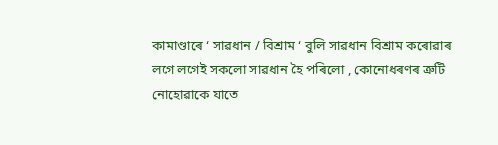কামাণ্ডাৰে ‘ সাৱধান / বিশ্ৰাম ‘ বুলি সাৱধান বিশ্ৰাম কৰোৱাৰ লগে ‌লগেই সকলো সাৱধান হৈ পৰিলো , কোনোধৰণৰ ত্ৰুটি নোহোৱাকে যাতে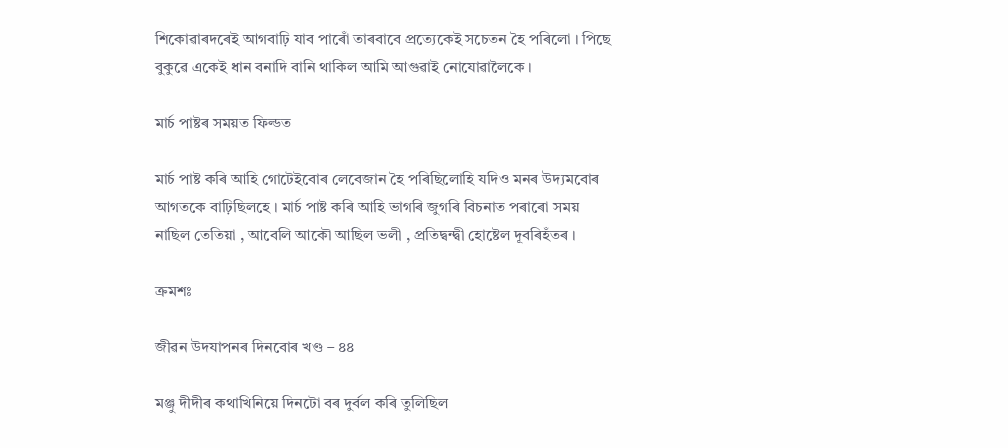শিকোৱাৰদৰেই আগবাঢ়ি যাব পাৰোঁ তাৰবাবে প্ৰত্যেকেই সচেতন হৈ পৰিলো । পিছে বুকুৱে একেই ধান বনাদি বানি থাকিল আমি আগুৱাই নোযোৱালৈকে ।

মাৰ্চ পাষ্টৰ সময়ত ফিল্ডত

মাৰ্চ পাষ্ট কৰি আহি গোটেইবোৰ লেবেজান হৈ পৰিছিলোহি যদিও মনৰ উদ্যমবোৰ আগতকে বাঢ়িছিলহে । মাৰ্চ পাষ্ট কৰি আহি ভাগৰি জুগৰি বিচনাত পৰাৰো সময় নাছিল তেতিয়া , আবেলি আকৌ আছিল ভলী , প্ৰতিদ্বন্দ্বী হোষ্টেল দূবৰিহঁতৰ ।

ক্ৰমশঃ

জীৱন উদযাপনৰ দিনবোৰ খণ্ড – ৪৪

মঞ্জু দীদীৰ কথাখিনিয়ে দিনটো বৰ দুৰ্বল কৰি তুলিছিল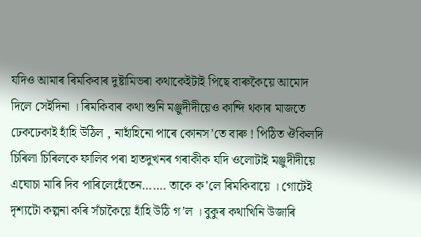যদিও আমাৰ ৰিমকিবাৰ দুষ্টামিভৰা কথাকেইটাই পিছে বাৰুকৈয়ে আমোদ দিলে সেইদিনা । ৰিমকিবাৰ কথা শুনি মঞ্জুদীদীয়েও কান্দি থকাৰ মাজতে ঢেকঢেকাই হাঁহি উঠিল , নাহাঁহিনো পাৰে কোনস’তে বাৰু ! পিঠিত ঔকিলদি চিৰিলা চিৰিলকে ফালিব পৰা হাতদুখনৰ গৰাকীক যদি ওলোটাই মঞ্জুদীদীয়ে এঘোচা মাৰি দিব পাৰিলেহেঁতেন……. তাকে ক’লে ৰিমকিবায়ে । গোটেই দৃশ্যটো কল্পনা কৰি সঁচাকৈয়ে হাঁহি উঠি গ’ল । বুকুৰ কথাখিনি উজাৰি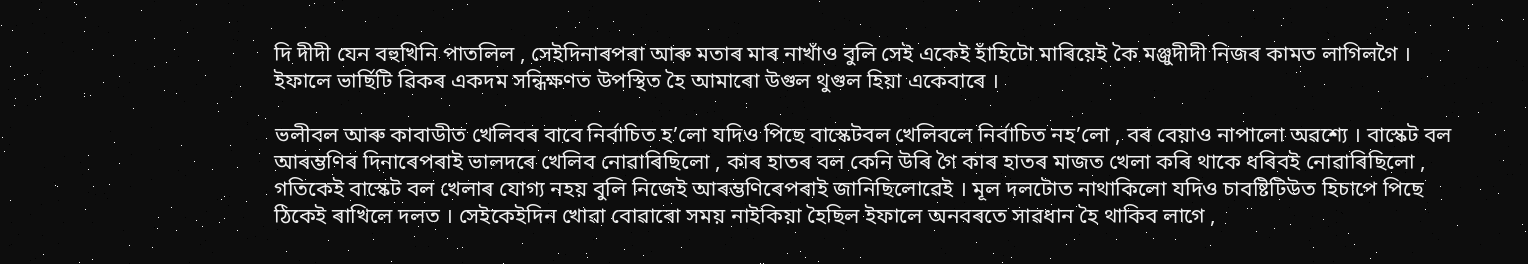দি দীদী যেন বহুখিনি পাতলিল , সেইদিনাৰপৰা আৰু মতাৰ মাৰ নাখাঁও বুলি সেই একেই হাঁহিটো মাৰিয়েই কৈ মঞ্জুদীদী নিজৰ কামত লাগিলগৈ । ইফালে ভাৰ্ছিটি ৱিকৰ একদম সন্ধিক্ষণত উপস্থিত হৈ আমাৰো উগুল থুগুল হিয়া একেবাৰে ।

ভলীবল আৰু কাবাডীত খেলিবৰ বাবে নিৰ্বাচিত হ’লো যদিও পিছে বাস্কেটবল খেলিবলে নিৰ্বাচিত নহ’লো , বৰ বেয়াও নাপালো অৱশ্যে । বাস্কেট বল আৰম্ভণিৰ দিনাৰেপৰাই ভালদৰে খেলিব নোৱাৰিছিলো , কাৰ হাতৰ বল কেনি উৰি গৈ কাৰ হাতৰ মাজত খেলা কৰি থাকে ধৰিবই নোৱাৰিছিলো , গতিকেই বাস্কেট বল খেলাৰ যোগ্য নহয় বুলি নিজেই আৰম্ভণিৰেপৰাই জানিছিলোৱেই । মূল দলটোত নাথাকিলো যদিও চাবষ্টিটিউত হিচাপে পিছে ঠিকেই ৰাখিলে দলত । সেইকেইদিন খোৱা বোৱাৰো সময় নাইকিয়া হৈছিল ইফালে অনবৰতে সাৱধান হৈ থাকিব লাগে ,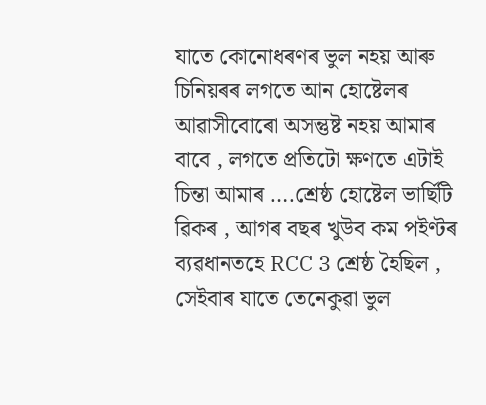যাতে কোনোধৰণৰ ভুল নহয় আৰু চিনিয়ৰৰ লগতে আন হোষ্টেলৰ আৱাসীবোৰো অসন্তুষ্ট নহয় আমাৰ বাবে , লগতে প্ৰতিটো ক্ষণতে এটাই চিন্তা আমাৰ ….শ্ৰেষ্ঠ হোষ্টেল ভাৰ্ছিটি ৱিকৰ , আগৰ বছৰ খুউব কম পইণ্টৰ ব্যৱধানতহে RCC 3 শ্ৰেষ্ঠ হৈছিল , সেইবাৰ যাতে তেনেকুৱা ভুল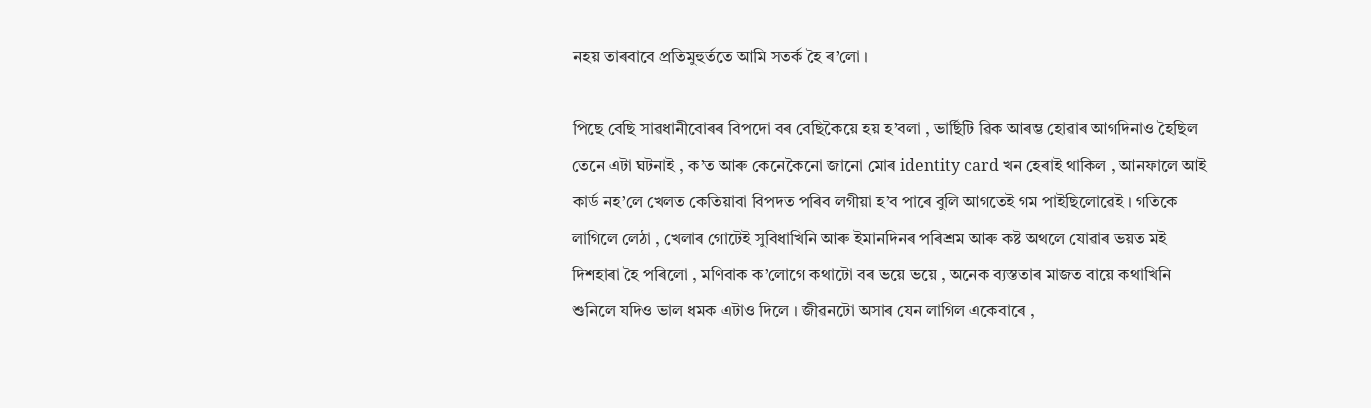নহয় তাৰবাবে প্ৰতিমুহুৰ্ততে আমি সতৰ্ক হৈ ৰ’লো ।

পিছে বেছি সাৱধানীবোৰৰ বিপদো বৰ বেছিকৈয়ে হয় হ’বলা , ভাৰ্ছিটি ৱিক আৰম্ভ হোৱাৰ আগদিনাও হৈছিল তেনে এটা ঘটনাই , ক’ত আৰু কেনেকৈনো জানো মোৰ identity card খন হেৰাই থাকিল , আনফালে আই কাৰ্ড নহ’লে খেলত কেতিয়াবা বিপদত পৰিব লগীয়া হ’ব পাৰে বুলি আগতেই গম পাইছিলোৱেই । গতিকে লাগিলে লেঠা , খেলাৰ গোটেই সুবিধাখিনি আৰু ইমানদিনৰ পৰিশ্ৰম আৰু কষ্ট অথলে যোৱাৰ ভয়ত মই দিশহাৰা হৈ পৰিলো , মণিবাক ক’লোগে কথাটো বৰ ভয়ে ভয়ে , অনেক ব্যস্ততাৰ মাজত বায়ে কথাখিনি শুনিলে যদিও ভাল ধমক এটাও দিলে । জীৱনটো অসাৰ যেন লাগিল একেবাৰে ,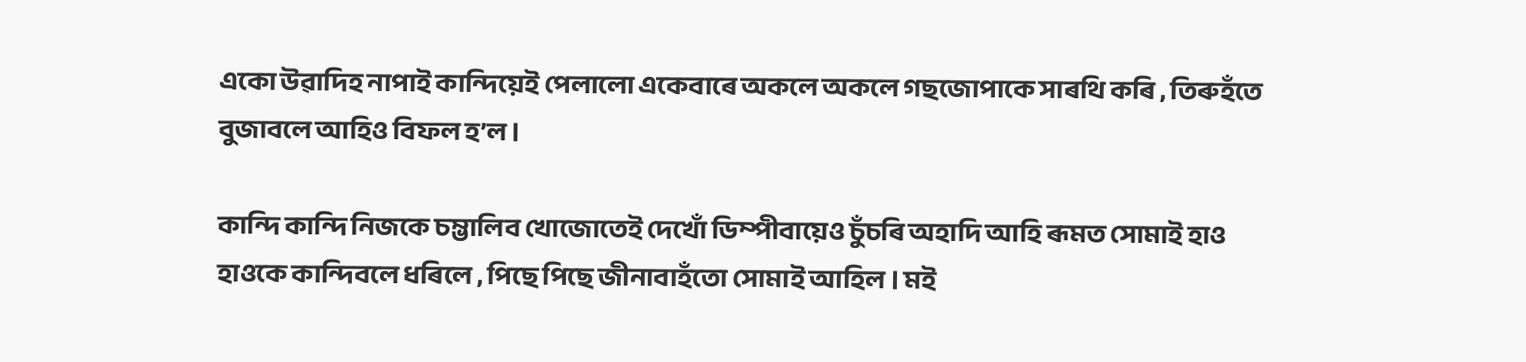একো উৱাদিহ নাপাই কান্দিয়েই পেলালো একেবাৰে অকলে অকলে গছজোপাকে সাৰথি কৰি , তিৰুহঁতে বুজাবলে আহিও বিফল হ’ল ।

কান্দি কান্দি নিজকে চম্ভালিব খোজোতেই দেখোঁ ডিম্পীবায়েও চুঁচৰি অহাদি আহি ৰূমত সোমাই হাও হাওকে কান্দিবলে ধৰিলে , পিছে পিছে জীনাবাহঁতো সোমাই আহিল । মই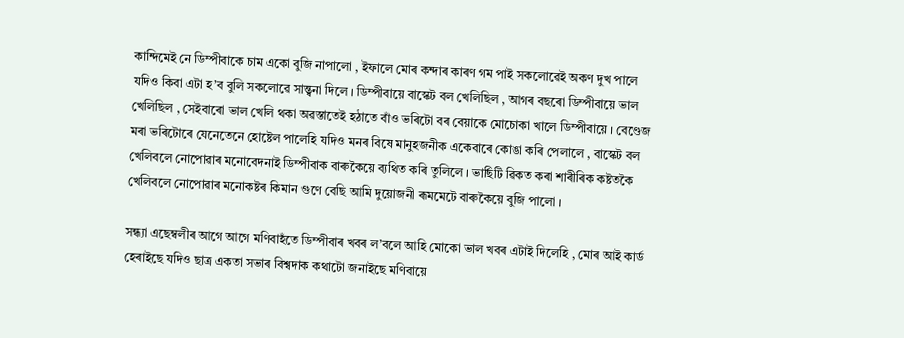কান্দিমেই নে ডিম্পীবাকে চাম একো বুজি নাপালো , ইফালে মোৰ কন্দাৰ কাৰণ গম পাই সকলোৱেই অকণ দুখ পালে যদিও কিবা এটা হ’ব বুলি সকলোৱে সান্ত্বনা দিলে । ডিম্পীবায়ে বাস্কেট বল খেলিছিল , আগৰ বছৰো ডিম্পীবায়ে ভাল খেলিছিল , সেইবাৰো ভাল খেলি থকা অৱস্তাতেই হঠাতে বাঁও ভৰিটো বৰ বেয়াকে মোচোকা খালে ডিম্পীবায়ে । বেণ্ডেজ মৰা ভৰিটোৰে যেনেতেনে হোষ্টেল পালেহি যদিও মনৰ বিষে মানুহজনীক একেবাৰে কোঙা কৰি পেলালে , বাস্কেট বল খেলিবলে নোপোৱাৰ মনোবেদনাই ডিম্পীবাক বাৰুকৈয়ে ব্যথিত কৰি তুলিলে । ভাৰ্ছিটি ৱিকত কৰা শাৰীৰিক কষ্টতকৈ খেলিবলে নোপোৱাৰ মনোকষ্টৰ কিমান গুণে বেছি আমি দুয়োজনী ৰূমমেটে বাৰুকৈয়ে বুজি পালো ।

সন্ধ্যা এছেম্বলীৰ আগে আগে মণিবাহঁতে ডিম্পীবাৰ খবৰ ল’বলে আহি মোকো ভাল খবৰ এটাই দিলেহি , মোৰ আই কাৰ্ড হেৰাইছে যদিও ছাত্ৰ একতা সভাৰ বিশ্বদাক কথাটো জনাইছে মণিবায়ে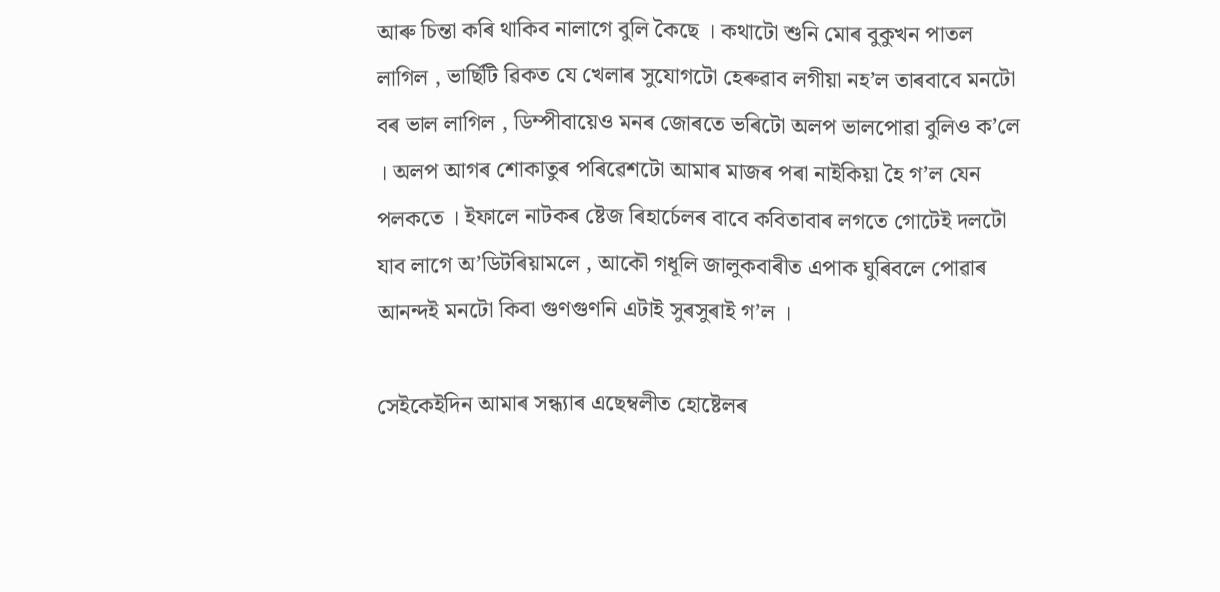আৰু চিন্তা কৰি থাকিব নালাগে বুলি কৈছে । কথাটো শুনি মোৰ বুকুখন পাতল লাগিল , ভাৰ্ছিটি ৱিকত যে খেলাৰ সুযোগটো হেৰুৱাব লগীয়া নহ’ল তাৰবাবে মনটো বৰ ভাল লাগিল , ডিম্পীবায়েও মনৰ জোৰতে ভৰিটো অলপ ভালপোৱা বুলিও ক’লে । অলপ আগৰ শোকাতুৰ পৰিৱেশটো আমাৰ মাজৰ পৰা নাইকিয়া হৈ গ’ল যেন পলকতে । ইফালে নাটকৰ ষ্টেজ ৰিহাৰ্চেলৰ বাবে কবিতাবাৰ লগতে গোটেই দলটো যাব লাগে অ’ডিটৰিয়ামলে , আকৌ গধূলি জালুকবাৰীত এপাক ঘুৰিবলে পোৱাৰ আনন্দই মনটো কিবা গুণগুণনি এটাই সুৰসুৰাই গ’ল ।

সেইকেইদিন আমাৰ সন্ধ্যাৰ এছেম্বলীত হোষ্টেলৰ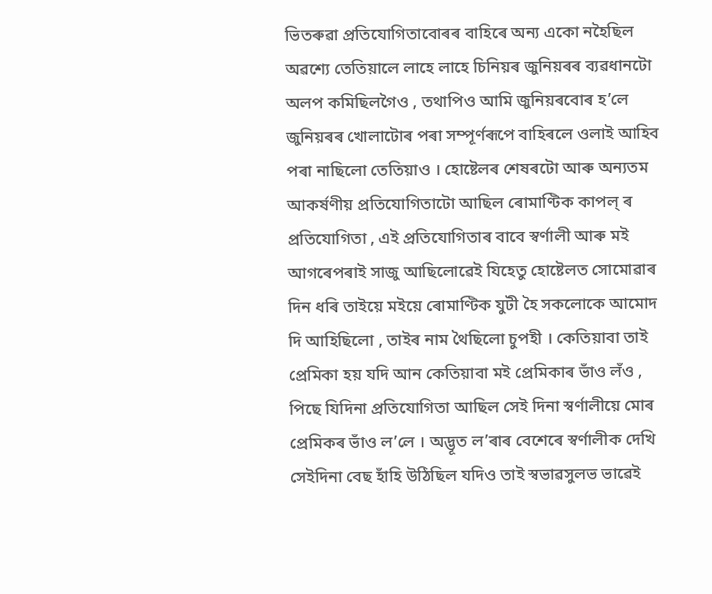ভিতৰুৱা প্ৰতিযোগিতাবোৰৰ বাহিৰে অন্য একো নহৈছিল অৱশ্যে তেতিয়ালে লাহে লাহে চিনিয়ৰ জুনিয়ৰৰ ব্যৱধানটো অলপ কমিছিলগৈও , তথাপিও আমি জুনিয়ৰবোৰ হ’লে জুনিয়ৰৰ খোলাটোৰ পৰা সম্পূৰ্ণৰূপে বাহিৰলে ওলাই আহিব পৰা নাছিলো তেতিয়াও । হোষ্টেলৰ শেষৰটো আৰু অন্যতম আকৰ্ষণীয় প্ৰতিযোগিতাটো আছিল ৰোমাণ্টিক কাপল্ ৰ প্ৰতিযোগিতা , এই প্ৰতিযোগিতাৰ বাবে স্বৰ্ণালী আৰু মই আগৰেপৰাই সাজু আছিলোৱেই যিহেতু হোষ্টেলত সোমোৱাৰ দিন ধৰি তাইয়ে মইয়ে ৰোমাণ্টিক যুটী হৈ সকলোকে আমোদ দি আহিছিলো , তাইৰ নাম থৈছিলো চুপহী । কেতিয়াবা তাই প্ৰেমিকা হয় যদি আন কেতিয়াবা মই প্ৰেমিকাৰ ভাঁও লঁও , পিছে যিদিনা প্ৰতিযোগিতা আছিল সেই দিনা স্বৰ্ণালীয়ে মোৰ প্ৰেমিকৰ ভাঁও ল’লে । অদ্ভূত ল’ৰাৰ বেশেৰে স্বৰ্ণালীক দেখি সেইদিনা বেছ হাঁহি উঠিছিল যদিও তাই স্বভাৱসুলভ ভাৱেই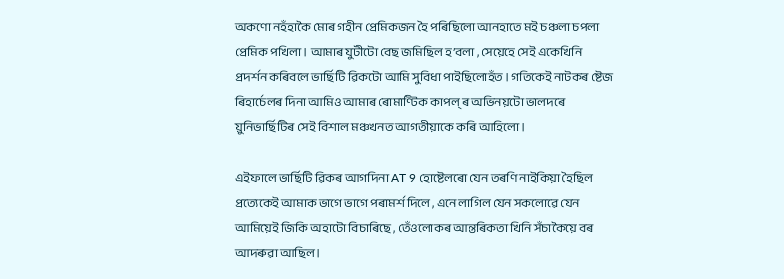অকণো নহঁহাকৈ মোৰ গহীন প্ৰেমিকজন হৈ পৰিছিলো আনহাতে মই চঞ্চলা চপলা প্ৰেমিক পখিলা । আমাৰ যুটীটো বেছ জমিছিল হ’বলা , সেয়েহে সেই একেখিনি প্ৰদৰ্শন কৰিবলে ভাৰ্ছিটি ৱিকটো আমি সুবিধা পাইছিলোহঁত । গতিকেই নাটকৰ ষ্টেজ ৰিহাৰ্চেলৰ দিনা আমিও আমাৰ ৰোমাণ্টিক কাপল্ ৰ অভিনয়টো ভালদৰে য়ুনিভাৰ্ছিটিৰ সেই বিশাল মঞ্চখনত আগতীয়াকে কৰি আহিলো ।

এইফালে ভাৰ্ছিটি ৱিকৰ আগদিনা AT 9 হোষ্টেলৰো যেন তৰণি নাইকিয়া হৈছিল প্ৰত্যেকেই আমাক ভাগে ভাগে পৰামৰ্শ দিলে , এনে লাগিল যেন সকলোৱে যেন আমিয়েই জিকি অহাটো বিচাৰিছে , তেঁওলোকৰ আন্তৰিকতা খিনি সঁচাকৈয়ে বৰ আদৰুৱা আছিল ।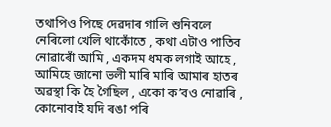তথাপিও পিছে দেৱদাৰ গালি শুনিবলে নেৰিলো খেলি থাকোঁতে , কথা এটাও পাতিব নোৱাৰোঁ আমি , একদম ধমক লগাই আহে , আমিহে জানো ভলী মাৰি মাৰি আমাৰ হাতৰ অৱস্থা কি হৈ গৈছিল , একো ক’বও নোৱাৰি , কোনোবাই যদি ৰঙা পৰি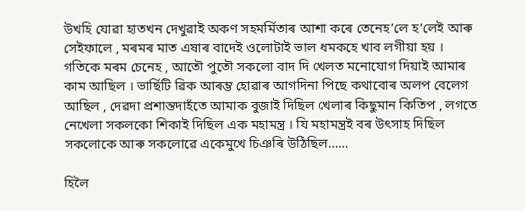উখহি যোৱা হাতখন দেখুৱাই অকণ সহমৰ্মিতাৰ আশা কৰে তেনেহ’লে হ’লেই আৰু সেইফালে , মৰমৰ মাত এষাৰ বাদেই ওলোটাই ভাল ধমকহে খাব লগীয়া হয় । গতিকে মৰম চেনেহ , আতৌ পুতৌ সকলো বাদ দি খেলত মনোযোগ দিয়াই আমাৰ কাম আছিল । ভাৰ্ছিটি ৱিক আৰম্ভ হোৱাৰ আগদিনা পিছে কথাবোৰ অলপ বেলেগ আছিল , দেৱদা প্ৰশান্তদাহঁতে আমাক বুজাই দিছিল খেলাৰ কিছুমান কিতিপ , লগতে নেখেলা সকলকো শিকাই দিছিল এক মহামন্ত্ৰ । যি মহামন্ত্ৰই বৰ উৎসাহ দিছিল সকলোকে আৰু সকলোৱে একেমুখে চিঞৰি উঠিছিল……

হিলৈ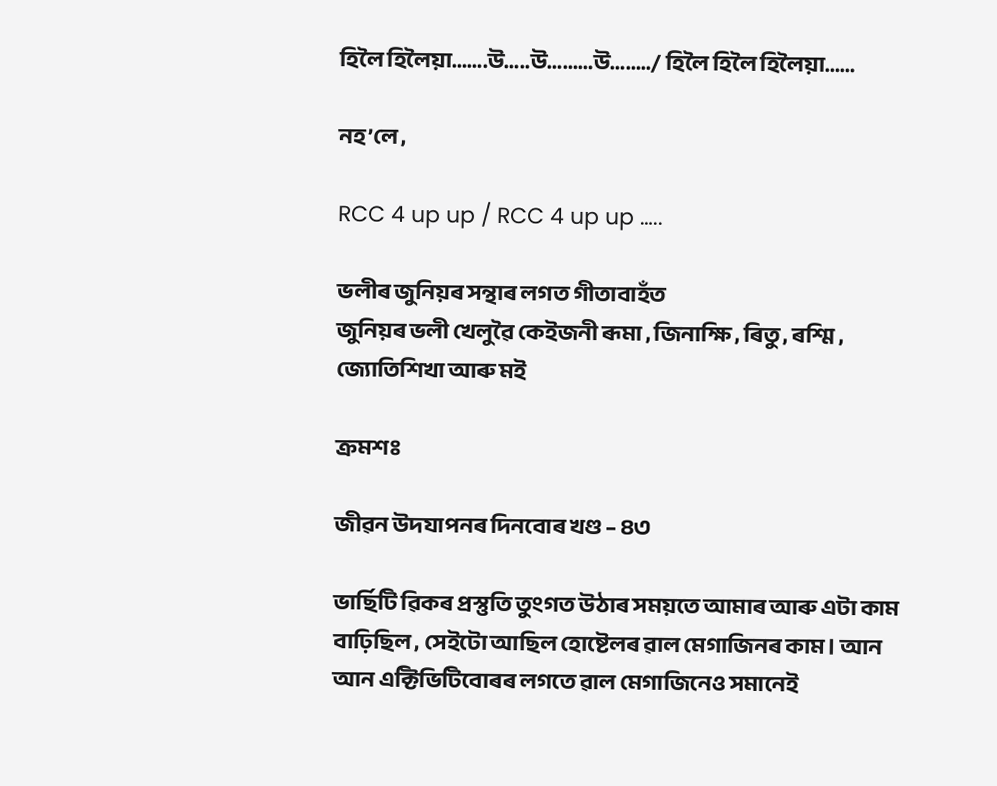হিলৈ হিলৈয়া…….উ…..উ………উ……../ হিলৈ হিলৈ হিলৈয়া……

নহ’লে ,

RCC 4 up up / RCC 4 up up …..

ভলীৰ জুনিয়ৰ সন্থাৰ লগত গীতাবাহঁত
জুনিয়ৰ ভলী খেলুৱৈ কেইজনী ৰূমা , জিনাক্ষি , ৰিতু , ৰশ্মি , জ্যোতিশিখা আৰু মই

ক্ৰমশঃ

জীৱন উদযাপনৰ দিনবোৰ খণ্ড – ৪৩

ভাৰ্ছিটি ৱিকৰ প্ৰস্তুতি তুংগত উঠাৰ সময়তে আমাৰ আৰু এটা কাম বাঢ়িছিল , সেইটো আছিল হোষ্টেলৰ ৱাল মেগাজিনৰ কাম। আন আন এক্টিভিটিবোৰৰ লগতে ৱাল মেগাজিনেও সমানেই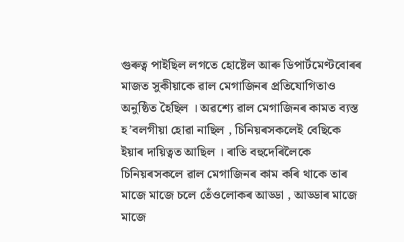গুৰুত্ব পাইছিল লগতে হোষ্টেল আৰু ডিপাৰ্টমেণ্টবোৰৰ মাজত সুকীয়াকে ৱাল মেগাজিনৰ প্ৰতিযোগিতাও অনুষ্ঠিত হৈছিল । অৱশ্যে ৱাল মেগাজিনৰ কামত ব্যস্ত হ’বলগীয়া হোৱা নাছিল , চিনিয়ৰসকলেই বেছিকে ইয়াৰ দায়িত্বত আছিল । ৰাতি বহুদেৰিলৈকে চিনিয়ৰসকলে ৱাল মেগাজিনৰ কাম কৰি থাকে তাৰ মাজে মাজে চলে তেঁওলোকৰ আড্ডা , আড্ডাৰ মাজে মাজে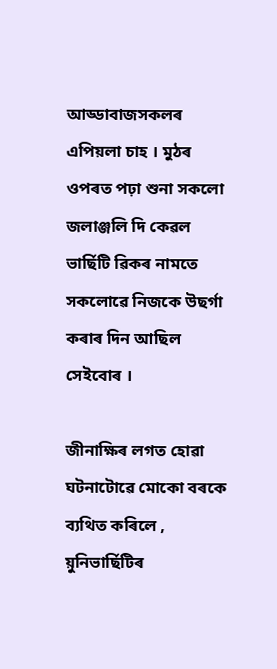আড্ডাবাজসকলৰ এপিয়লা চাহ । মুঠৰ ওপৰত পঢ়া শুনা সকলো জলাঞ্জলি দি কেৱল ভাৰ্ছিটি ৱিকৰ নামতে সকলোৱে নিজকে উছৰ্গা কৰাৰ দিন আছিল সেইবোৰ ।

জীনাক্ষিৰ লগত হোৱা ঘটনাটোৱে মোকো বৰকে ব্যথিত কৰিলে , য়ুনিভাৰ্ছিটিৰ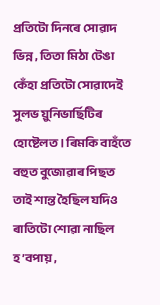প্ৰতিটো দিনৰে সোৱাদ ভিন্ন , তিতা মিঠা টেঙা কেঁহা প্ৰতিটো সোৱাদেই সুলভ য়ুনিভাৰ্ছিটিৰ হোষ্টেলত । ৰিমকি বাহঁতে বহুত বুজোৱাৰ পিছত তাই শান্ত হৈছিল যদিও ৰাতিটো শোৱা নাছিল হ’বপায় ,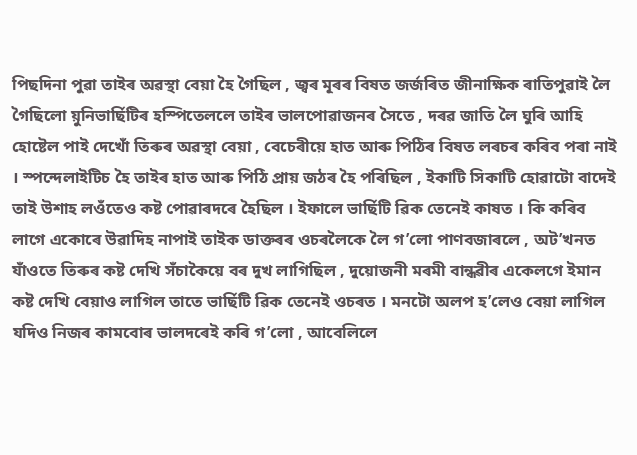পিছদিনা পুৱা তাইৰ অৱস্থা বেয়া হৈ গৈছিল , জ্বৰ মূৰৰ বিষত জৰ্জৰিত জীনাক্ষিক ৰাতিপুৱাই লৈ গৈছিলো য়ুনিভাৰ্ছিটিৰ হস্পিতেললে তাইৰ ভালপোৱাজনৰ সৈতে , দৰৱ জাতি লৈ ঘুৰি আহি হোষ্টেল পাই দেখোঁ তিৰুৰ অৱস্থা বেয়া , বেচেৰীয়ে হাত আৰু পিঠিৰ বিষত লৰচৰ কৰিব পৰা নাই । স্পন্দেলাইটিচ হৈ তাইৰ হাত আৰু পিঠি প্ৰায় জঠৰ হৈ পৰিছিল , ইকাটি সিকাটি হোৱাটো বাদেই তাই উশাহ লওঁতেও কষ্ট পোৱাৰদৰে হৈছিল । ইফালে ভাৰ্ছিটি ৱিক তেনেই কাষত । কি কৰিব লাগে একোৰে উৱাদিহ নাপাই তাইক ডাক্তৰৰ ওচৰলৈকে লৈ গ’লো পাণবজাৰলে , অট’খনত যাঁওতে তিৰুৰ কষ্ট দেখি সঁচাকৈয়ে বৰ দুখ লাগিছিল , দুয়োজনী মৰমী বান্ধৱীৰ একেলগে ইমান কষ্ট দেখি বেয়াও লাগিল তাতে ভাৰ্ছিটি ৱিক তেনেই ওচৰত । মনটো অলপ হ’লেও বেয়া লাগিল যদিও নিজৰ কামবোৰ ভালদৰেই কৰি গ’লো , আবেলিলে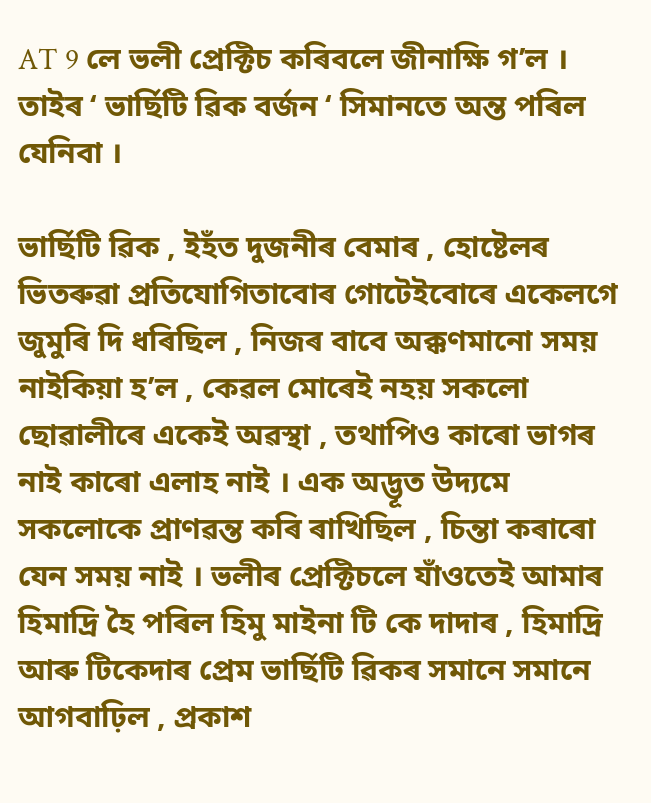AT 9 লে ভলী প্ৰেক্টিচ কৰিবলে জীনাক্ষি গ’ল । তাইৰ ‘ ভাৰ্ছিটি ৱিক বৰ্জন ‘ সিমানতে অন্ত পৰিল যেনিবা ।

ভাৰ্ছিটি ৱিক , ইহঁত দুজনীৰ বেমাৰ , হোষ্টেলৰ ভিতৰুৱা প্ৰতিযোগিতাবোৰ গোটেইবোৰে একেলগে জুমুৰি দি ধৰিছিল , নিজৰ বাবে অক্কণমানো সময় নাইকিয়া হ’ল , কেৱল মোৰেই নহয় সকলো ছোৱালীৰে একেই অৱস্থা , তথাপিও কাৰো ভাগৰ নাই কাৰো এলাহ নাই । এক অদ্ভূত উদ্যমে সকলোকে প্ৰাণৱন্ত কৰি ৰাখিছিল , চিন্তা কৰাৰো যেন সময় নাই । ভলীৰ প্ৰেক্টিচলে যাঁওতেই আমাৰ হিমাদ্ৰি হৈ পৰিল হিমু মাইনা টি কে দাদাৰ , হিমাদ্ৰি আৰু টিকেদাৰ প্ৰেম ভাৰ্ছিটি ৱিকৰ সমানে সমানে আগবাঢ়িল , প্ৰকাশ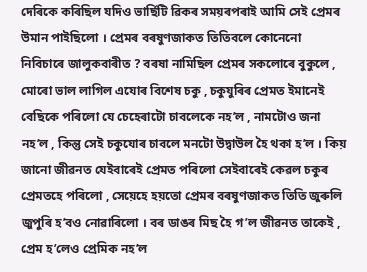দেৰিকে কৰিছিল যদিও ভাৰ্ছিটি ৱিকৰ সময়ৰপৰাই আমি সেই প্ৰেমৰ উমান পাইছিলো । প্ৰেমৰ বৰষুণজাকত তিতিবলে কোনেনো নিবিচাৰে জালুকবাৰীত ? বৰষা নামিছিল প্ৰেমৰ সকলোৰে বুকুলে , মোৰো ভাল লাগিল এযোৰ বিশেষ চকু , চকুযুৰিৰ প্ৰেমত ইমানেই বেছিকে পৰিলো যে চেহেৰাটো চাবলেকে নহ’ল , নামটোও জনা নহ’ল , কিন্তু সেই চকুযোৰ চাবলে মনটো উদ্বাউল হৈ থকা হ’ল । কিয় জানো জীৱনত যেইবাৰেই প্ৰেমত পৰিলো সেইবাৰেই কেৱল চকুৰ প্ৰেমতহে পৰিলো , সেয়েহে হয়তো প্ৰেমৰ বৰষুণজাকত তিতি জুৰুলি জুপুৰি হ’বও নোৱাৰিলো । বৰ ডাঙৰ মিছ হৈ গ’ল জীৱনত তাকেই , প্ৰেম হ’লেও প্ৰেমিক নহ’ল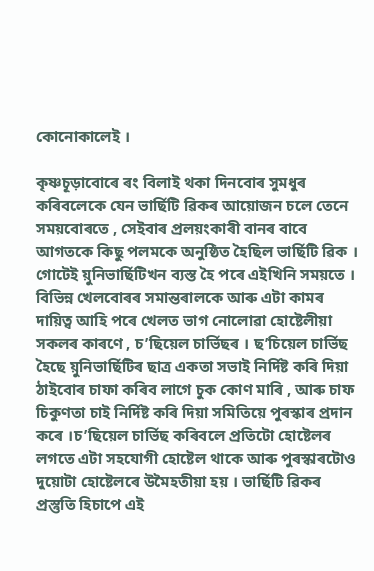কোনোকালেই ।

কৃষ্ণচূড়াবোৰে ৰং বিলাই থকা দিনবোৰ সুমধুৰ কৰিবলেকে যেন ভাৰ্ছিটি ৱিকৰ আয়োজন চলে তেনে সময়বোৰতে , সেইবাৰ প্ৰলয়ংকাৰী বানৰ বাবে আগতকে কিছু পলমকে অনুষ্ঠিত হৈছিল ভাৰ্ছিটি ৱিক । গোটেই য়ুনিভাৰ্ছিটিখন ব্যস্ত হৈ পৰে এইখিনি সময়তে । বিভিন্ন খেলবোৰৰ সমান্তৰালকে আৰু এটা কামৰ দায়িত্ব আহি পৰে খেলত ভাগ নোলোৱা হোষ্টেলীয়া সকলৰ কাৰণে , চ’ছিয়েল চাৰ্ভিছৰ । ছ’চিয়েল চাৰ্ভিছ হৈছে য়ুনিভাৰ্ছিটিৰ ছাত্ৰ একতা সভাই নিৰ্দিষ্ট কৰি দিয়া ঠাইবোৰ চাফা কৰিব লাগে চুক কোণ মাৰি , আৰু চাফ চিকুণতা চাই নিৰ্দিষ্ট কৰি দিয়া সমিতিয়ে পুৰস্কাৰ প্ৰদান কৰে ।চ’ছিয়েল চাৰ্ভিছ কৰিবলে প্ৰতিটো হোষ্টেলৰ লগতে এটা সহযোগী হোষ্টেল থাকে আৰু পুৰস্কাৰটোও দুয়োটা হোষ্টেলৰে উমৈহতীয়া হয় । ভাৰ্ছিটি ৱিকৰ প্ৰস্তুতি হিচাপে এই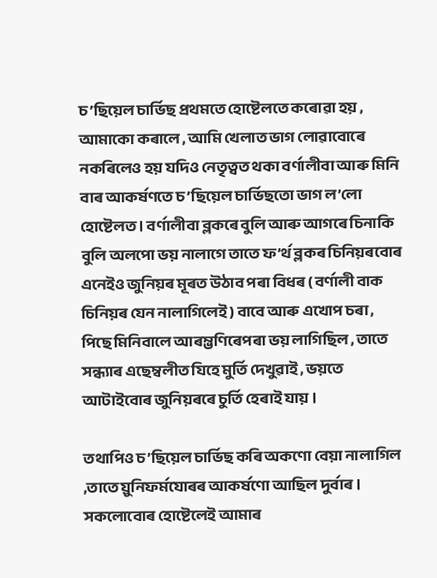চ’ছিয়েল চাৰ্ভিছ প্ৰথমতে হোষ্টেলতে কৰোৱা হয় , আমাকো কৰালে , আমি খেলাত ভাগ লোৱাবোৰে নকৰিলেও হয় যদিও নেতৃত্বত থকা বৰ্ণালীবা আৰু মিনি বাৰ আকৰ্ষণতে চ’ছিয়েল চাৰ্ভিছতো ভাগ ল’লো হোষ্টেলত । বৰ্ণালীবা ব্লকৰে বুলি আৰু আগৰে চিনাকি বুলি অলপো ভয় নালাগে তাতে ফ’ৰ্থ ব্লকৰ চিনিয়ৰবোৰ এনেইও জুনিয়ৰ মূৰত উঠাব পৰা বিধৰ ( বৰ্ণালী বাক চিনিয়ৰ যেন নালাগিলেই ) বাবে আৰু এখোপ চৰা , পিছে মিনিবালে আৰম্ভণিৰেপৰা ভয় লাগিছিল , তাতে সন্ধ্যাৰ এছেম্বলীত যিহে মুৰ্তি দেখুৱাই , ভয়তে আটাইবোৰ জুনিয়ৰৰে চুৰ্তি হেৰাই যায় ।

তথাপিও চ’ছিয়েল চাৰ্ভিছ কৰি অকণো বেয়া নালাগিল ,তাতে য়ুনিফৰ্মযোৰৰ আকৰ্ষণো আছিল দুৰ্বাৰ । সকলোবোৰ হোষ্টেলেই আমাৰ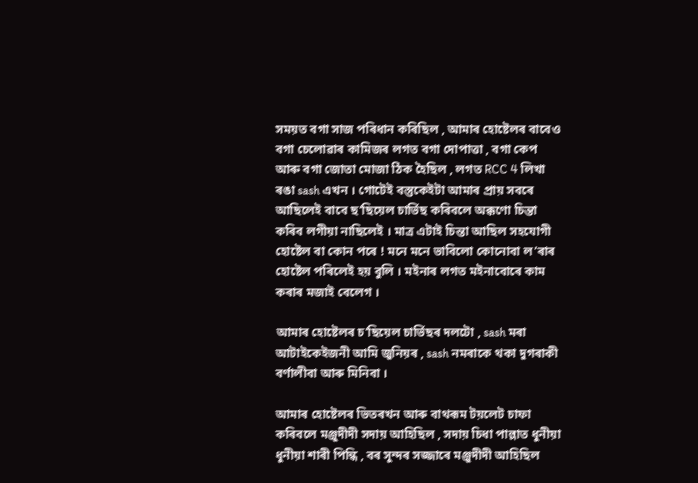সময়ত বগা সাজ পৰিধান কৰিছিল , আমাৰ হোষ্টেলৰ বাবেও বগা চেলোৱাৰ কামিজৰ লগত বগা দোপাত্তা , বগা কেপ আৰু বগা জোতা মোজা ঠিক হৈছিল , লগত RCC 4 লিখা ৰঙা sash এখন । গোটেই বস্তুকেইটা আমাৰ প্ৰায় সবৰে আছিলেই বাবে ছ’ছিয়েল চাৰ্ভিছ কৰিবলে অক্কণো চিন্তা কৰিব লগীয়া নাছিলেই । মাত্ৰ এটাই চিন্তা আছিল সহযোগী হোষ্টেল বা কোন পৰে ! মনে মনে ভাবিলো কোনোবা ল’ৰাৰ হোষ্টেল পৰিলেই হয় বুলি । মইনাৰ লগত মইনাবোৰে কাম কৰাৰ মজাই বেলেগ ।

আমাৰ হোষ্টেলৰ চ’ছিয়েল চাৰ্ভিছৰ দলটো , sash মৰা আটাইকেইজনী আমি জুনিয়ৰ , sash নমৰাকে থকা দুগৰাকী বৰ্ণালীবা আৰু মিনিবা ।

আমাৰ হোষ্টেলৰ ভিতৰখন আৰু বাথৰূম টয়লেট চাফা কৰিবলে মঞ্জুদীদী সদায় আহিছিল , সদায় চিধা পাল্লাত ধুনীয়া ধুনীয়া শাৰী পিন্ধি , বৰ সুন্দৰ সজ্জাৰে মঞ্জুদীদী আহিছিল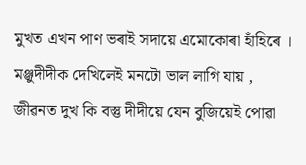মুখত এখন পাণ ভৰাই সদায়ে এমোকোৰা হাঁহিৰে । মঞ্জুদীদীক দেখিলেই মনটো ভাল লাগি যায় , জীৱনত দুখ কি বস্তু দীদীয়ে যেন বুজিয়েই পোৱা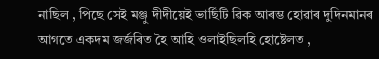নাছিল , পিছে সেই মঞ্জু দীদীয়েই ভাৰ্ছিটি ৱিক আৰম্ভ হোৱাৰ দুদিনমানৰ আগতে একদম জৰ্জৰিত হৈ আহি ওলাইছিলহি হোষ্টেলত ,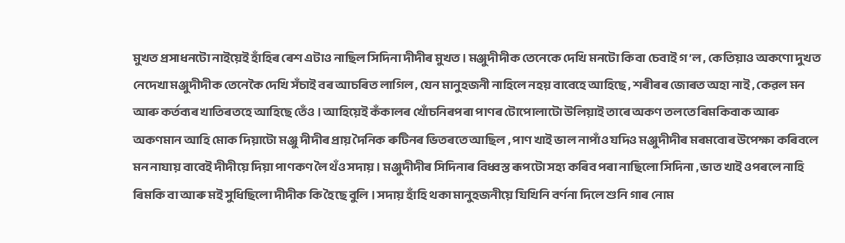মুখত প্ৰসাধনটো নাইয়েই হাঁহিৰ ৰেশ এটাও নাছিল সিদিনা দীদীৰ মুখত । মঞ্জুদীদীক তেনেকে দেখি মনটো কিবা চেবাই গ’ল , কেতিয়াও অকণো দুখত নেদেখা মঞ্জুদীদীক তেনেকৈ দেখি সঁচাই বৰ আচৰিত লাগিল , যেন মানুহজনী নাহিলে নহয় বাবেহে আহিছে , শৰীৰৰ জোৰত অহা নাই , কেৱল মন আৰু কৰ্তব্যৰ খাতিৰতহে আহিছে তেঁও । আহিয়েই কঁকালৰ খোঁচনিৰপৰা পাণৰ টোপোলাটো উলিয়াই তাৰে অকণ তলতে ৰিমকিবাক আৰু অকণমান আহি মোক দিয়াটো মঞ্জু দীদীৰ প্ৰায় দৈনিক ৰুটিনৰ ভিতৰতে আছিল , পাণ খাই ভাল নাপাঁও যদিও মঞ্জুদীদীৰ মৰমবোৰ উপেক্ষা কৰিবলে মন নাযায় বাবেই দীদীয়ে দিয়া পাণকণ লৈ থঁও সদায় । মঞ্জুদীদীৰ সিদিনাৰ বিধ্বস্ত ৰূপটো সহ্য কৰিব পৰা নাছিলো সিদিনা , ভাত খাই ওপৰলে নাহি ৰিমকি বা আৰু মই সুধিছিলো দীদীক কি হৈছে বুলি । সদায় হাঁহি থকা মানুহজনীয়ে যিখিনি বৰ্ণনা দিলে শুনি গাৰ নোম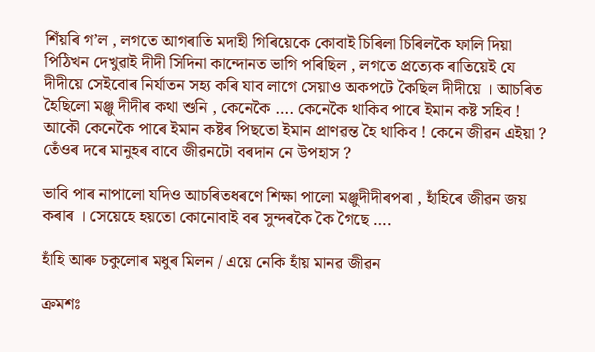শিঁয়ৰি গ’ল , লগতে আগৰাতি মদাহী গিৰিয়েকে কোবাই চিৰিলা চিৰিলকৈ ফালি দিয়া পিঠিখন দেখুৱাই দীদী সিদিনা কান্দোনত ভাগি পৰিছিল , লগতে প্ৰত্যেক ৰাতিয়েই যে দীদীয়ে সেইবোৰ নিৰ্যাতন সহ্য কৰি যাব লাগে সেয়াও অকপটে কৈছিল দীদীয়ে । আচৰিত হৈছিলো মঞ্জু দীদীৰ কথা শুনি , কেনেকৈ …. কেনেকৈ থাকিব পাৰে ইমান কষ্ট সহিব ! আকৌ কেনেকৈ পাৰে ইমান কষ্টৰ পিছতো ইমান প্ৰাণৱন্ত হৈ থাকিব ! কেনে জীৱন এইয়া ? তেঁওৰ দৰে মানুহৰ বাবে জীৱনটো বৰদান নে উপহাস ?

ভাবি পাৰ নাপালো যদিও আচৰিতধৰণে শিক্ষা পালো মঞ্জুদীদীৰপৰা , হাঁহিৰে জীৱন জয় কৰাৰ । সেয়েহে হয়তো কোনোবাই বৰ সুন্দৰকৈ কৈ গৈছে ….

হাঁহি আৰু চকুলোৰ মধুৰ মিলন / এয়ে নেকি হাঁয় মানৱ জীৱন

ক্ৰমশঃ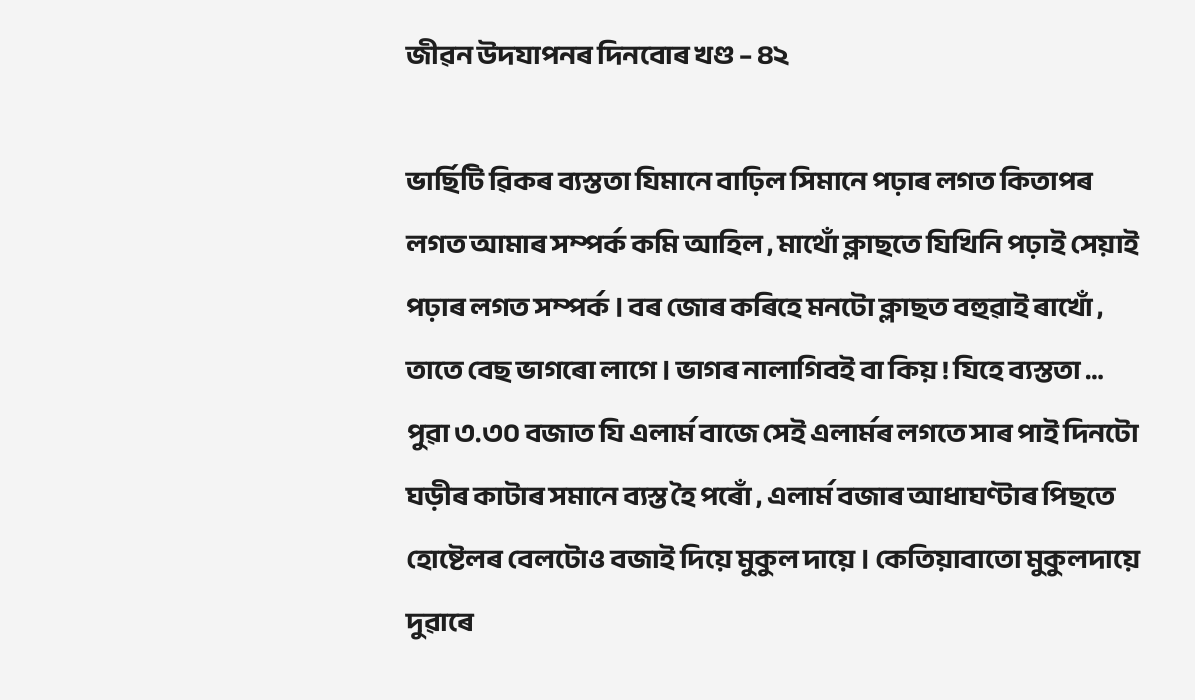জীৱন উদযাপনৰ দিনবোৰ খণ্ড – ৪২

ভাৰ্ছিটি ৱিকৰ ব্যস্ততা যিমানে বাঢ়িল সিমানে পঢ়াৰ লগত কিতাপৰ লগত আমাৰ সম্পৰ্ক কমি আহিল , মাথোঁ ক্লাছতে যিখিনি পঢ়াই সেয়াই পঢ়াৰ লগত সম্পৰ্ক । বৰ জোৰ কৰিহে মনটো ক্লাছত বহুৱাই ৰাখোঁ , তাতে বেছ ভাগৰো লাগে । ভাগৰ নালাগিবই বা কিয় ! যিহে ব্যস্ততা … পুৱা ৩.৩০ বজাত যি এলাৰ্ম বাজে সেই এলাৰ্মৰ লগতে সাৰ পাই দিনটো ঘড়ীৰ কাটাৰ সমানে ব্যস্ত হৈ পৰোঁ , এলাৰ্ম বজাৰ আধাঘণ্টাৰ পিছতে হোষ্টেলৰ বেলটোও বজাই দিয়ে মুকুল দায়ে । কেতিয়াবাতো মুকুলদায়ে দুৱাৰে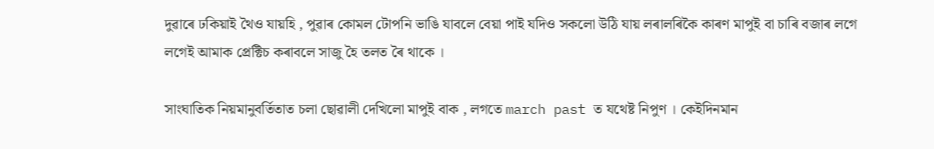দুৱাৰে ঢকিয়াই থৈও যায়হি , পুৱাৰ কোমল টোপনি ভাঙি যাবলে বেয়া পাই যদিও সকলো উঠি যায় লৰালৰিকৈ কাৰণ মাপুই বা চাৰি বজাৰ লগে লগেই আমাক প্ৰেক্টিচ কৰাবলে সাজু হৈ তলত ৰৈ থাকে ।

সাংঘাতিক নিয়মানুবৰ্তিতাত চলা ছোৱালী দেখিলো মাপুই বাক , লগতে march past ত যথেষ্ট নিপুণ । কেইদিনমান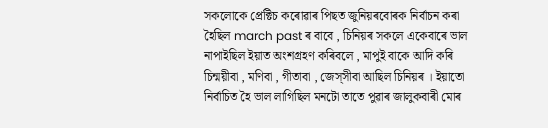সকলোকে প্ৰেক্টিচ কৰোৱাৰ পিছত জুনিয়ৰবোৰক নিৰ্বাচন কৰা হৈছিল march past ৰ বাবে , চিনিয়ৰ সকলে একেবাৰে ভাল নাপাইছিল ইয়াত অংশগ্ৰহণ কৰিবলে , মাপুই বাকে আদি কৰি চিন্ময়ীবা , মণিবা , গীতাবা , জেস্সীবা আছিল চিনিয়ৰ । ইয়াতো নিৰ্বাচিত হৈ ভাল লাগিছিল মনটো তাতে পুৱাৰ জালুকবাৰী মোৰ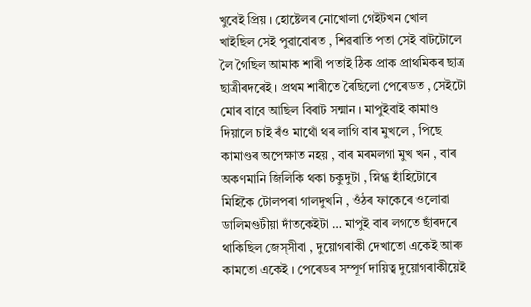খুবেই প্ৰিয় । হোষ্টেলৰ নোখোলা গেইটখন খোল খাইছিল সেই পুৱাবোৰত , শিৱৰাতি পতা সেই বাটটোলে লৈ গৈছিল আমাক শাৰী পতাই ঠিক প্ৰাক প্ৰাথমিকৰ ছাত্ৰ ছাত্ৰীৰদৰেই । প্ৰথম শাৰীতে ৰৈছিলো পেৰেডত , সেইটো মোৰ বাবে আছিল বিৰাট সন্মান । মাপুইবাই কামাণ্ড দিয়ালে চাই ৰঁও মাথোঁ থৰ লাগি বাৰ মুখলে , পিছে কামাণ্ডৰ অপেক্ষাত নহয় , বাৰ মৰমলগা মুখ খন , বাৰ অকণমানি জিলিকি থকা চকুদুটা , স্নিগ্ধ হাঁহিটোৰে মিহিকৈ টোলপৰা গালদুখনি , ওঁঠৰ ফাকেৰে ওলোৱা ডালিমগুটীয়া দাঁতকেইটা … মাপুই বাৰ লগতে ছাঁৰদৰে থাকিছিল জেস্সীবা , দুয়োগৰাকী দেখাতো একেই আৰু কামতো একেই । পেৰেডৰ সম্পূৰ্ণ দায়িত্ব দুয়োগৰাকীয়েই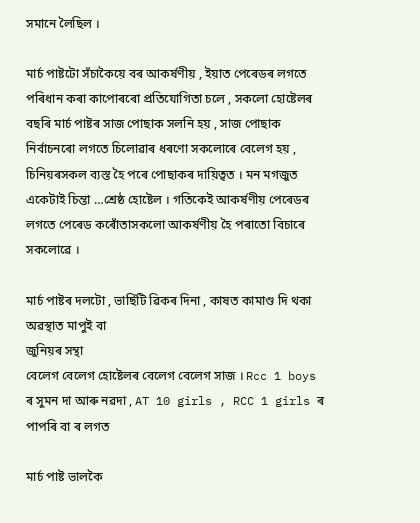সমানে লৈছিল ।

মাৰ্চ পাষ্টটো সঁচাকৈয়ে বৰ আকৰ্ষণীয় , ইয়াত পেৰেডৰ লগতে পৰিধান কৰা কাপোৰৰো প্ৰতিযোগিতা চলে , সকলো হোষ্টেলৰ বছৰি মাৰ্চ পাষ্টৰ সাজ পোছাক সলনি হয় , সাজ পোছাক নিৰ্বাচনৰো লগতে চিলোৱাৰ ধৰণো সকলোৰে বেলেগ হয় , চিনিয়ৰসকল ব্যস্ত হৈ পৰে পোছাকৰ দায়িত্বত । মন মগজুত একেটাই চিন্তা …শ্ৰেষ্ঠ হোষ্টেল । গতিকেই আকৰ্ষণীয় পেৰেডৰ লগতে পেৰেড কৰোঁতাসকলো আকৰ্ষণীয় হৈ পৰাতো বিচাৰে সকলোৱে ।

মাৰ্চ পাষ্টৰ দলটো , ভাৰ্ছিটি ৱিকৰ দিনা , কাষত কামাণ্ড দি থকা অৱস্থাত মাপুই বা
জুনিয়ৰ সন্থা
বেলেগ বেলেগ হোষ্টেলৰ বেলেগ বেলেগ সাজ । Rcc 1 boys ৰ সুমন দা আৰু নৱদা , AT 10 girls , RCC 1 girls ৰ পাপৰি বা ৰ লগত

মাৰ্চ পাষ্ট ভালকৈ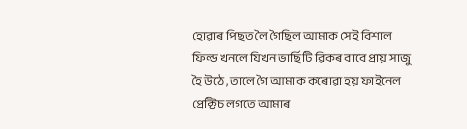হোৱাৰ পিছত লৈ গৈছিল আমাক সেই বিশাল ফিল্ড খনলে যিখন ভাৰ্ছিটি ৱিকৰ বাবে প্ৰায় সাজু হৈ উঠে , তালে গৈ আমাক কৰোৱা হয় ফাইনেল প্ৰেক্টিচ লগতে আমাৰ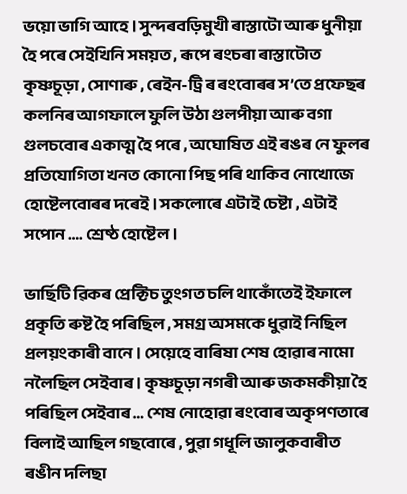ভয়ো ভাগি আহে । সুন্দৰবড়িমুখী ৰাস্তাটো আৰু ধুনীয়া হৈ পৰে সেইখিনি সময়ত , ৰূপে ৰংচৰা ৰাস্তাটোত কৃষ্ণচূড়া , সোণাৰু , ৰেইন-ট্ৰি ৰ ৰংবোৰৰ স’তে প্ৰফেছৰ কলনিৰ আগফালে ফুলি উঠা গুলপীয়া আৰু বগা গুলচবোৰ একাত্ম হৈ পৰে , অঘোষিত এই ৰঙৰ নে ফুলৰ প্ৰতিযোগিতা খনত কোনো পিছ পৰি থাকিব নোখোজে হোষ্টেলবোৰৰ দৰেই । সকলোৰে এটাই চেষ্টা , এটাই সপোন …. শ্ৰেষ্ঠ হোষ্টেল ।

ভাৰ্ছিটি ৱিকৰ প্ৰেক্টিচ তুংগত চলি থাকোঁতেই ইফালে প্ৰকৃতি ৰুষ্ট হৈ পৰিছিল , সমগ্ৰ অসমকে ধুৱাই নিছিল প্ৰলয়ংকাৰী বানে । সেয়েহে বাৰিষা শেষ হোৱাৰ নামো নলৈছিল সেইবাৰ । কৃষ্ণচূড়া নগৰী আৰু জকমকীয়া হৈ পৰিছিল সেইবাৰ … শেষ নোহোৱা ৰংবোৰ অকৃপণতাৰে বিলাই আছিল গছবোৰে , পুৱা গধূলি জালুকবাৰীত ৰঙীন দলিছা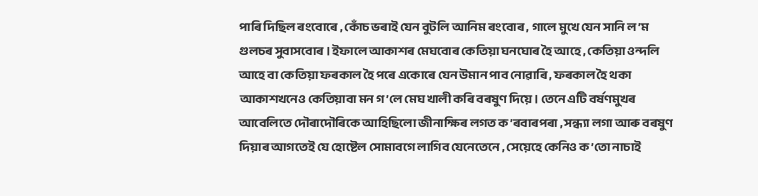পাৰি দিছিল ৰংবোৰে , কোঁচ ভৰাই যেন বুটলি আনিম ৰংবোৰ , গালে মুখে যেন সানি ল’ম গুলচৰ সুবাসবোৰ । ইফালে আকাশৰ মেঘবোৰ কেতিয়া ঘনঘোৰ হৈ আহে , কেতিয়া ওন্দলি আহে বা কেতিয়া ফৰকাল হৈ পৰে একোৰে যেন উমান পাব নোৱাৰি , ফৰকাল হৈ থকা আকাশখনেও কেতিয়াবা মন গ’লে মেঘ খালী কৰি বৰষুণ দিয়ে । তেনে এটি বৰ্ষণমুখৰ আবেলিতে দৌৰাদৌৰিকে আহিছিলো জীনাক্ষিৰ লগত ক’ৰবাৰপৰা , সন্ধ্যা লগা আৰু বৰষুণ দিয়াৰ আগতেই যে হোষ্টেল সোমাবগে লাগিব যেনেতেনে , সেয়েহে কেনিও ক’তো নাচাই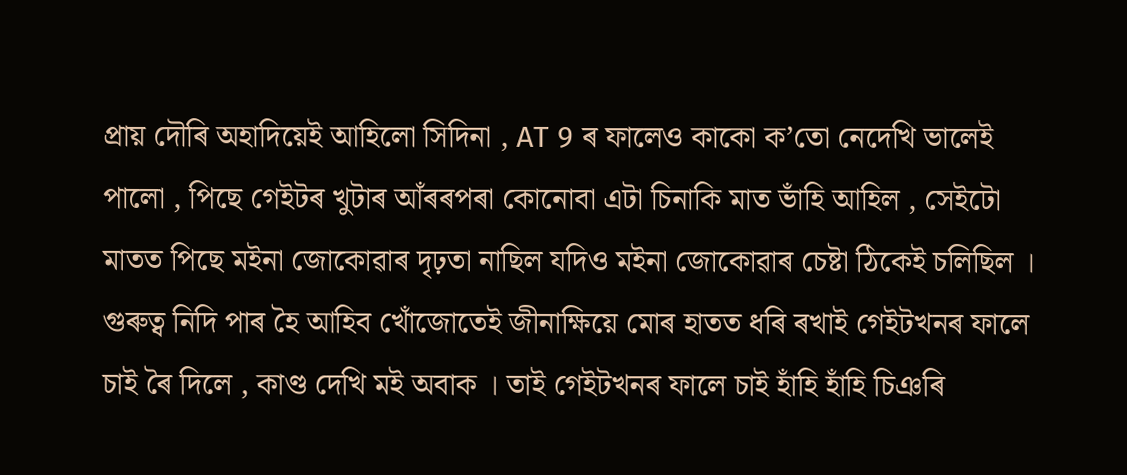প্ৰায় দৌৰি অহাদিয়েই আহিলো সিদিনা , AT 9 ৰ ফালেও কাকো ক’তো নেদেখি ভালেই পালো , পিছে গেইটৰ খুটাৰ আঁৰৰপৰা কোনোবা এটা চিনাকি মাত ভাঁহি আহিল , সেইটো মাতত পিছে মইনা জোকোৱাৰ দৃঢ়তা নাছিল যদিও মইনা জোকোৱাৰ চেষ্টা ঠিকেই চলিছিল । গুৰুত্ব নিদি পাৰ হৈ আহিব খোঁজোতেই জীনাক্ষিয়ে মোৰ হাতত ধৰি ৰখাই গেইটখনৰ ফালে চাই ৰৈ দিলে , কাণ্ড দেখি মই অবাক । তাই গেইটখনৰ ফালে চাই হাঁহি হাঁহি চিঞৰি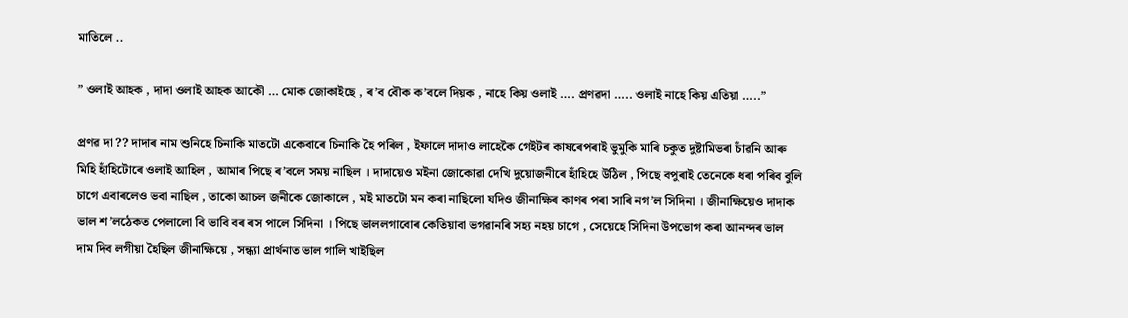মাতিলে ..

” ওলাই আহক , দাদা ওলাই আহক আকৌ … মোক জোকাইছে , ৰ’ব বৌক ক’বলে দিয়ক , নাহে কিয় ওলাই …. প্ৰণৱদা ….. ওলাই নাহে কিয় এতিয়া …..”

প্ৰণৱ দা ?? দাদাৰ নাম শুনিহে চিনাকি মাতটো একেবাৰে চিনাকি হৈ পৰিল , ইফালে দাদাও লাহেকৈ গেইটৰ কাষৰেপৰাই ভুমুকি মাৰি চকুত দুষ্টামিভৰা চাঁৱনি আৰু মিহি হাঁহিটোৰে ওলাই আহিল , আমাৰ পিছে ৰ’বলে সময় নাছিল । দাদায়েও মইনা জোকোৱা দেখি দুয়োজনীৰে হাঁহিহে উঠিল , পিছে বপুৰাই তেনেকে ধৰা পৰিব বুলি চাগে এবাৰলেও ভবা নাছিল , তাকো আচল জনীকে জোকালে , মই মাতটো মন কৰা নাছিলো যদিও জীনাক্ষিৰ কাণৰ পৰা সাৰি নগ’ল সিদিনা । জীনাক্ষিয়েও দাদাক ভাল শ’লঠেকত পেলালো বি ভাবি বৰ ৰস পালে সিদিনা । পিছে ভাললগাবোৰ কেতিয়াবা ভগৱানৰি সহ্য নহয় চাগে , সেয়েহে সিদিনা উপভোগ কৰা আনন্দৰ ভাল দাম দিব লগীয়া হৈছিল জীনাক্ষিয়ে , সন্ধ্যা প্ৰাৰ্থনাত ভাল গালি খাইছিল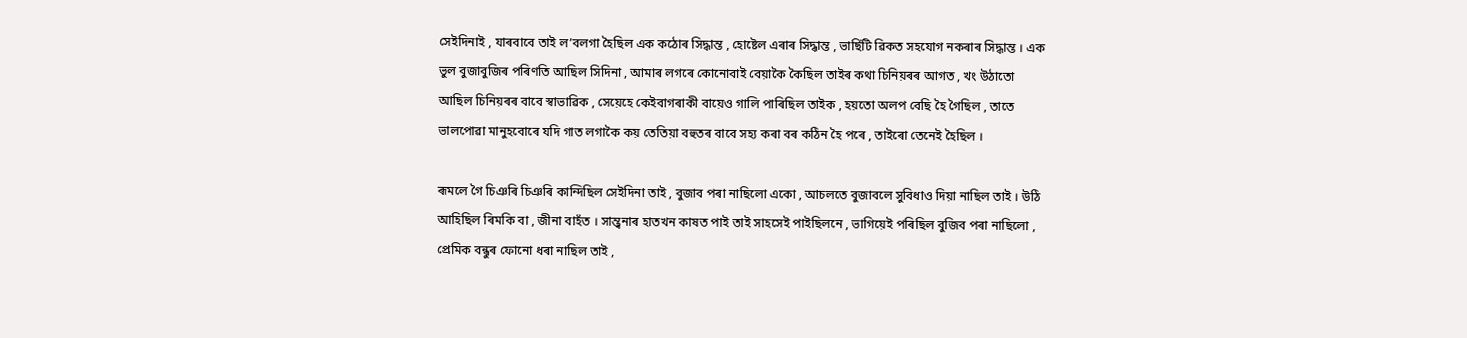সেইদিনাই , যাৰবাবে তাই ল’বলগা হৈছিল এক কঠোৰ সিদ্ধান্ত , হোষ্টেল এৰাৰ সিদ্ধান্ত , ভাৰ্ছিটি ৱিকত সহযোগ নকৰাৰ সিদ্ধান্ত । এক ভুল বুজাবুজিৰ পৰিণতি আছিল সিদিনা , আমাৰ লগৰে কোনোবাই বেয়াকৈ কৈছিল তাইৰ কথা চিনিয়ৰৰ আগত , খং উঠাতো আছিল চিনিয়ৰৰ বাবে স্বাভাৱিক , সেয়েহে কেইবাগৰাকী বায়েও গালি পাৰিছিল তাইক , হয়তো অলপ বেছি হৈ গৈছিল , তাতে ভালপোৱা মানুহবোৰে যদি গাত লগাকৈ কয় তেতিয়া বহুতৰ বাবে সহ্য কৰা বৰ কঠিন হৈ পৰে , তাইৰো তেনেই হৈছিল ।

ৰূমলে গৈ চিঞৰি চিঞৰি কান্দিছিল সেইদিনা তাই , বুজাব পৰা নাছিলো একো , আচলতে বুজাবলে সুবিধাও দিয়া নাছিল তাই । উঠি আহিছিল ৰিমকি বা , জীনা বাহঁত । সান্ত্বনাৰ হাতখন কাষত পাই তাই সাহসেই পাইছিলনে , ভাগিয়েই পৰিছিল বুজিব পৰা নাছিলো , প্ৰেমিক বন্ধুৰ ফোনো ধৰা নাছিল তাই ,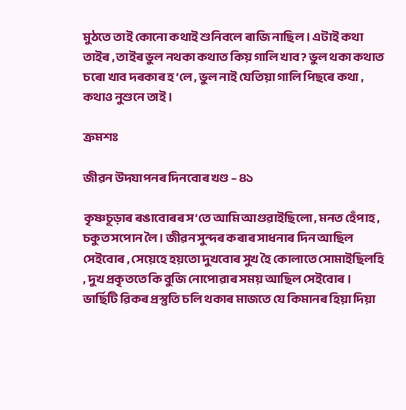মুঠতে তাই কোনো কথাই শুনিবলে ৰাজি নাছিল । এটাই কথা তাইৰ , তাইৰ ভুল নথকা কথাত কিয় গালি খাব ? ভুল থকা কথাত চৰো খাব দৰকাৰ হ’লে , ভুল নাই যেতিয়া গালি পিছৰে কথা , কথাও নুশুনে তাই ।

ক্ৰমশঃ

জীৱন উদযাপনৰ দিনবোৰ খণ্ড – ৪১

কৃষ্ণচূড়াৰ ৰঙাবোৰৰ স’তে আমি আগুৱাইছিলো , মনত হেঁপাহ , চকুত সপোন লৈ । জীৱন সুন্দৰ কৰাৰ সাধনাৰ দিন আছিল সেইবোৰ , সেয়েহে হয়তো দুখবোৰ সুখ হৈ কোলাতে সোমাইছিলহি , দুখ প্ৰকৃততে কি বুজি নোপোৱাৰ সময় আছিল সেইবোৰ । ভাৰ্ছিটি ৱিকৰ প্ৰস্তুতি চলি থকাৰ মাজতে যে কিমানৰ হিয়া দিয়া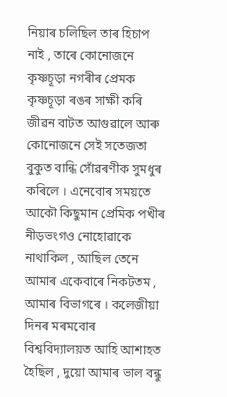নিয়াৰ চলিছিল তাৰ হিচাপ নাই , তাৰে কোনোজনে কৃষ্ণচূড়া নগৰীৰ প্ৰেমক কৃষ্ণচূড়া ৰঙৰ সাক্ষী কৰি জীৱন বাটত আগুৱালে আৰু কোনোজনে সেই সতেজতা বুকুত বান্ধি সোঁৱৰণীক সুমধুৰ কৰিলে । এনেবোৰ সময়তে আকৌ কিছুমান প্ৰেমিক পখীৰ নীড়ভংগও নোহোৱাকে নাথাকিল , আছিল তেনে আমাৰ একেবাৰে নিকটতম , আমাৰ বিভাগৰে । কলেজীয়া দিনৰ মৰমবোৰ বিশ্ববিদ্যালয়ত আহি আশাহত হৈছিল , দুয়ো আমাৰ ভাল বন্ধু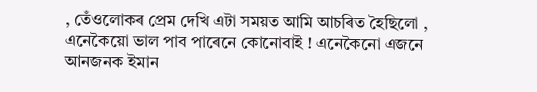, তেঁওলোকৰ প্ৰেম দেখি এটা সময়ত আমি আচৰিত হৈছিলো , এনেকৈয়ো ভাল পাব পাৰেনে কোনোবাই ! এনেকৈনো এজনে আনজনক ইমান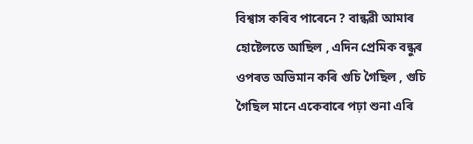বিশ্বাস কৰিব পাৰেনে ? বান্ধৱী আমাৰ হোষ্টেলতে আছিল , এদিন প্ৰেমিক বন্ধুৰ ওপৰত অভিমান কৰি গুচি গৈছিল , গুচি গৈছিল মানে একেবাৰে পঢ়া শুনা এৰি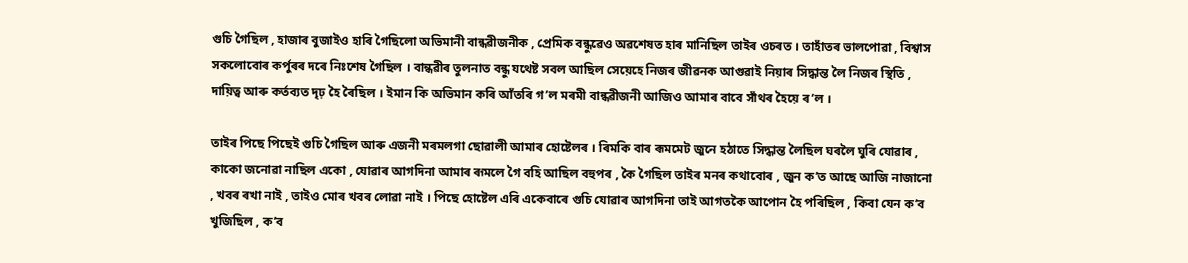গুচি গৈছিল , হাজাৰ বুজাইও হাৰি গৈছিলো অভিমানী বান্ধৱীজনীক , প্ৰেমিক বন্ধুৱেও অৱশেষত হাৰ মানিছিল তাইৰ ওচৰত । তাহাঁতৰ ভালপোৱা , বিশ্বাস সকলোবোৰ কৰ্পুৰৰ দৰে নিঃশেষ গৈছিল । বান্ধৱীৰ তুলনাত বন্ধু যথেষ্ট সবল আছিল সেয়েহে নিজৰ জীৱনক আগুৱাই নিয়াৰ সিদ্ধান্ত লৈ নিজৰ স্থিতি , দায়িত্ব আৰু কৰ্তব্যত দৃঢ় হৈ ৰৈছিল । ইমান কি অভিমান কৰি আঁতৰি গ’ল মৰমী বান্ধৱীজনী আজিও আমাৰ বাবে সাঁথৰ হৈয়ে ৰ’ল ।

তাইৰ পিছে পিছেই গুচি গৈছিল আৰু এজনী মৰমলগা ছোৱালী আমাৰ হোষ্টেলৰ । ৰিমকি বাৰ ৰূমমেট জুনে হঠাতে সিদ্ধান্ত লৈছিল ঘৰলৈ ঘুৰি যোৱাৰ , কাকো জনোৱা নাছিল একো , যোৱাৰ আগদিনা আমাৰ ৰূমলে গৈ বহি আছিল বহুপৰ , কৈ গৈছিল তাইৰ মনৰ কথাবোৰ , জুন ক’ত আছে আজি নাজানো , খবৰ ৰখা নাই , তাইও মোৰ খবৰ লোৱা নাই । পিছে হোষ্টেল এৰি একেবাৰে গুচি যোৱাৰ আগদিনা তাই আগতকৈ আপোন হৈ পৰিছিল , কিবা যেন ক’ব খুজিছিল , ক’ব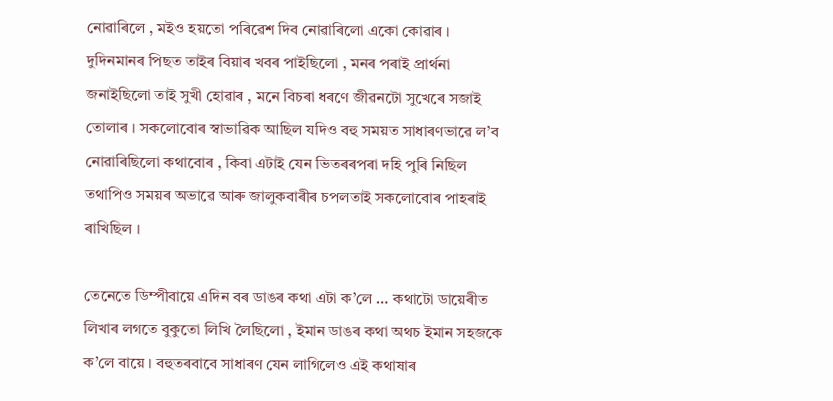নোৱাৰিলে , মইও হয়তো পৰিৱেশ দিব নোৱাৰিলো একো কোৱাৰ । দুদিনমানৰ পিছত তাইৰ বিয়াৰ খবৰ পাইছিলো , মনৰ পৰাই প্ৰাৰ্থনা জনাইছিলো তাই সুখী হোৱাৰ , মনে বিচৰা ধৰণে জীৱনটো সুখেৰে সজাই তোলাৰ । সকলোবোৰ স্বাভাৱিক আছিল যদিও বহু সময়ত সাধাৰণভাৱে ল’ব নোৱাৰিছিলো কথাবোৰ , কিবা এটাই যেন ভিতৰৰপৰা দহি পুৰি নিছিল তথাপিও সময়ৰ অভাৱে আৰু জালুকবাৰীৰ চপলতাই সকলোবোৰ পাহৰাই ৰাখিছিল ।

তেনেতে ডিম্পীবায়ে এদিন বৰ ডাঙৰ কথা এটা ক’লে … কথাটো ডায়েৰীত লিখাৰ লগতে বুকুতো লিখি লৈছিলো , ইমান ডাঙৰ কথা অথচ ইমান সহজকে ক’লে বায়ে । বহুতৰবাবে সাধাৰণ যেন লাগিলেও এই কথাষাৰ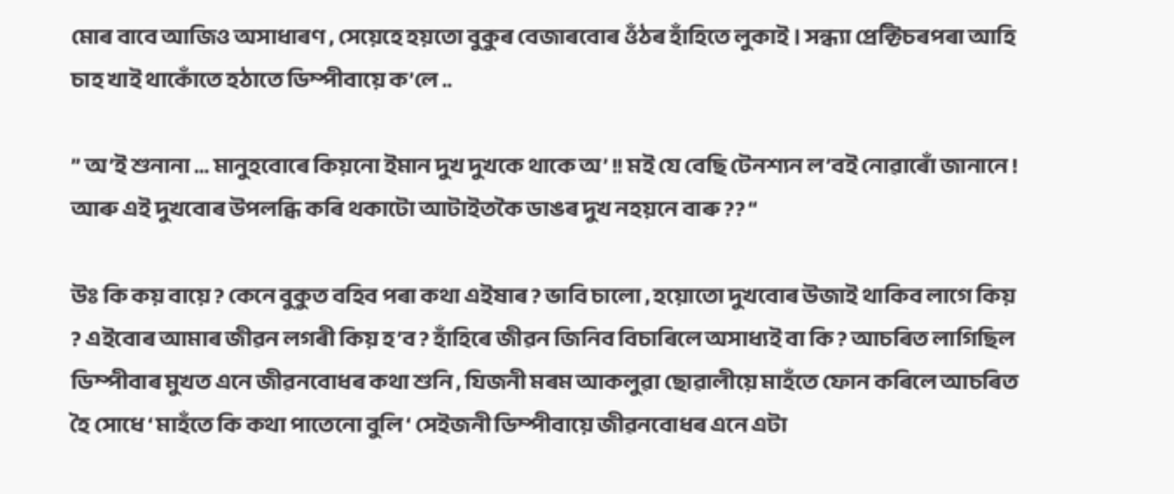মোৰ বাবে আজিও অসাধাৰণ , সেয়েহে হয়তো বুকুৰ বেজাৰবোৰ ওঁঠৰ হাঁহিতে লুকাই । সন্ধ্যা প্ৰেক্টিচৰপৰা আহি চাহ খাই থাকোঁতে হঠাতে ডিম্পীবায়ে ক’লে ..

” অ’ই শুনানা … মানুহবোৰে কিয়নো ইমান দুখ দুখকে থাকে অ’ !! মই যে বেছি টেনশ্যন ল’বই নোৱাৰোঁ জানানে ! আৰু এই দুখবোৰ উপলব্ধি কৰি থকাটো আটাইতকৈ ডাঙৰ দুখ নহয়নে বাৰু ?? “

উঃ কি কয় বায়ে ? কেনে বুকুত বহিব পৰা কথা এইষাৰ ? ভাবি চালো , হয়োতো দুখবোৰ উজাই থাকিব লাগে কিয় ? এইবোৰ আমাৰ জীৱন লগৰী কিয় হ’ব ? হাঁহিৰে জীৱন জিনিব বিচাৰিলে অসাধ্যই বা কি ? আচৰিত লাগিছিল ডিম্পীবাৰ মুখত এনে জীৱনবোধৰ কথা শুনি , যিজনী মৰম আকলুৱা ছোৱালীয়ে মাহঁতে ফোন কৰিলে আচৰিত হৈ সোধে ‘ মাহঁতে কি কথা পাতেনো বুলি ‘ সেইজনী ডিম্পীবায়ে জীৱনবোধৰ এনে এটা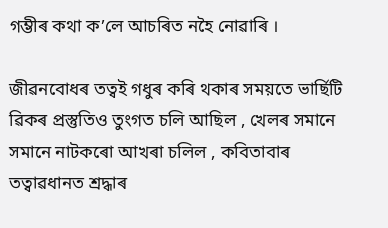গম্ভীৰ কথা ক’লে আচৰিত নহৈ নোৱাৰি ।

জীৱনবোধৰ তত্বই গধুৰ কৰি থকাৰ সময়তে ভাৰ্ছিটি ৱিকৰ প্ৰস্তুতিও তুংগত চলি আছিল , খেলৰ সমানে সমানে নাটকৰো আখৰা চলিল , কবিতাবাৰ তত্বাৱধানত শ্ৰদ্ধাৰ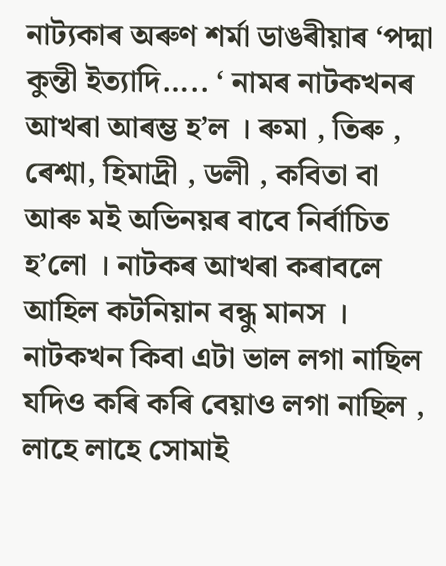নাট্যকাৰ অৰুণ শৰ্মা ডাঙৰীয়াৰ ‘পদ্মা কুন্তী ইত্যাদি….. ‘ নামৰ নাটকখনৰ আখৰা আৰম্ভ হ’ল । ৰুমা , তিৰু , ৰেশ্মা, হিমাদ্ৰী , ডলী , কবিতা বা আৰু মই অভিনয়ৰ বাবে নিৰ্বাচিত হ’লো । নাটকৰ আখৰা কৰাবলে আহিল কটনিয়ান বন্ধু মানস । নাটকখন কিবা এটা ভাল লগা নাছিল যদিও কৰি কৰি বেয়াও লগা নাছিল , লাহে লাহে সোমাই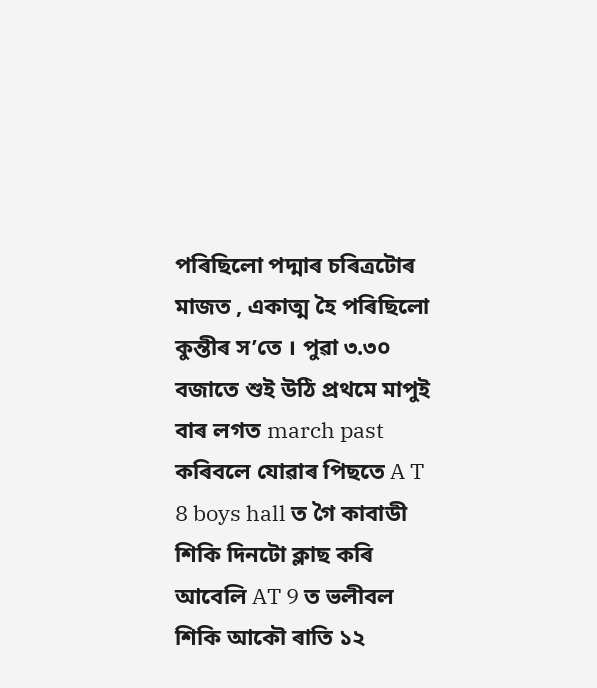পৰিছিলো পদ্মাৰ চৰিত্ৰটোৰ মাজত , একাত্ম হৈ পৰিছিলো কুন্তীৰ স’তে । পুৱা ৩.৩০ বজাতে শুই উঠি প্ৰথমে মাপুই বাৰ লগত march past কৰিবলে যোৱাৰ পিছতে A T 8 boys hall ত গৈ কাবাডী শিকি দিনটো ক্লাছ কৰি আবেলি AT 9 ত ভলীবল শিকি আকৌ ৰাতি ১২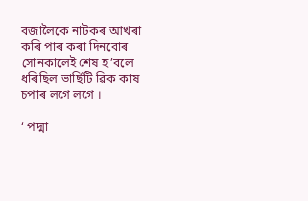বজালৈকে নাটকৰ আখৰা কৰি পাৰ কৰা দিনবোৰ সোনকালেই শেষ হ’বলে ধৰিছিল ভাৰ্ছিটি ৱিক কাষ চপাৰ লগে লগে ।

‘ পদ্মা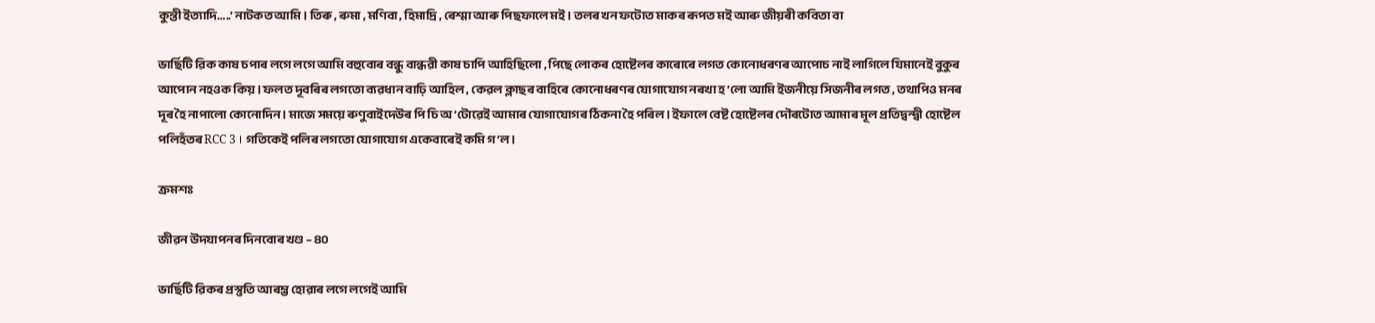কুন্তী ইত্যাদি…..’ নাটকত আমি । তিৰু , ৰুমা , মণিবা , হিমাদ্ৰি , ৰেশ্মা আৰু পিছফালে মই । তলৰ খন ফটোত মাকৰ ৰূপত মই আৰু জীয়ৰী কবিতা বা

ভাৰ্ছিটি ৱিক কাষ চপাৰ লগে লগে আমি বহুবোৰ বন্ধু বান্ধৱী কাষ চাপি আহিছিলো , পিছে লোকৰ হোষ্টেলৰ কাৰোৰে লগত কোনোধৰণৰ আপোচ নাই লাগিলে যিমানেই বুকুৰ আপোন নহওক কিয় । ফলত দূবৰিৰ লগতো ব্যৱধান বাঢ়ি আহিল , কেৱল ক্লাছৰ বাহিৰে কোনোধৰণৰ যোগাযোগ নৰখা হ’লো আমি ইজনীয়ে সিজনীৰ লগত , তথাপিও মনৰ দূৰ হৈ নাপালো কোনোদিন । মাজে সময়ে ৰুণুবাইদেউৰ পি চি অ’টোৱেই আমাৰ যোগাযোগৰ ঠিকনা হৈ পৰিল । ইফালে বেষ্ট হোষ্টেলৰ দৌৰটোত আমাৰ মূল প্ৰতিদ্বন্দ্বী হোষ্টেল পলিহঁতৰ RCC 3 । গতিকেই পলিৰ লগতো যোগাযোগ একেবাৰেই কমি গ’ল ।

ক্ৰমশঃ

জীৱন উদযাপনৰ দিনবোৰ খণ্ড – ৪০

ভাৰ্ছিটি ৱিকৰ প্ৰস্তুতি আৰম্ভ হোৱাৰ লগে লগেই আমি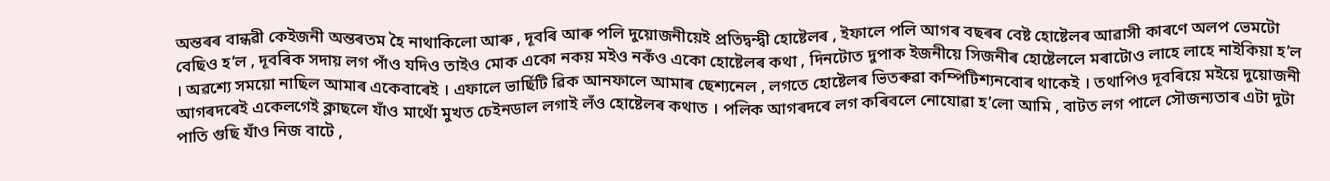অন্তৰৰ বান্ধৱী কেইজনী অন্তৰতম হৈ নাথাকিলো আৰু , দূবৰি আৰু পলি দুয়োজনীয়েই প্ৰতিদ্বন্দ্বী হোষ্টেলৰ , ইফালে পলি আগৰ বছৰৰ বেষ্ট হোষ্টেলৰ আৱাসী কাৰণে অলপ ভেমটো বেছিও হ’ল , দূবৰিক সদায় লগ পাঁও যদিও তাইও মোক একো নকয় মইও নকঁও একো হোষ্টেলৰ কথা , দিনটোত দুপাক ইজনীয়ে সিজনীৰ হোষ্টেললে মৰাটোও লাহে লাহে নাইকিয়া হ’ল । অৱশ্যে সময়ো নাছিল আমাৰ একেবাৰেই । এফালে ভাৰ্ছিটি ৱিক আনফালে আমাৰ ছেশ্যনেল , লগতে হোষ্টেলৰ ভিতৰুৱা কম্পিটিশ্যনবোৰ থাকেই । তথাপিও দূবৰিয়ে মইয়ে দুয়োজনী আগৰদৰেই একেলগেই ক্লাছলে যাঁও মাথোঁ মুখত চেইনডাল লগাই লঁও হোষ্টেলৰ কথাত । পলিক আগৰদৰে লগ কৰিবলে নোযোৱা হ’লো আমি , বাটত লগ পালে সৌজন্যতাৰ এটা দুটা পাতি গুছি যাঁও নিজ বাটে ,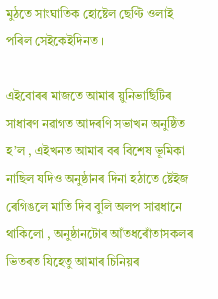মুঠতে সাংঘাতিক হোষ্টেল ছেণ্টি ওলাই পৰিল সেইকেইদিনত ।

এইবোৰৰ মাজতে আমাৰ য়ুনিভাৰ্ছিটিৰ সাধাৰণ নৱাগত আদৰণি সভাখন অনুষ্ঠিত হ’ল , এইখনত আমাৰ বৰ বিশেষ ভূমিকা নাছিল যদিও অনুষ্ঠানৰ দিনা হঠাতে ষ্টেইজ ৰেগিঙলে মাতি দিব বুলি অলপ সাৱধানে থাকিলো , অনুষ্ঠানটোৰ আঁতধৰোঁতাসকলৰ ভিতৰত যিহেতু আমাৰ চিনিয়ৰ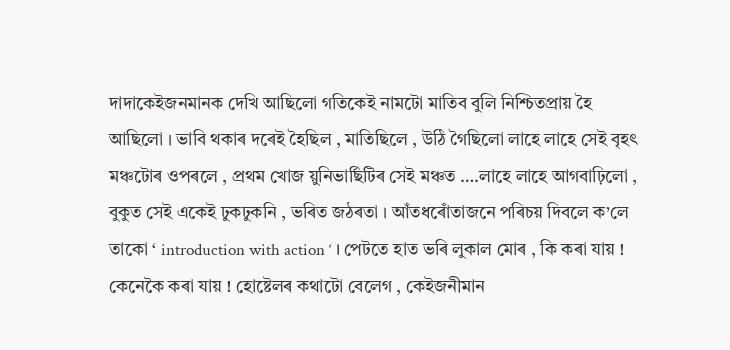দাদাকেইজনমানক দেখি আছিলো গতিকেই নামটো মাতিব বুলি নিশ্চিতপ্ৰায় হৈ আছিলো । ভাবি থকাৰ দৰেই হৈছিল , মাতিছিলে , উঠি গৈছিলো লাহে লাহে সেই বৃহৎ মঞ্চটোৰ ওপৰলে , প্ৰথম খোজ য়ুনিভাৰ্ছিটিৰ সেই মঞ্চত ….লাহে লাহে আগবাঢ়িলো , বুকুত সেই একেই ঢুকঢুকনি , ভৰিত জঠৰতা । আঁতধৰোঁতাজনে পৰিচয় দিবলে ক’লে তাকো ‘ introduction with action ‘ । পেটতে হাত ভৰি লুকাল মোৰ , কি কৰা যায় ! কেনেকৈ কৰা যায় ! হোষ্টেলৰ কথাটো বেলেগ , কেইজনীমান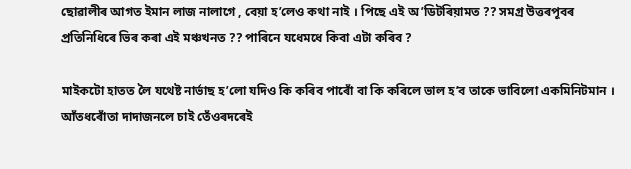ছোৱালীৰ আগত ইমান লাজ নালাগে , বেয়া হ’লেও কথা নাই । পিছে এই অ’ডিটৰিয়ামত ?? সমগ্ৰ উত্তৰপূবৰ প্ৰতিনিধিৰে ভিৰ কৰা এই মঞ্চখনত ?? পাৰিনে যধেমধে কিবা এটা কৰিব ?

মাইকটো হাতত লৈ যথেষ্ট নাৰ্ভাছ হ’লো যদিও কি কৰিব পাৰোঁ বা কি কৰিলে ভাল হ’ব তাকে ভাবিলো একমিনিটমান । আঁতধৰোঁতা দাদাজনলে চাই তেঁওৰদৰেই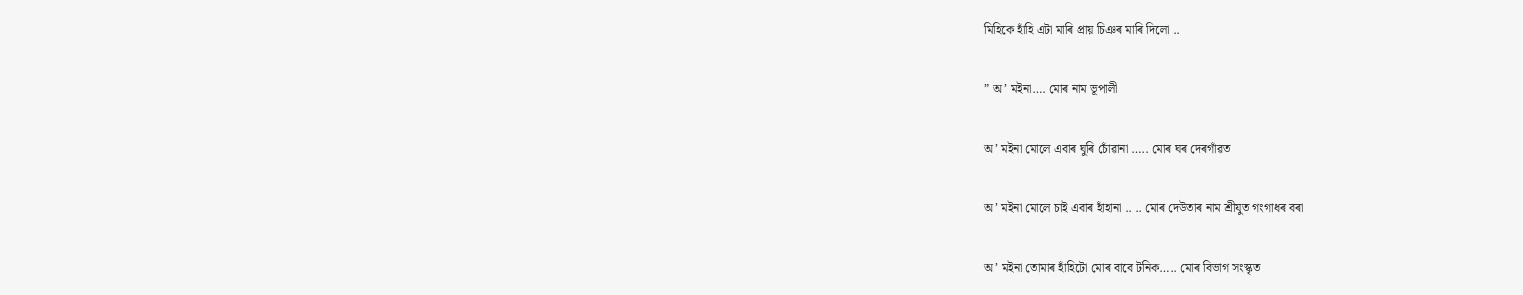মিহিকে হাঁহি এটা মাৰি প্ৰায় চিঞৰ মাৰি দিলো ..

” অ’ মইনা…. মোৰ নাম ভূপালী

অ’ মইনা মোলে এবাৰ ঘুৰি চোঁৱানা ….. মোৰ ঘৰ দেৰগাঁৱত

অ’ মইনা মোলে চাই এবাৰ হাঁহানা .. .. মোৰ দেউতাৰ নাম শ্ৰীযুত গংগাধৰ বৰা

অ’ মইনা তোমাৰ হাঁহিটো মোৰ বাবে টনিক….. মোৰ বিভাগ সংস্কৃত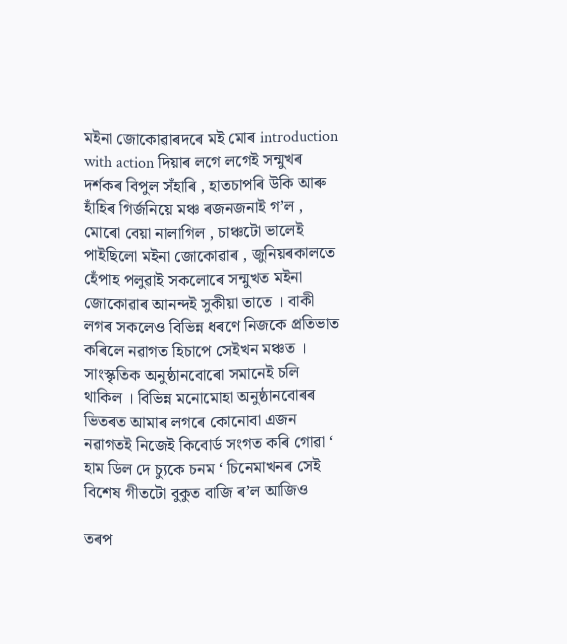মইনা জোকোৱাৰদৰে মই মোৰ introduction with action দিয়াৰ লগে লগেই সন্মুখৰ দৰ্শকৰ বিপুল সঁহাৰি , হাতচাপৰি উকি আৰু হাঁহিৰ গিৰ্জনিয়ে মঞ্চ ৰজনজনাই গ’ল , মোৰো বেয়া নালাগিল , চাঞ্চটো ভালেই পাইছিলো মইনা জোকোৱাৰ , জুনিয়ৰকালতে হেঁপাহ পলুৱাই সকলোৰে সন্মুখত মইনা জোকোৱাৰ আনন্দই সুকীয়া তাতে । বাকী লগৰ সকলেও বিভিন্ন ধৰণে নিজকে প্ৰতিভাত কৰিলে নৱাগত হিচাপে সেইখন মঞ্চত । সাংস্কৃতিক অনুষ্ঠানবোৰো সমানেই চলি থাকিল । বিভিন্ন মনোমোহা অনুষ্ঠানবোৰৰ ভিতৰত আমাৰ লগৰে কোনোবা এজন নৱাগতই নিজেই কিবোৰ্ড সংগত কৰি গোৱা ‘ হাম ডিল দে চ্যুকে চনম ‘ চিনেমাখনৰ সেই বিশেষ গীতটো বুকুত বাজি ৰ’ল আজিও

তৰপ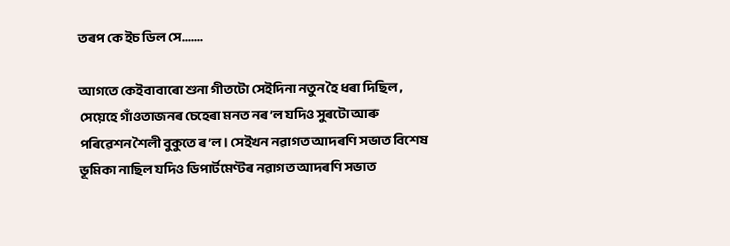তৰপ কে ইচ ডিল সে…….

আগতে কেইবাবাৰো শুনা গীতটো সেইদিনা নতুন হৈ ধৰা দিছিল , সেয়েহে গাঁওতাজনৰ চেহেৰা মনত নৰ’ল যদিও সুৰটো আৰু পৰিৱেশন শৈলী বুকুতে ৰ’ল । সেইখন নৱাগত আদৰণি সভাত বিশেষ ভূমিকা নাছিল যদিও ডিপাৰ্টমেণ্টৰ নৱাগত আদৰণি সভাত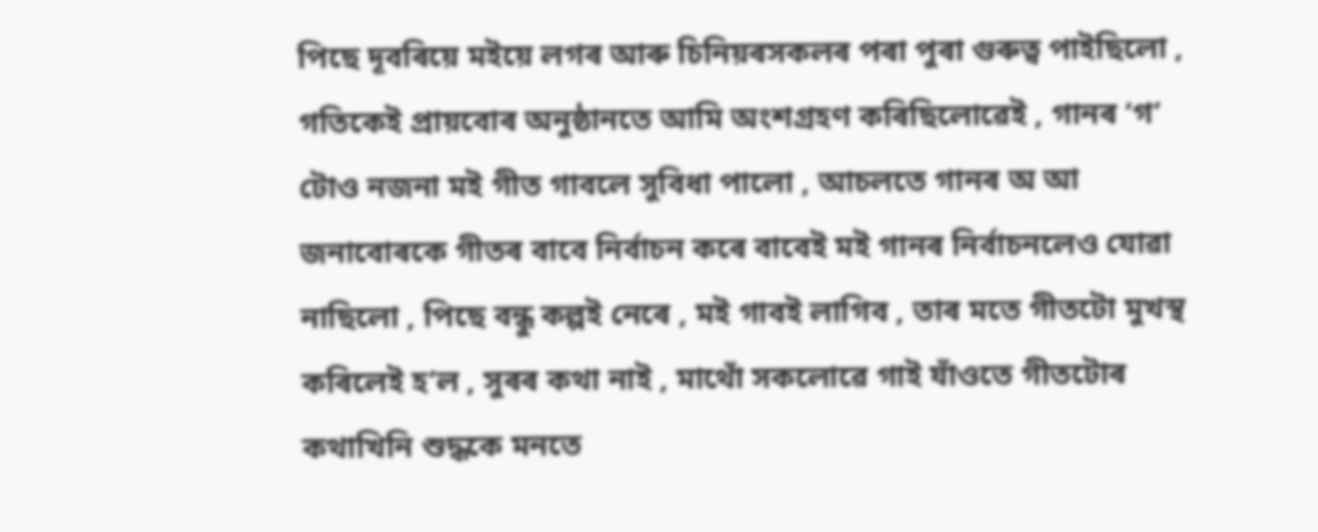পিছে দূবৰিয়ে মইয়ে লগৰ আৰু চিনিয়ৰসকলৰ পৰা পুৰা গুৰুত্ব পাইছিলো , গতিকেই প্ৰায়বোৰ অনুষ্ঠানতে আমি অংশগ্ৰহণ কৰিছিলোৱেই , গানৰ ‘গ’ টোও নজনা মই গীত গাবলে সুবিধা পালো , আচলতে গানৰ অ আ জনাবোৰকে গীতৰ বাবে নিৰ্বাচন কৰে বাবেই মই গানৰ নিৰ্বাচনলেও যোৱা নাছিলো , পিছে বন্ধু কল্পই নেৰে , মই গাবই লাগিব , তাৰ মতে গীতটো মুখস্থ কৰিলেই হ’ল , সুৰৰ কথা নাই , মাথোঁ সকলোৱে গাই যাঁওতে গীতটোৰ কথাখিনি শুদ্ধকে মনতে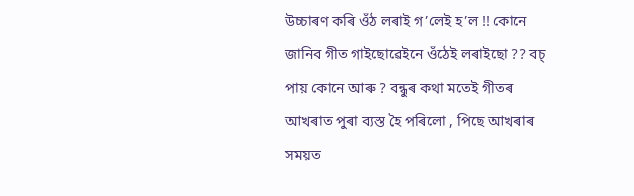উচ্চাৰণ কৰি ওঁঠ লৰাই গ’লেই হ’ল !! কোনে জানিব গীত গাইছোৱেইনে ওঁঠেই লৰাইছো ?? বচ্ পায় কোনে আৰু ? বন্ধুৰ কথা মতেই গীতৰ আখৰাত পুৰা ব্যস্ত হৈ পৰিলো , পিছে আখৰাৰ সময়ত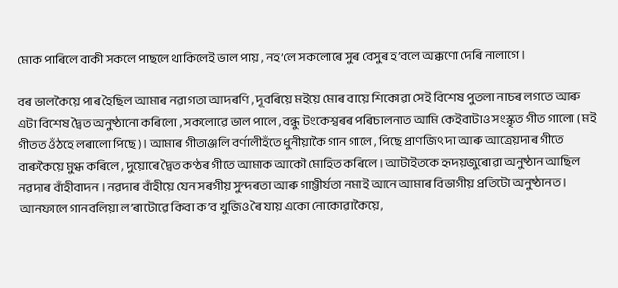মোক পাৰিলে বাকী সকলে পাছলে থাকিলেই ভাল পায় , নহ’লে সকলোৰে সুৰ বেসুৰ হ’বলে অক্কণো দেৰি নালাগে ।

বৰ ভালকৈয়ে পাৰ হৈছিল আমাৰ নৱাগতা আদৰণি , দূবৰিয়ে মইয়ে মোৰ বায়ে শিকোৱা সেই বিশেষ পুতলা নাচৰ লগতে আৰু এটা বিশেষ দ্বৈত অনুষ্ঠানো কৰিলো , সকলোৱে ভাল পালে , বন্ধু টংকেশ্বৰৰ পৰিচালনাত আমি কেইবাটাও সংস্কৃত গীত গালো ( মই গীতত ওঁঠহে লৰালো পিছে ) । আমাৰ গীতাঞ্জলি বৰ্ণালীহঁতে ধুনীয়াকৈ গান গালে , পিছে প্ৰাণজিৎ দা আৰু আত্ৰেয়দাৰ গীতে বাৰুকৈয়ে মুগ্ধ কৰিলে , দুয়োৰে দ্বৈত কণ্ঠৰ গীতে আমাক আকৌ মোহিত কৰিলে । আটাইতকে হৃদয়জুৰোৱা অনুষ্ঠান আছিল নৱদাৰ বাঁহীবাদন । নৱদাৰ বাঁহীয়ে যেন সৰগীয় সুন্দৰতা আৰু গাম্ভীৰ্যতা নমাই আনে আমাৰ বিভাগীয় প্ৰতিটো অনুষ্ঠানত । আনফালে গানবলিয়া ল’ৰাটোৱে কিবা ক’ব খুজিও ৰৈ যায় একো নোকোৱাকৈয়ে ,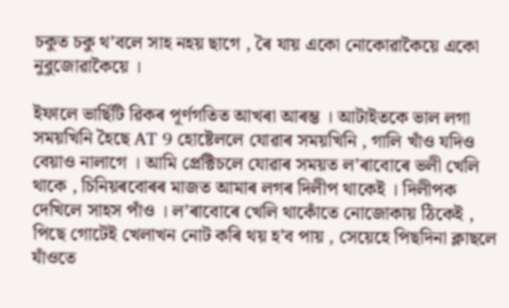চকুত চকু থ’বলে সাহ নহয় ছাগে , ৰৈ যায় একো নোকোৱাকৈয়ে একো নুবুজোৱাকৈয়ে ।

ইফালে ভাৰ্ছিটি ৱিকৰ পূৰ্ণগতিত আখৰা আৰম্ভ । আটাইতকে ভাল লগা সময়খিনি হৈছে AT 9 হোষ্টেললে যোৱাৰ সময়খিনি , গালি খাঁও যদিও বেয়াও নালাগে । আমি প্ৰেক্টিচলে যোৱাৰ সময়ত ল’ৰাবোৰে ভলী খেলি থাকে , চিনিয়ৰবোৰৰ মাজত আমাৰ লগৰ দিলীপ থাকেই । দিলীপক দেখিলে সাহস পাঁও । ল’ৰাবোৰে খেলি থাকোঁতে নোজোকায় ঠিকেই , পিছে গোটেই খেলাখন নোট কৰি থয় হ’ব পায় , সেয়েহে পিছদিনা ক্লাছলে যাঁওতে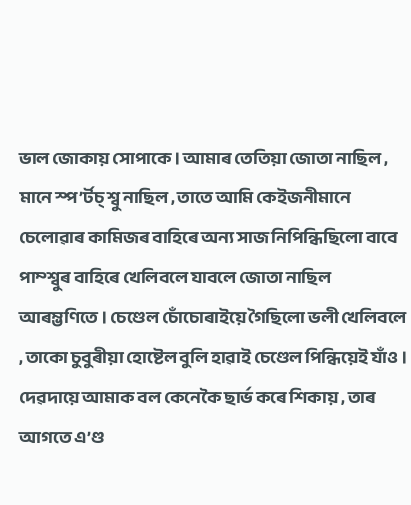ভাল জোকায় সোপাকে । আমাৰ তেতিয়া জোতা নাছিল , মানে স্প’ৰ্টচ্ শ্বু নাছিল , তাতে আমি কেইজনীমানে চেলোৱাৰ কামিজৰ বাহিৰে অন্য সাজ নিপিন্ধিছিলো বাবে পাম্শ্বুৰ বাহিৰে খেলিবলে যাবলে জোতা নাছিল আৰম্ভণিতে । চেণ্ডেল চোঁচোৰাইয়ে গৈছিলো ভলী খেলিবলে , তাকো চুবুৰীয়া হোষ্টেল বুলি হাৱাই চেণ্ডেল পিন্ধিয়েই যাঁও । দেৱদায়ে আমাক বল কেনেকৈ ছাৰ্ভ কৰে শিকায় , তাৰ আগতে এ’ণ্ড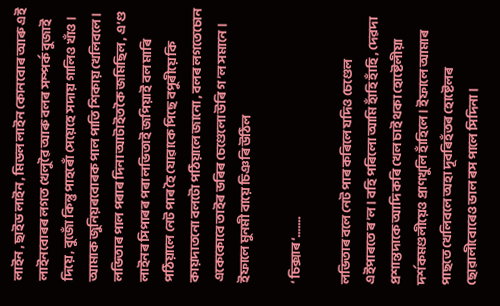লাইন , ছাইড লাইন , মিডল লাইন কোনবোৰ আৰু এই লাইনবোৰৰ লগত খেলুৱৈ আৰু বলৰ সম্পৰ্ক‍ বুজাই দিয়ে , বুজোঁ কিন্তু পাহৰোঁ সেয়েহে সদায় গালিও খাঁও । আমাক জুনিয়ৰবোৰক পাল পাতি শিকায় খেলিবলে । লভিতাৰ পাল পৰাৰ দিনা আটাইতকৈ জমিছিল , এ’ণ্ড লাইনৰ সিপাৰৰ পৰা লভিতাই জপিয়াই বল মাৰি পঠিয়ালে নেট পাৰ হৈ যোৱাকে পিছে বপুৰীয়ে কি কায়দাতনো বলটো পঠিয়ালে জানো , বলৰ লগতেচোন একেকোবে তাইৰ ভৰিৰ চেণ্ডেলো উৰি গ’ল সমানে । ইফালে মুনমী বায়ে চিঞৰি উঠিল

‘ চিক্সাৰ ‘…….

লভিতাৰ বলে নেট পাৰ কৰিলে যদিও চেণ্ডেল এইপাৰতে ৰ’ল । বহি পৰিলো আমি হাঁহি হাঁহি , দেৱদা প্ৰশান্তদাকে আদি কৰি খেল চাই থকা হোষ্টেলীয়া দৰ্শকমণ্ডলীয়েও প্ৰাণখুলি হাঁহিলে । ইফালে আমাৰ পাছতে খেলিবলে অহা দূবৰিহঁতৰ হোষ্টেলৰ ছোৱালীবোৰেও ভাল ৰস পালে সিদিনা ।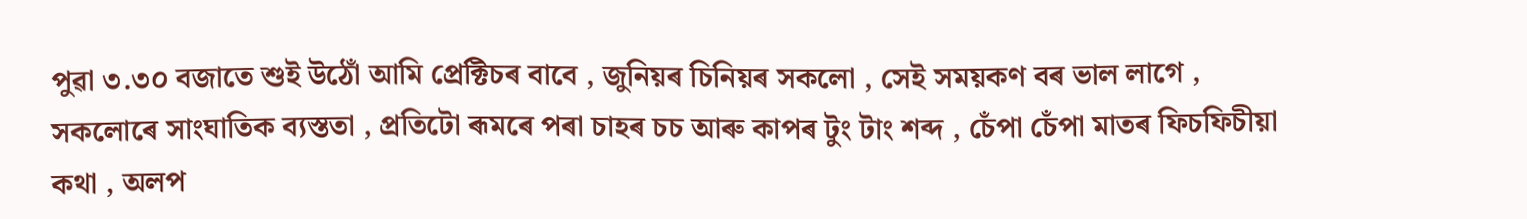পুৱা ৩.৩০ বজাতে শুই উঠোঁ আমি প্ৰেক্টিচৰ বাবে , জুনিয়ৰ চিনিয়ৰ সকলো , সেই সময়কণ বৰ ভাল লাগে , সকলোৰে সাংঘাতিক ব্যস্ততা , প্ৰতিটো ৰূমৰে পৰা চাহৰ চচ আৰু কাপৰ টুং টাং শব্দ , চেঁপা চেঁপা মাতৰ ফিচফিচীয়া কথা , অলপ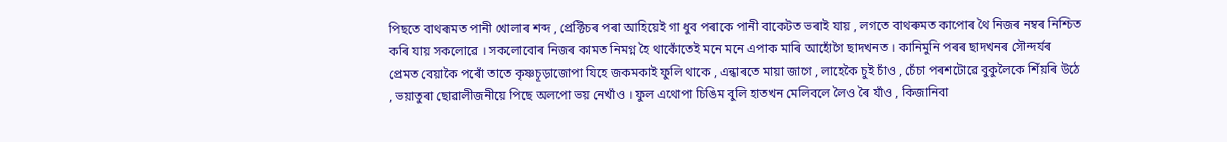পিছতে বাথৰূমত পানী খোলাৰ শব্দ , প্ৰেক্টিচৰ পৰা আহিয়েই গা ধুব পৰাকে পানী বাকেটত ভৰাই যায় , লগতে বাথৰুমত কাপোৰ থৈ নিজৰ নম্বৰ নিশ্চিত কৰি যায় সকলোৱে । সকলোবোৰ নিজৰ কামত নিমগ্ন হৈ থাকোঁতেই মনে মনে এপাক মাৰি আহোঁগৈ ছাদখনত । কানিমুনি পৰৰ ছাদখনৰ সৌন্দৰ্যৰ প্ৰেমত বেয়াকৈ পৰোঁ তাতে কৃষ্ণচূড়াজোপা যিহে জকমকাই ফুলি থাকে , এন্ধাৰতে মায়া জাগে , লাহেকৈ চুই চাঁও , চেঁচা পৰশটোৱে বুকুলৈকে শিঁয়ৰি উঠে , ভয়াতুৰা ছোৱালীজনীয়ে পিছে অলপো ভয় নেখাঁও । ফুল এথোপা চিঙিম বুলি হাতখন মেলিবলে লৈও ৰৈ যাঁও , কিজানিবা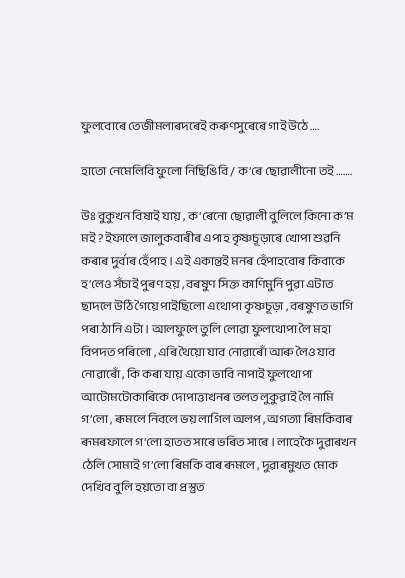ফুলবোৰে তেজীমলাৰদৰেই কৰুণসুৰেৰে গাই উঠে ….

হাতো নেমেলিবি ফুলো নিছিঙিবি / ক’ৰে ছোৱালীনো তই …….

উঃ বুকুখন বিষাই যায় , ক’ৰেনো ছোৱালী বুলিলে কিনো ক’ম মই ? ইফালে জালুকবাৰীৰ এপাহ কৃষ্ণচূড়াৰে খোপা শুৱনি কৰাৰ দুৰ্বাৰ হেঁপাহ । এই একান্তই মনৰ হেঁপাহবোৰ কিবাকে হ’লেও সঁচাই পুৰণ হয় , বৰষুণ সিক্ত কাণিমুনি পুৱা এটাত ছাদলে উঠি গৈয়ে পাইছিলো এথোপা কৃষ্ণচূড়া , বৰষুণত ভাগি পৰা ঠানি এটা । আলফুলে তুলি লোৱা ফুলথোপা লৈ মহা বিপদত পৰিলো , এৰি থৈয়ো যাব নোৱাৰোঁ আৰু লৈও যাব নোৱাৰোঁ , কি কৰা যায় একো ভাবি নাপাই ফুলথোপা আটোমটোকাৰিকে দোপাত্তাখনৰ তলত লুকুৱাই লৈ নামি গ’লো , ৰূমলে নিবলে ভয় লাগিল অলপ , অগত্যা ৰিমকিবাৰ ৰূমৰফালে গ’লো হাতত সাৰে ভৰিত সাৰে । লাহেকৈ দুৱাৰখন ঠেলি সোমাই গ’লো ৰিমকি বাৰ ৰূমলে , দুৱাৰমুখত মোক দেখিব বুলি হয়তো বা প্ৰস্তুত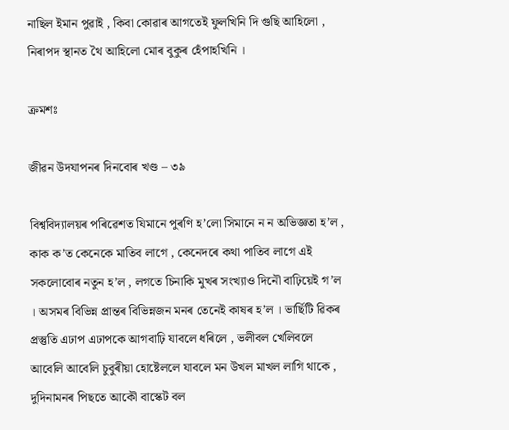নাছিল ইমান পুৱাই , কিবা কোৱাৰ আগতেই ফুলখিনি দি গুছি আহিলো , নিৰাপদ স্থানত থৈ আহিলো মোৰ বুকুৰ হেঁপাহখিনি ।

ক্ৰমশঃ

জীৱন উদযাপনৰ দিনবোৰ খণ্ড – ৩৯

বিশ্ববিদ্যালয়ৰ পৰিৱেশত যিমানে পুৰণি হ’লো সিমানে ন ন অভিজ্ঞতা হ’ল , কাক ক’ত কেনেকে মাতিব লাগে , কেনেদৰে কথা পাতিব লাগে এই সকলোবোৰ নতুন হ’ল , লগতে চিনাকি মুখৰ সংখ্যাও দিনৌ বাঢ়িয়েই গ’ল । অসমৰ বিভিন্ন প্ৰান্তৰ বিভিন্নজন মনৰ তেনেই কাষৰ হ’ল । ভাৰ্ছিটি ৱিকৰ প্ৰস্তুতি এঢাপ এঢাপকে আগবাঢ়ি যাবলে ধৰিলে , ভলীবল খেলিবলে আবেলি আবেলি চুবুৰীয়া হোষ্টেললে যাবলে মন উখল মাখল লাগি থাকে , দুদিনামনৰ পিছতে আকৌ বাস্কেট বল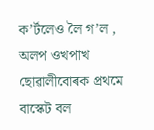ক’ৰ্টলেও লৈ গ’ল , অলপ ওখপাখ ছোৱালীবোৰক প্ৰথমে বাস্কেট বল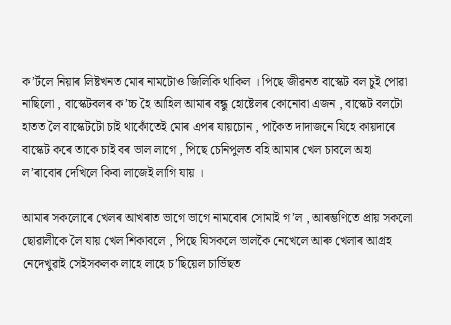ক’ৰ্টলে নিয়াৰ লিষ্টখনত মোৰ নামটোও জিলিকি থাকিল । পিছে জীৱনত বাস্কেট বল চুই পোৱা নাছিলো , বাস্কেটবলৰ ক’চ্চ হৈ আহিল আমাৰ বন্ধু হোষ্টেলৰ কোনোবা এজন , বাস্কেট বলটো হাতত লৈ বাস্কেটটো চাই থাকোঁতেই মোৰ এপৰ যায়চোন , পাকৈত দাদাজনে যিহে কায়দাৰে বাস্কেট কৰে তাকে চাই বৰ ভাল লাগে , পিছে চেনিপুলত বহি আমাৰ খেল চাবলে অহা ল’ৰাবোৰ দেখিলে কিবা লাজেই লাগি যায় ।

আমাৰ সকলোৰে খেলৰ আখৰাত ভাগে ভাগে নামবোৰ সোমাই গ’ল , আৰম্ভণিতে প্ৰায় সকলো ছোৱালীকে লৈ যায় খেল শিকাবলে , পিছে যিসকলে ভালকৈ নেখেলে আৰু খেলাৰ আগ্ৰহ নেদেখুৱাই সেইসকলক লাহে লাহে চ’ছিয়েল চাৰ্ভিছত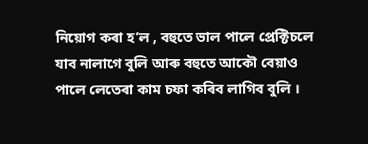নিয়োগ কৰা হ’ল , বহুতে ভাল পালে প্ৰেক্টিচলে যাব নালাগে বুলি আৰু বহুতে আকৌ বেয়াও পালে লেতেৰা কাম চফা কৰিব লাগিব বুলি ।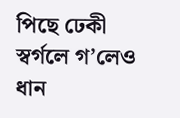পিছে ঢেকী স্বৰ্গলে গ’লেও ধান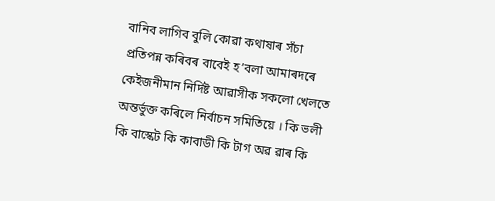বানিব লাগিব বুলি কোৱা কথাষাৰ সঁচা প্ৰতিপন্ন কৰিবৰ বাবেই হ’বলা আমাৰদৰে কেইজনীমান নিৰ্দিষ্ট আৱাসীক সকলো খেলতে অন্তৰ্ভুক্ত কৰিলে নিৰ্বাচন সমিতিয়ে । কি ভলী কি বাস্কেট কি কাবাডী কি টাগ অৱ ৱাৰ কি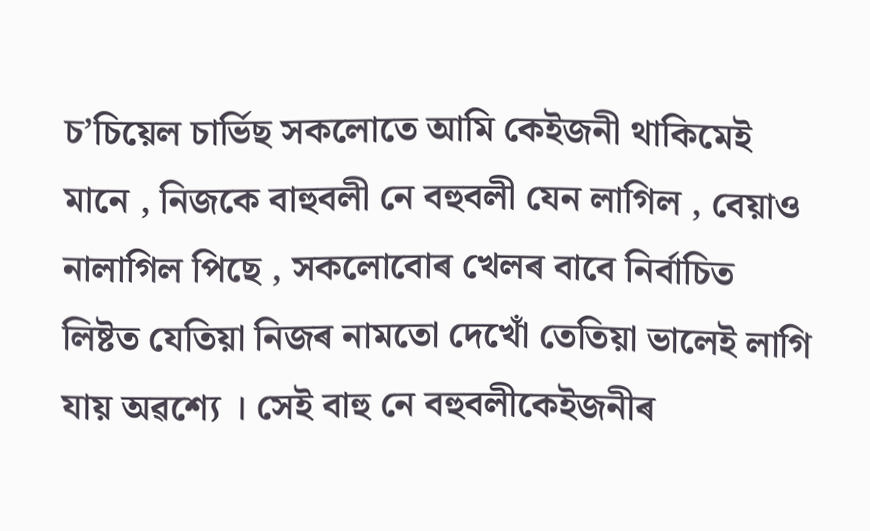চ’চিয়েল চাৰ্ভিছ সকলোতে আমি কেইজনী থাকিমেই মানে , নিজকে বাহুবলী নে বহুবলী যেন লাগিল , বেয়াও নালাগিল পিছে , সকলোবোৰ খেলৰ বাবে নিৰ্বাচিত লিষ্টত যেতিয়া নিজৰ নামতো দেখোঁ তেতিয়া ভালেই লাগি যায় অৱশ্যে । সেই বাহু নে বহুবলীকেইজনীৰ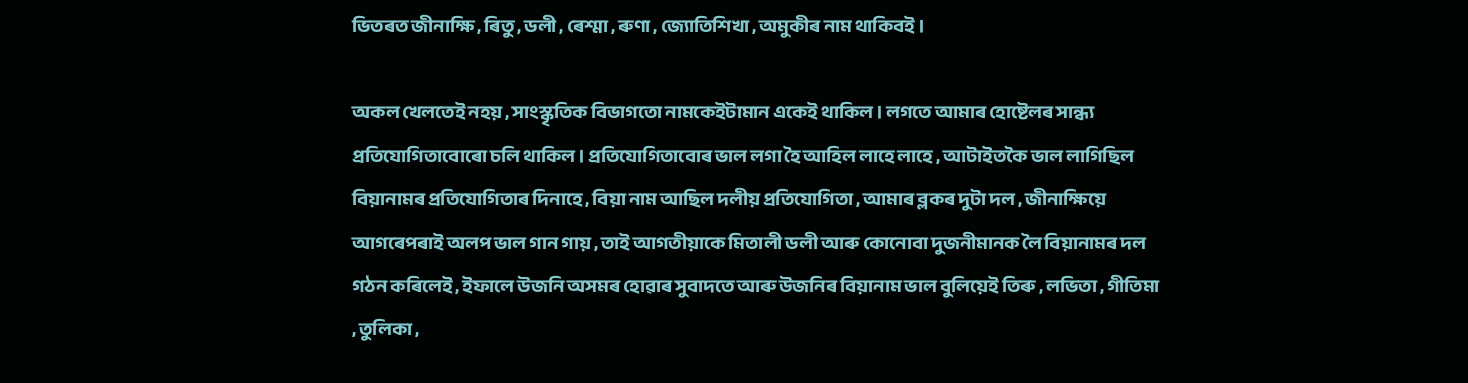ভিতৰত জীনাক্ষি , ৰিতু , ডলী , ৰেশ্মা , ৰুণা , জ্যোতিশিখা , অমুকীৰ নাম থাকিবই ।

অকল খেলতেই নহয় , সাংস্কৃতিক বিভাগতো নামকেইটামান একেই থাকিল । লগতে আমাৰ হোষ্টেলৰ সান্ধ্য প্ৰতিযোগিতাবোৰো চলি থাকিল । প্ৰতিযোগিতাবোৰ ভাল লগা হৈ আহিল লাহে লাহে , আটাইতকৈ ভাল লাগিছিল বিয়ানামৰ প্ৰতিযোগিতাৰ দিনাহে , বিয়া নাম আছিল দলীয় প্ৰতিযোগিতা , আমাৰ ব্লকৰ দুটা দল , জীনাক্ষিয়ে আগৰেপৰাই অলপ ভাল গান গায় , তাই আগতীয়াকে মিতালী ডলী আৰু কোনোবা দুজনীমানক লৈ বিয়ানামৰ দল গঠন কৰিলেই , ইফালে উজনি অসমৰ হোৱাৰ সুবাদতে আৰু উজনিৰ বিয়ানাম ভাল বুলিয়েই তিৰু , লভিতা , গীতিমা , তুলিকা ,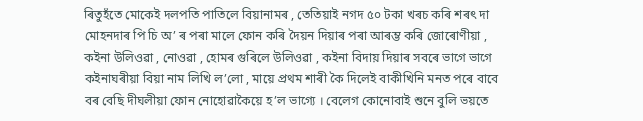ৰিতুহঁতে মোকেই দলপতি পাতিলে বিয়ানামৰ , তেতিয়াই নগদ ৫০ টকা খৰচ কৰি শৰৎ দা মোহনদাৰ পি চি অ’ ৰ পৰা মালে ফোন কৰি দৈয়ন দিয়াৰ পৰা আৰম্ভ কৰি জোৰোণীয়া , কইনা উলিওৱা , নোওৱা , হোমৰ গুৰিলে উলিওৱা , কইনা বিদায় দিয়াৰ সবৰে ভাগে ভাগে কইনাঘৰীয়া বিয়া নাম লিখি ল’লো , মায়ে প্ৰথম শাৰী কৈ দিলেই বাকীখিনি মনত পৰে বাবে বৰ বেছি দীঘলীয়া ফোন নোহোৱাকৈয়ে হ’ল ভাগ্যে । বেলেগ কোনোবাই শুনে বুলি ভয়তে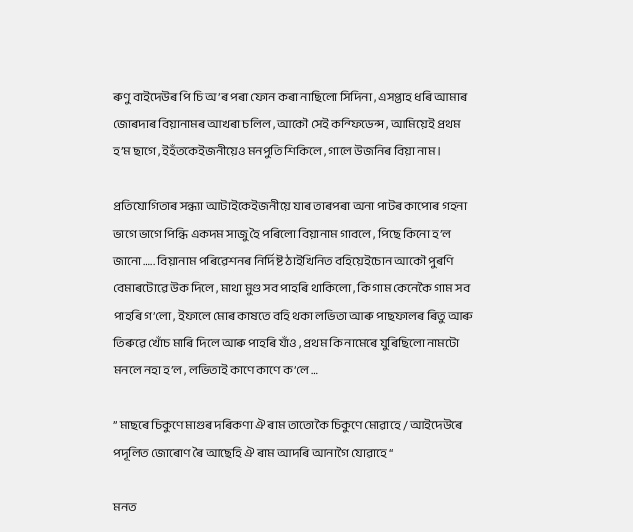ৰুণু বাইদেউৰ পি চি অ’ৰ পৰা ফোন কৰা নাছিলো সিদিনা , এসপ্তাহ ধৰি আমাৰ জোৰদাৰ বিয়ানামৰ আখৰা চলিল , আকৌ সেই কন্ফিডেন্স , আমিয়েই প্ৰথম হ’ম ছাগে , ইহঁতকেইজনীয়েও মনপুতি শিকিলে , গালে উজনিৰ বিয়া নাম ।

প্ৰতিযোগিতাৰ সন্ধ্যা আটাইকেইজনীয়ে যাৰ তাৰপৰা অনা পাটৰ কাপোৰ গহনা ভাগে ভাগে পিন্ধি একদম সাজু হৈ পৰিলো বিয়ানাম গাবলে , পিছে কিনো হ’ল জানো ….. বিয়ানাম পৰিৱেশনৰ নিৰ্দিষ্ট ঠাইখিনিত বহিয়েইচোন আকৌ পুৰণি বেমাৰটোৱে উক দিলে , মাথা মুণ্ড সব পাহৰি থাকিলো , কি গাম কেনেকৈ গাম সব পাহৰি গ’লো , ইফালে মোৰ কাষতে বহি থকা লভিতা আৰু পাছফালৰ ৰিতু আৰু তিৰুৱে খোঁচ মাৰি দিলে আৰু পাহৰি যাঁও , প্ৰথম কি নামেৰে যুৰিছিলো নামটো মনলে নহা হ’ল , লভিতাই কাণে কাণে ক’লে …

” মাছৰে চিকুণে মাগুৰ দৰিকণা ঐ ৰাম তাতোকৈ চিকুণে মোৱাহে / আইদেউৰে পদূলিত জোৰোণ ৰৈ আছেহি ঐ ৰাম আদৰি আনাগৈ যোৱাহে “

মনত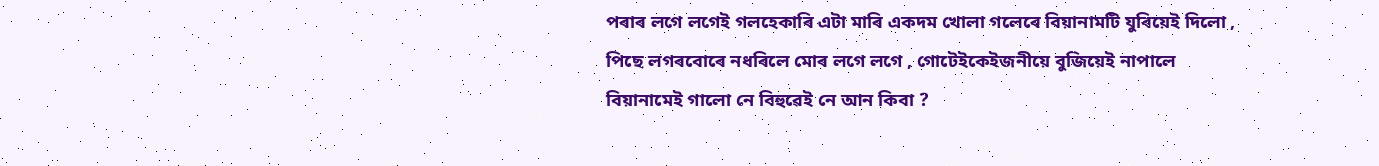পৰাৰ লগে লগেই গলহেকাৰি এটা মাৰি একদম খোলা গলেৰে বিয়ানামটি যুৰিয়েই দিলো , পিছে লগৰবোৰে নধৰিলে মোৰ লগে লগে , গোটেইকেইজনীয়ে বুজিয়েই নাপালে বিয়ানামেই গালো নে বিহুৱেই নে আন কিবা ?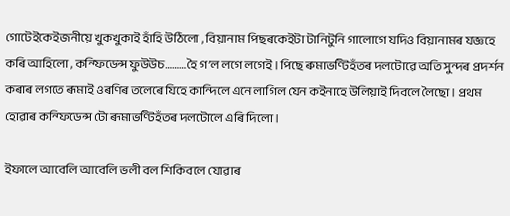গোটেইকেইজনীয়ে খুকখুকাই হাঁহি উঠিলো , বিয়ানাম পিছৰকেইটা টানিটুনি গালোগে যদিও বিয়ানামৰ যজ্ঞহে কৰি আহিলো , কন্ফিডেন্স ফুউউচ………হৈ গ’ল লগে লগেই । পিছে ৰুমাভণ্টিহঁতৰ দলটোৱে অতি সুন্দৰ প্ৰদৰ্শন কৰাৰ লগতে ৰূমাই ওৰণিৰ তলেৰে যিহে কান্দিলে এনে লাগিল যেন কইনাহে উলিয়াই দিবলে লৈছো । প্ৰথম হোৱাৰ কন্ফিডেন্স টো ৰূমাভণ্টিহঁতৰ দলটোলে এৰি দিলো ।

ইফালে আবেলি আবেলি ভলী বল শিকিবলে যোৱাৰ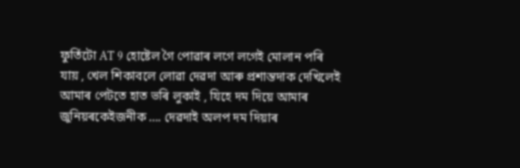ফুৰ্তিটো AT 9 হোষ্টেল গৈ পোৱাৰ লগে লগেই মোলান পৰি যায় , খেল শিকাবলে লোৱা দেৱদা আৰু প্ৰশান্তদাক দেখিলেই আমাৰ পেটতে হাত ভৰি লুকাই , যিহে দম দিয়ে আমাৰ জুনিয়ৰকেইজনীক …. দেৱদাই অলপ দম দিয়াৰ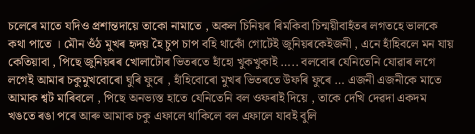চলেৰে মাতে যদিও প্ৰশান্তদায়ে তাকো নামাতে , অকল চিনিয়ৰ ৰিমকিবা চিন্ময়ীবাহঁতৰ লগতহে ভালকে কথা পাতে । মৌন ওঁঠ মুখৰ হৃদয় হৈ চুপ চাপ বহি থাকোঁ গোটেই জুনিয়ৰকেইজনী , এনে হাঁহিবলে মন যায় কেতিয়াবা , পিছে জুনিয়ৰৰ খোলাটোৰ ভিতৰতে হাঁহো খুকখুকাই ….. বলবোৰ যেনিতেনি যোৱাৰ লগে লগেই আমাৰ চকুমুখবোৰো ঘুৰি ফুৰে , হাঁহিবোৰো মুখৰ ভিতৰতে উফৰি ফুৰে … এজনী এজনীকে মাতে আমাক শ্বট মাৰিবলে , পিছে অনভ্যস্ত হাতে যেনিতেনি বল ওফৰাই দিয়ে , তাকে দেখি দেৱদা একদম খঙতে ৰঙা পৰে আৰু আমাক চকু এফালে থাকিলে বল এফালে যাবই বুলি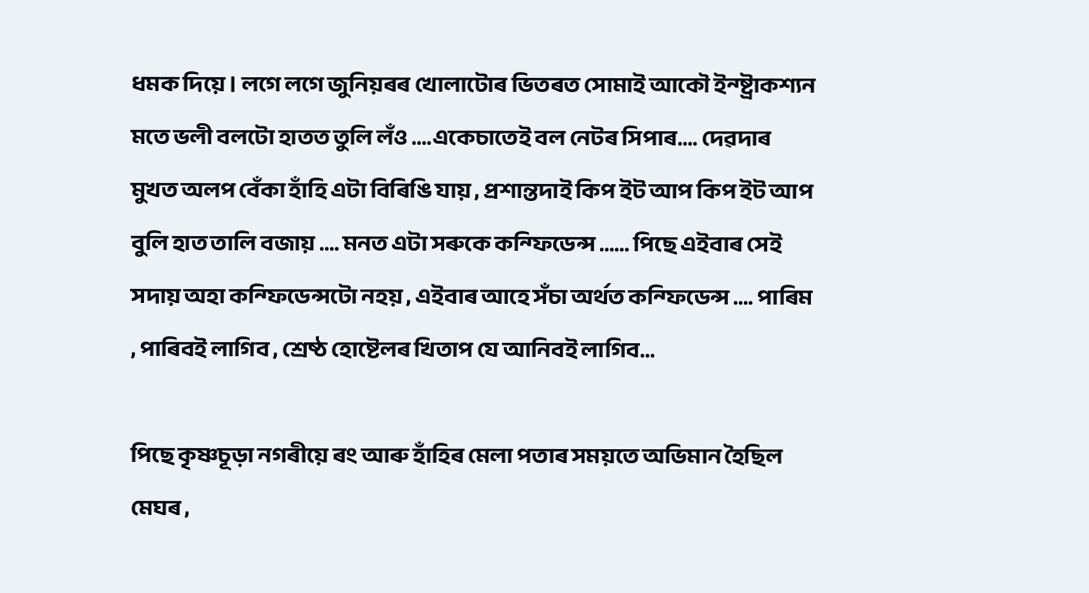ধমক দিয়ে । লগে লগে জুনিয়ৰৰ খোলাটোৰ ভিতৰত সোমাই আকৌ ইন্ষ্ট্ৰাকশ্যন মতে ভলী বলটো হাতত তুলি লঁও ….একেচাতেই বল নেটৰ সিপাৰ…. দেৱদাৰ মুখত অলপ বেঁকা হাঁহি এটা বিৰিঙি যায় , প্ৰশান্তদাই কিপ ইট আপ কিপ ইট আপ বুলি হাত তালি বজায় …. মনত এটা সৰুকে কন্ফিডেন্স …… পিছে এইবাৰ সেই সদায় অহা কন্ফিডেন্সটো নহয় , এইবাৰ আহে সঁচা অৰ্থত কন্ফিডেন্স …. পাৰিম , পাৰিবই লাগিব , শ্ৰেষ্ঠ হোষ্টেলৰ খিতাপ যে আনিবই লাগিব…

পিছে কৃষ্ণচূড়া নগৰীয়ে ৰং আৰু হাঁহিৰ মেলা পতাৰ সময়তে অভিমান হৈছিল মেঘৰ ,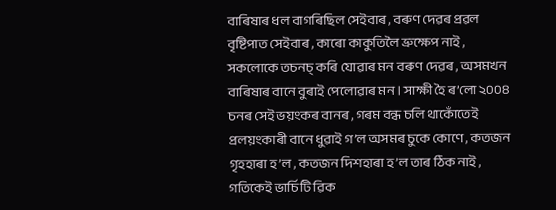বাৰিষাৰ ধল বাগৰিছিল সেইবাৰ , বৰুণ দেৱৰ প্ৰৱল বৃষ্টিপাত সেইবাৰ , কাৰো কাকুতিলৈ ভ্ৰুক্ষেপ নাই , সকলোকে তচনচ্ কৰি যোৱাৰ মন বৰুণ দেৱৰ , অসমখন বাৰিষাৰ বানে বুৰাই পেলোৱাৰ মন । সাক্ষী হৈ ৰ’লো ২০০৪ চনৰ সেই ভয়ংকৰ বানৰ , গৰম বন্ধ চলি থাকোঁতেই প্ৰলয়ংকাৰী বানে ধুৱাই গ’ল অসমৰ চুকে কোণে , কতজন গৃহহাৰা হ’ল , কতজন দিশহাৰা হ’ল তাৰ ঠিক নাই , গতিকেই ভাৰ্চিটি ৱিক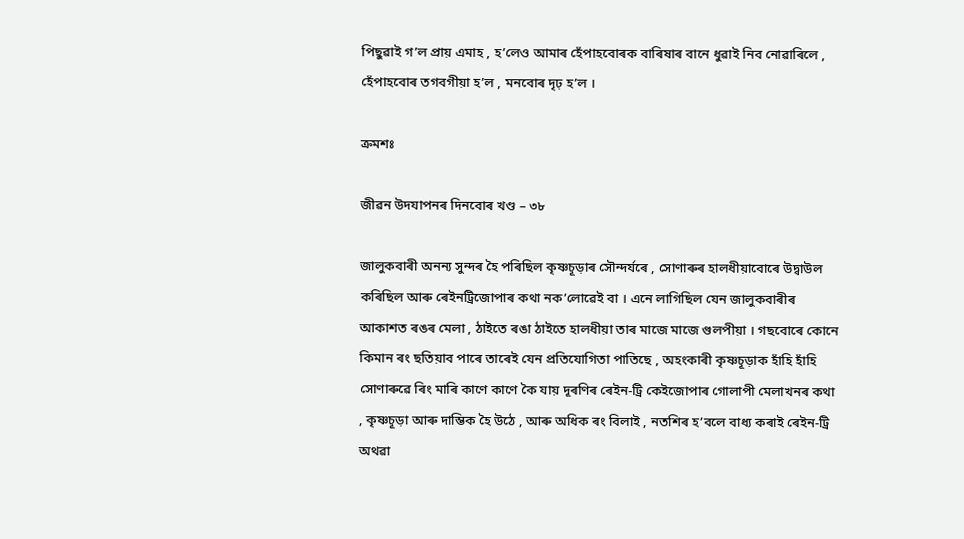পিছুৱাই গ’ল প্ৰায় এমাহ , হ’লেও আমাৰ হেঁপাহবোৰক বাৰিষাৰ বানে ধুৱাই নিব নোৱাৰিলে , হেঁপাহবোৰ তগবগীয়া হ’ল , মনবোৰ দৃঢ় হ’ল ।

ক্ৰমশঃ

জীৱন উদযাপনৰ দিনবোৰ খণ্ড – ৩৮

জালুকবাৰী অনন্য সুন্দৰ হৈ পৰিছিল কৃষ্ণচূড়াৰ সৌন্দৰ্যৰে , সোণাৰুৰ হালধীয়াবোৰে উদ্বাউল কৰিছিল আৰু ৰেইনট্ৰিজোপাৰ কথা নক’লোৱেই বা । এনে লাগিছিল যেন জালুকবাৰীৰ আকাশত ৰঙৰ মেলা , ঠাইতে ৰঙা ঠাইতে হালধীয়া তাৰ মাজে মাজে গুলপীয়া । গছবোৰে কোনে কিমান ৰং ছতিয়াব পাৰে তাৰেই যেন প্ৰতিযোগিতা পাতিছে , অহংকাৰী কৃষ্ণচূড়াক হাঁহি হাঁহি সোণাৰুৱে ৰিং মাৰি কাণে কাণে কৈ যায় দূৰণিৰ ৰেইন-ট্ৰি কেইজোপাৰ গোলাপী মেলাখনৰ কথা , কৃষ্ণচূড়া আৰু দাম্ভিক হৈ উঠে , আৰু অধিক ৰং বিলাই , নতশিৰ হ’বলে বাধ্য কৰাই ৰেইন-ট্ৰি অথৱা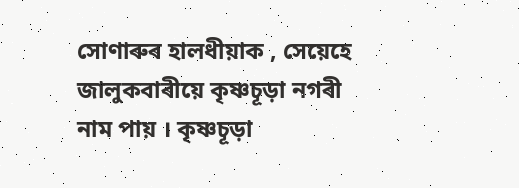সোণাৰুৰ হালধীয়াক , সেয়েহে জালুকবাৰীয়ে কৃষ্ণচূড়া নগৰী নাম পায় । কৃষ্ণচূড়া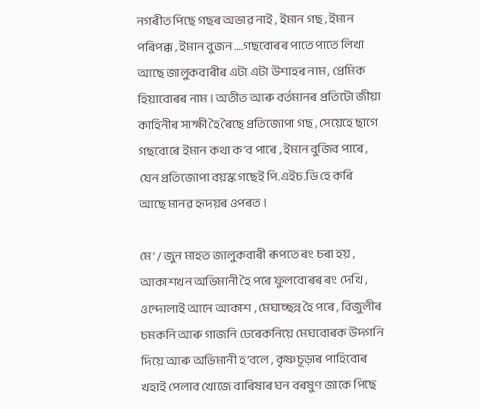নগৰীত পিছে গছৰ অভাৱ নাই , ইমান গছ , ইমান পৰিপক্ক , ইমান বুজন ….গছবোৰৰ পাতে পাতে লিখা আছে জালুকবাৰীৰ এটা এটা উশাহৰ নাম , প্ৰেমিক হিয়াবোৰৰ নাম । অতীত আৰু বৰ্তমানৰ প্ৰতিটো জীয়া কাহিনীৰ সাক্ষী হৈ ৰৈছে প্ৰতিজোপা গছ , সেয়েহে ছাগে গছবোৰে ইমান কথা ক’ব পাৰে , ইমান বুজিব পাৰে , যেন প্ৰতিজোপা বয়স্ক গছেই পি.এইচ.ডি হে কৰি আছে মানৱ হৃদয়ৰ ওপৰত ।

মে’ / জুন মাহত জালুকবাৰী ৰূপতে ৰং চৰা হয় , আকাশখন অভিমানী হৈ পৰে ফুলবোৰৰ ৰং দেখি , ওন্দোলাই আনে আকাশ , মেঘাচ্ছন্ন হৈ পৰে , বিজুলীৰ চমকনি আৰু গাজনি ঢেৰেকনিয়ে মেঘবোৰক উদগনি দিয়ে আৰু অভিমানী হ’বলে , কৃষ্ণচূড়াৰ পাহিবোৰ খহাই পেলাব খোজে বাৰিষাৰ ঘন বৰষুণ জাকে পিছে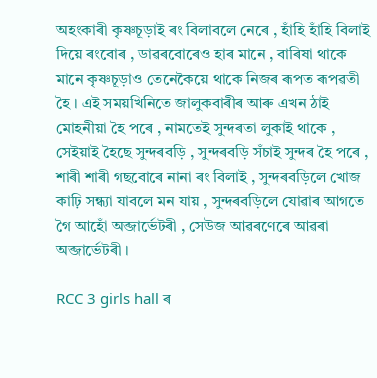অহংকাৰী কৃষ্ণচূড়াই ৰং বিলাবলে নেৰে , হাঁহি হাঁহি বিলাই দিয়ে ৰংবোৰ , ডাৱৰবোৰেও হাৰ মানে , বাৰিষা থাকে মানে কৃষ্ণচূড়াও তেনেকৈয়ে থাকে নিজৰ ৰূপত ৰূপৱতী হৈ । এই সময়খিনিতে জালুকবাৰীৰ আৰু এখন ঠাই মোহনীয়া হৈ পৰে , নামতেই সুন্দৰতা লুকাই থাকে , সেইয়াই হৈছে সুন্দৰবড়ি , সুন্দৰবড়ি সঁচাই সুন্দৰ হৈ পৰে , শাৰী শাৰী গছবোৰে নানা ৰং বিলাই , সুন্দৰবড়িলে খোজ কাঢ়ি সন্ধ্যা যাবলে মন যায় , সুন্দৰবড়িলে যোৱাৰ আগতে গৈ আহোঁ অব্জাৰ্ভেটৰী , সেউজ আৱৰণেৰে আৱৰা অব্জাৰ্ভেটৰী ।

RCC 3 girls hall ৰ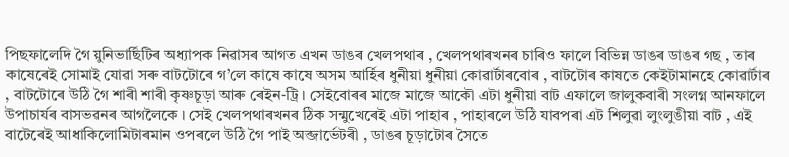পিছফালেদি গৈ য়ুনিভাৰ্ছিটিৰ অধ্যাপক নিৱাসৰ আগত এখন ডাঙৰ খেলপথাৰ , খেলপথাৰখনৰ চাৰিও ফালে বিভিন্ন ডাঙৰ ডাঙৰ গছ , তাৰ কাষেৰেই সোমাই যোৱা সৰু বাটটোৰে গ’লে কাষে কাষে অসম আৰ্হিৰ ধুনীয়া ধুনীয়া কোৱাৰ্টাৰবোৰ , বাটটোৰ কাষতে কেইটামানহে কোৱাৰ্টাৰ , বাটটোৰে উঠি গৈ শাৰী শাৰী কৃষ্ণচূড়া আৰু ৰেইন-ট্ৰি । সেইবোৰৰ মাজে মাজে আকৌ এটা ধুনীয়া বাট এফালে জালুকবাৰী সংলগ্ন আনফালে উপাচাৰ্যৰ বাসভৱনৰ আগলৈকে । সেই খেলপথাৰখনৰ ঠিক সন্মুখেৰেই এটা পাহাৰ , পাহাৰলে উঠি যাবপৰা এট শিলুৱা লুংলুঙীয়া বাট , এই বাটেৰেই আধাকিলোমিটাৰমান ওপৰলে উঠি গৈ পাই অব্জাৰ্ভেটৰী , ডাঙৰ চূড়াটোৰ সৈতে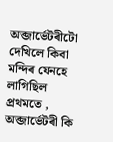অব্জাৰ্ভেটৰীটো দেখিলে কিবা মন্দিৰ যেনহে লাগিছিল প্ৰথমতে , অব্জাৰ্ভেটৰী কি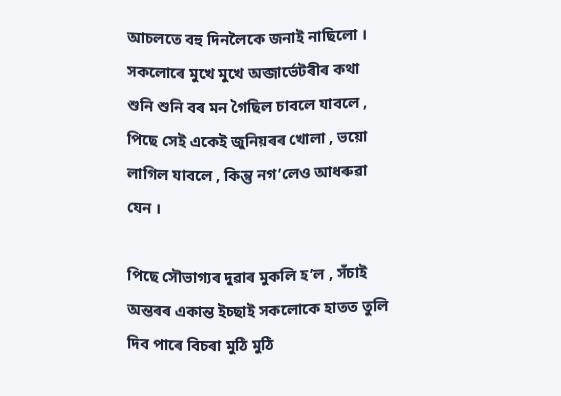আচলতে বহু দিনলৈকে জনাই নাছিলো । সকলোৰে মুখে মুখে অব্জাৰ্ভেটৰীৰ কথা শুনি শুনি বৰ মন গৈছিল চাবলে যাবলে , পিছে সেই একেই জুনিয়ৰৰ খোলা , ভয়ো লাগিল যাবলে , কিন্তু নগ’লেও আধৰুৱা যেন ।

পিছে সৌভাগ্যৰ দুৱাৰ মুকলি হ’ল , সঁচাই অন্তৰৰ একান্ত ইচ্ছাই সকলোকে হাতত তুলি দিব পাৰে বিচৰা মুঠি মুঠি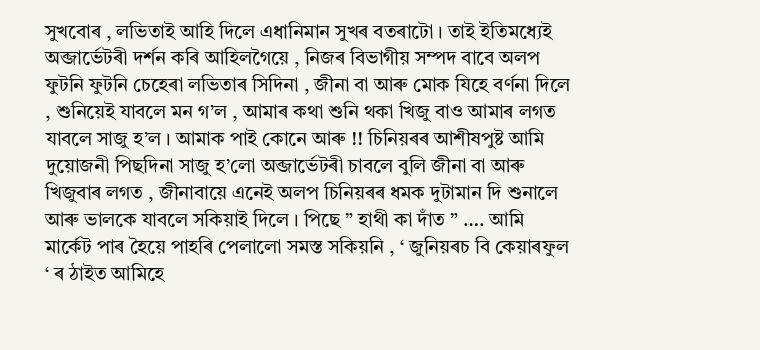সুখবোৰ , লভিতাই আহি দিলে এধানিমান সুখৰ বতৰাটো । ‍তাই ইতিমধ্যেই অব্জাৰ্ভেটৰী দৰ্শন কৰি আহিলগৈয়ে , নিজৰ বিভাগীয় সম্পদ বাবে অলপ ফুটনি ফুটনি চেহেৰা লভিতাৰ সিদিনা , জীনা বা আৰু মোক যিহে বৰ্ণনা দিলে , শুনিয়েই যাবলে মন গ’ল , আমাৰ কথা শুনি থকা খিজু বাও আমাৰ লগত যাবলে সাজু হ’ল । আমাক পাই কোনে আৰু !! চিনিয়ৰৰ আশীষপুষ্ট আমি দুয়োজনী পিছদিনা সাজু হ’লো অব্জাৰ্ভেটৰী চাবলে বুলি জীনা বা আৰু খিজুবাৰ লগত , জীনাবায়ে এনেই অলপ চিনিয়ৰৰ ধমক দুটামান দি শুনালে আৰু ভালকে যাবলে সকিয়াই দিলে । পিছে ” হাথী কা দাঁত ” …. আমি মাৰ্কেট পাৰ হৈয়ে পাহৰি পেলালো সমস্ত সকিয়নি , ‘ জুনিয়ৰচ বি কেয়াৰফুল ‘ ৰ ঠাইত আমিহে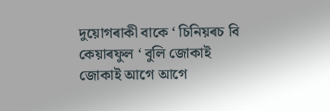দুয়োগৰাকী বাকে ‘ চিনিয়ৰচ বি কেয়াৰফুল ‘ বুলি জোকাই জোকাই আগে আগে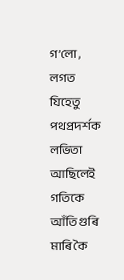গ’লো , লগত যিহেতু পথপ্ৰদৰ্শক লভিতা আছিলেই গতিকে আঁতি গুৰি মাৰি কৈ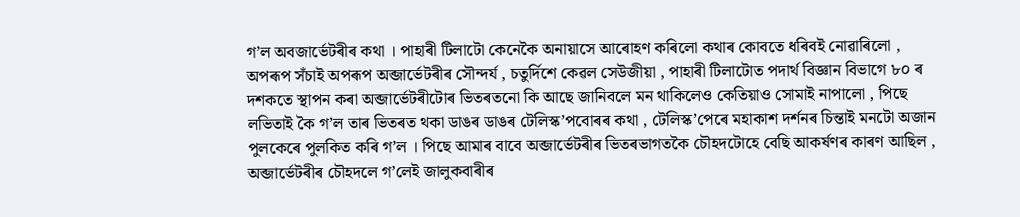গ’ল অবজাৰ্ভেটৰীৰ কথা । পাহাৰী টিলাটো কেনেকৈ অনায়াসে আৰোহণ কৰিলো কথাৰ কোবতে ধৰিবই নোৱাৰিলো , অপৰূপ সঁচাই অপৰূপ অব্জাৰ্ভেটৰীৰ সৌন্দৰ্য , চতুৰ্দিশে কেৱল সেউজীয়া , পাহাৰী টিলাটোত পদাৰ্থ বিজ্ঞান বিভাগে ৮০ ৰ দশকতে স্থাপন কৰা অব্জাৰ্ভেটৰীটোৰ ভিতৰতনো কি আছে জানিবলে মন থাকিলেও কেতিয়াও সোমাই নাপালো , পিছে লভিতাই কৈ গ’ল তাৰ ভিতৰত থকা ডাঙৰ ডাঙৰ টেলিস্ক’পবোৰৰ কথা , টেলিস্ক’পেৰে মহাকাশ দৰ্শনৰ চিন্তাই মনটো অজান পুলকেৰে পুলকিত কৰি গ’ল । পিছে আমাৰ বাবে অব্জাৰ্ভেটৰীৰ ভিতৰভাগতকৈ চৌহদটোহে বেছি আকৰ্ষণৰ কাৰণ আছিল , অব্জাৰ্ভেটৰীৰ চৌহদলে গ’লেই জালুকবাৰীৰ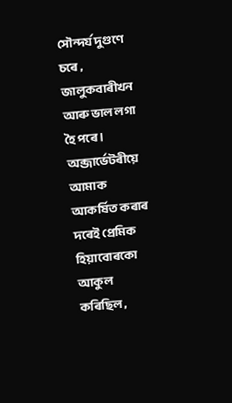সৌন্দৰ্য দুগুণে চৰে , জালুকবাৰীখন আৰু ভাল লগা হৈ পৰে । অব্জাৰ্ভেটৰীয়ে আমাক আকৰ্ষিত কৰাৰ দৰেই প্ৰেমিক হিয়াবোৰকো আকুল কৰিছিল ,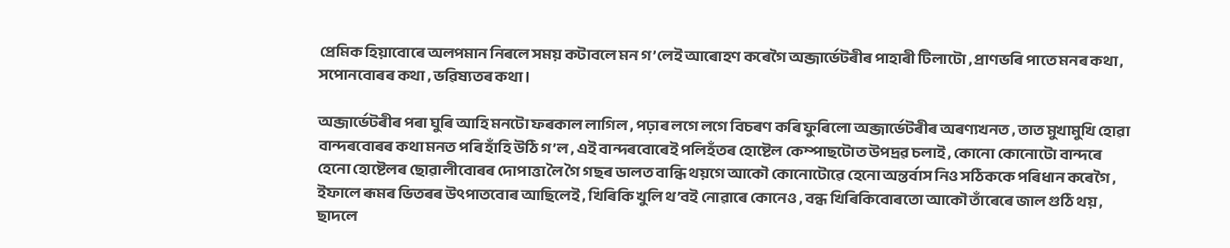প্ৰেমিক হিয়াবোৰে অলপমান নিৰলে সময় কটাবলে মন গ’লেই আৰোহণ কৰেগৈ অব্জাৰ্ভেটৰীৰ পাহাৰী টিলাটো , প্ৰাণভৰি পাতে মনৰ কথা , সপোনবোৰৰ কথা , ভৱিষ্যতৰ কথা ।

অব্জাৰ্ভেটৰীৰ পৰা ঘুৰি আহি মনটো ফৰকাল লাগিল , পঢ়াৰ লগে লগে বিচৰণ কৰি ফুৰিলো অব্জাৰ্ভেটৰীৰ অৰণ্যখনত , তাত মুখামুখি হোৱা বান্দৰবোৰৰ কথা মনত পৰি হাঁহি উঠি গ’ল , এই বান্দৰবোৰেই পলিহঁতৰ হোষ্টেল কেম্পাছটোত উপদ্ৰৱ চলাই , কোনো কোনোটো বান্দৰে হেনো হোষ্টেলৰ ছোৱালীবোৰৰ দোপাত্তা লৈ গৈ গছৰ ডালত বান্ধি থয়গে আকৌ কোনোটোৱে হেনো অন্তৰ্বাস নিও সঠিককে পৰিধান কৰেগৈ , ইফালে ৰূমৰ ভিতৰৰ উৎপাতবোৰ আছিলেই , খিৰিকি খুলি থ’বই নোৱাৰে কোনেও , বন্ধ খিৰিকিবোৰতো আকৌ তাঁৰেৰে জাল গুঠি থয় , ছাদলে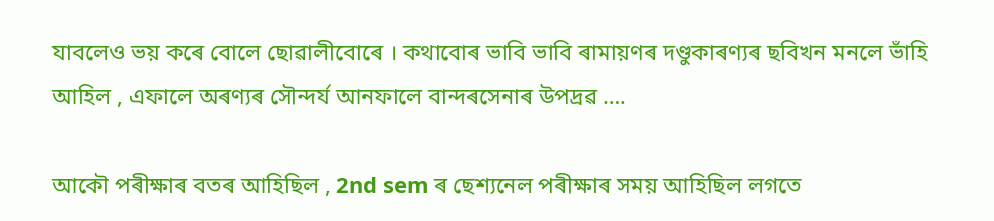যাবলেও ভয় কৰে বোলে ছোৱালীবোৰে । কথাবোৰ ভাবি ভাবি ৰামায়ণৰ দণ্ডুকাৰণ্যৰ ছবিখন মনলে ভাঁহি আহিল , এফালে অৰণ্যৰ সৌন্দৰ্য আনফালে বান্দৰসেনাৰ উপদ্ৰৱ ….

আকৌ পৰীক্ষাৰ বতৰ আহিছিল , 2nd sem ৰ ছেশ্যনেল পৰীক্ষাৰ সময় আহিছিল লগতে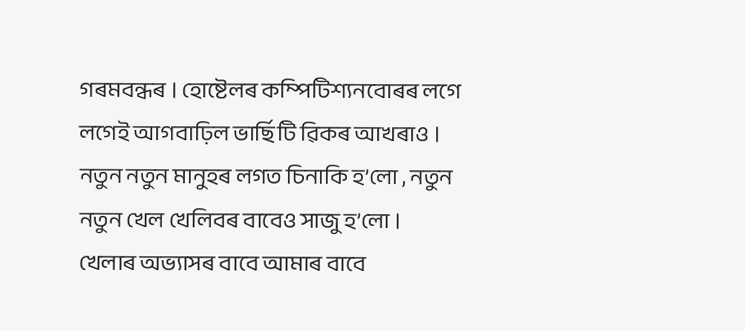গৰমবন্ধৰ । হোষ্টেলৰ কম্পিটিশ্যনবোৰৰ লগে লগেই আগবাঢ়িল ভাৰ্ছিটি ৱিকৰ আখৰাও । নতুন নতুন মানুহৰ লগত চিনাকি হ’লো , নতুন নতুন খেল খেলিবৰ বাবেও সাজু হ’লো । খেলাৰ অভ্যাসৰ বাবে আমাৰ বাবে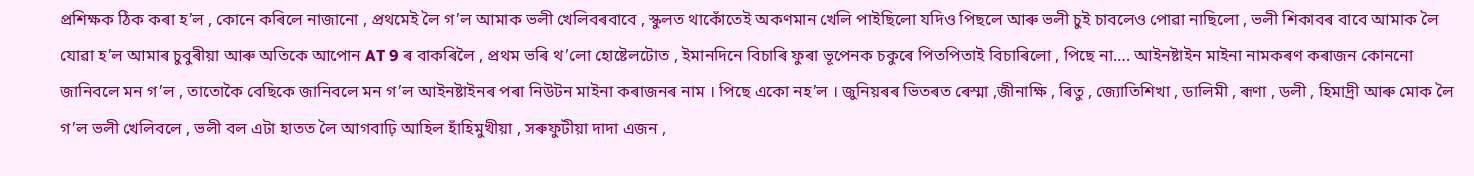প্ৰশিক্ষক ঠিক কৰা হ’ল , কোনে কৰিলে নাজানো , প্ৰথমেই লৈ গ’ল আমাক ভলী খেলিবৰবাবে , স্কুলত থাকোঁতেই অকণমান খেলি পাইছিলো যদিও পিছলে আৰু ভলী চুই চাবলেও পোৱা নাছিলো , ভলী শিকাবৰ বাবে আমাক লৈ যোৱা হ’ল আমাৰ চুবুৰীয়া আৰু অতিকে আপোন AT 9 ৰ বাকৰিলৈ , প্ৰথম ভৰি থ’লো হোষ্টেলটোত , ইমানদিনে বিচাৰি ফুৰা ভূপেনক চকুৰে পিতপিতাই বিচাৰিলো , পিছে না…. আইনষ্টাইন মাইনা নামকৰণ কৰাজন কোননো জানিবলে মন গ’ল , তাতোকৈ বেছিকে জানিবলে মন গ’ল আইনষ্টাইনৰ পৰা নিউটন মাইনা কৰাজনৰ নাম । পিছে একো নহ’ল । জুনিয়ৰৰ ভিতৰত ৰেস্মা ,জীনাক্ষি , ৰিতু , জ্যোতিশিখা , ডালিমী , ৰূণা , ডলী , হিমাদ্ৰী আৰু মোক লৈ গ’ল ভলী খেলিবলে , ভলী বল এটা হাতত লৈ আগবাঢ়ি আহিল হাঁহিমুখীয়া , সৰুফুটীয়া দাদা এজন ,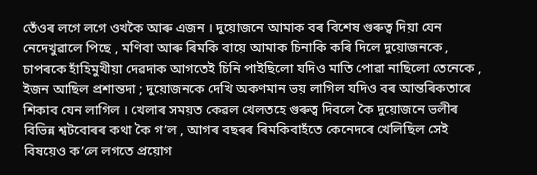তেঁওৰ লগে লগে ওখকৈ আৰু এজন । দুয়োজনে আমাক বৰ বিশেষ গুৰুত্ব দিয়া যেন নেদেখুৱালে পিছে , মণিবা আৰু ৰিমকি বায়ে আমাক চিনাকি কৰি দিলে দুয়োজনকে , চাপৰকে হাঁহিমুখীয়া দেৱদাক আগতেই চিনি পাইছিলো যদিও মাতি পোৱা নাছিলো তেনেকে , ইজন আছিল প্ৰশান্তদা ; দুয়োজনকে দেখি অকণমান ভয় লাগিল যদিও বৰ আন্তৰিকতাৰে শিকাব যেন লাগিল । খেলাৰ সময়ত কেৱল খেলতহে গুৰুত্ব দিবলে কৈ দুয়োজনে ভলীৰ বিভিন্ন শ্বটবোৰৰ কথা কৈ গ’ল , আগৰ বছৰৰ ৰিমকিবাহঁতে কেনেদৰে খেলিছিল সেই বিষয়েও ক’লে লগতে প্ৰয়োগ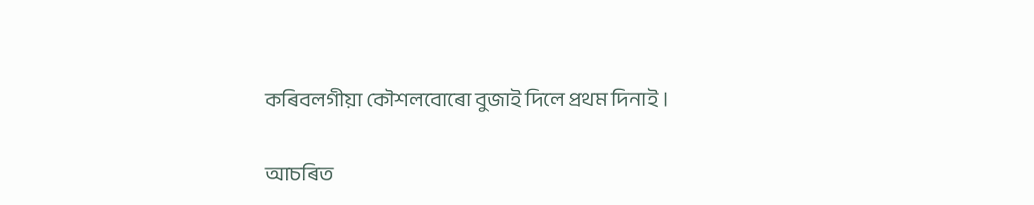কৰিবলগীয়া কৌশলবোৰো বুজাই দিলে প্ৰথম দিনাই ।

আচৰিত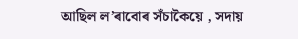আছিল ল’ৰাবোৰ সঁচাকৈয়ে , সদায়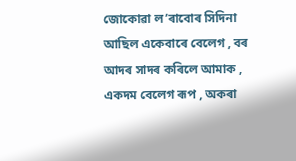জোকোৱা ল’ৰাবোৰ সিদিনা আছিল একেবাৰে বেলেগ , বৰ আদৰ সাদৰ কৰিলে আমাক , একদম বেলেগ ৰূপ , অকৰা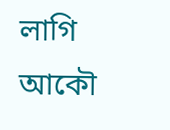লাগি আকৌ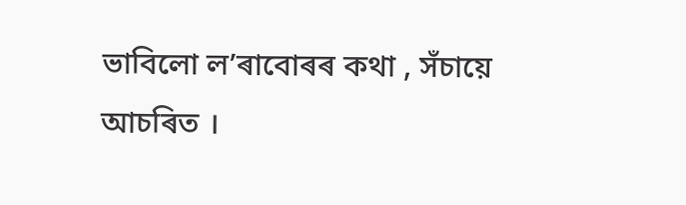ভাবিলো ল’ৰাবোৰৰ কথা , সঁচায়ে আচৰিত ।